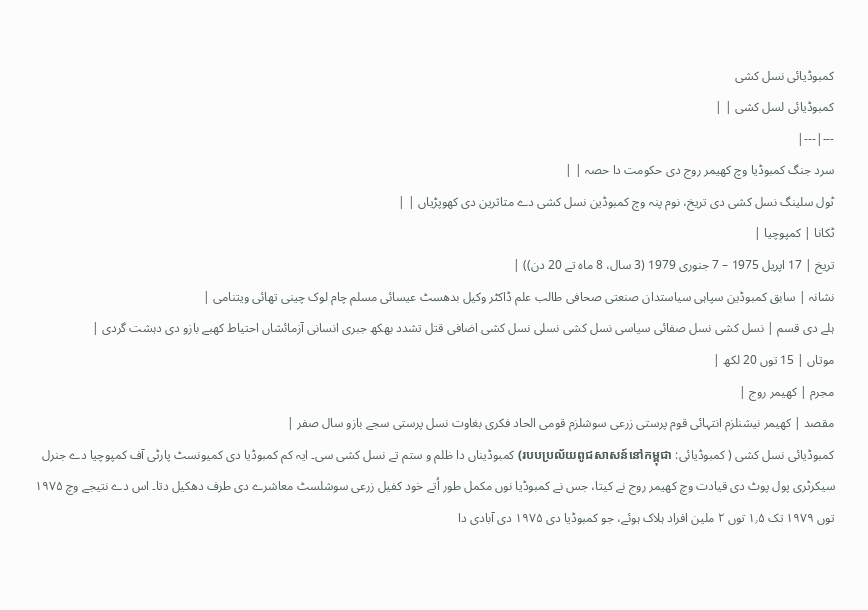کمبوڈیائی نسل کشی
کمبوڈیائی لسل کشی | |
---|---|
سرد جنگ کمبوڈیا وچ کھیمر روج دی حکومت دا حصہ | |
ٹول سلینگ نسل کشی دی تریخ، نوم پنہ وچ کمبوڈین نسل کشی دے متاثرین دی کھوپڑیاں | |
ٹکانا | کمپوچیا |
تریخ | 17 اپریل 1975 – 7 جنوری 1979 (3 سال، 8 ماہ تے 20 دن)) |
نشانہ | سابق کمبوڈین سپاہی سیاستدان صنعتی صحافی طالب علم ڈاکٹر وکیل بدھسٹ عیسائی مسلم چام لوک چینی تھائی ویتنامی |
ہلے دی قسم | نسل کشی نسل صفائی سیاسی نسل کشی نسلی نسل کشی اضافی قتل تشدد بھکھ جبری انسانی آزمائشاں احتیاط کھبے بازو دی دہشت گردی |
موتاں | 15 توں 20 لکھ |
مجرم | کھیمر روج |
مقصد | کھیمر نیشنلزم انتہائی قوم پرستی زرعی سوشلزم قومی الحاد فکری بغاوت نسل پرستی سجے بازو سال صفر |
کمبوڈیائی نسل کشی ( کمبوڈیائی: របបប្រល័យពូជសាសន៍នៅកម្ពុជា) کمبوڈیناں دا ظلم و ستم تے نسل کشی سی۔ ایہ کم کمبوڈیا دی کمیونسٹ پارٹی آف کمپوچیا دے جنرل سیکرٹری پول پوٹ دی قیادت وچ کھیمر روج نے کیتا، جس نے کمبوڈیا نوں مکمل طور اُتے خود کفیل زرعی سوشلسٹ معاشرے دی طرف دھکیل دتا۔ اس دے نتیجے وچ ۱۹۷۵ توں ۱۹۷۹ تک ۱٫۵ توں ۲ ملین افراد ہلاک ہوئے، جو کمبوڈیا دی ۱۹۷۵ دی آبادی دا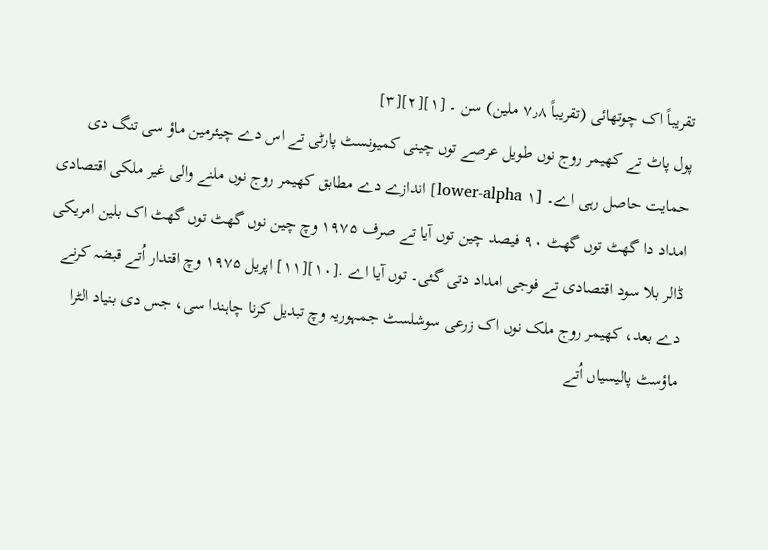تقریباً اک چوتھائی (تقریباً ۷٫۸ ملین) سن ۔ [۱][۲][۳]
پول پاٹ تے کھیمر روج نوں طویل عرصے توں چینی کمیونسٹ پارٹی تے اس دے چیئرمین ماؤ سی تنگ دی حمایت حاصل رہی اے۔ [lower-alpha ۱] اندازے دے مطابق کھیمر روج نوں ملنے والی غیر ملکی اقتصادی امداد دا گھٹ توں گھٹ ۹۰ فیصد چین توں آیا تے صرف ۱۹۷۵ وچ چین نوں گھٹ توں گھٹ اک بلین امریکی ڈالر بلا سود اقتصادی تے فوجی امداد دتی گئی۔ توں آیا اے .[۱۰][۱۱] اپریل ۱۹۷۵ وچ اقتدار اُتے قبضہ کرنے دے بعد، کھیمر روج ملک نوں اک زرعی سوشلسٹ جمہوریہ وچ تبدیل کرنا چاہندا سی، جس دی بنیاد الٹرا ماؤسٹ پالیسیاں اُتے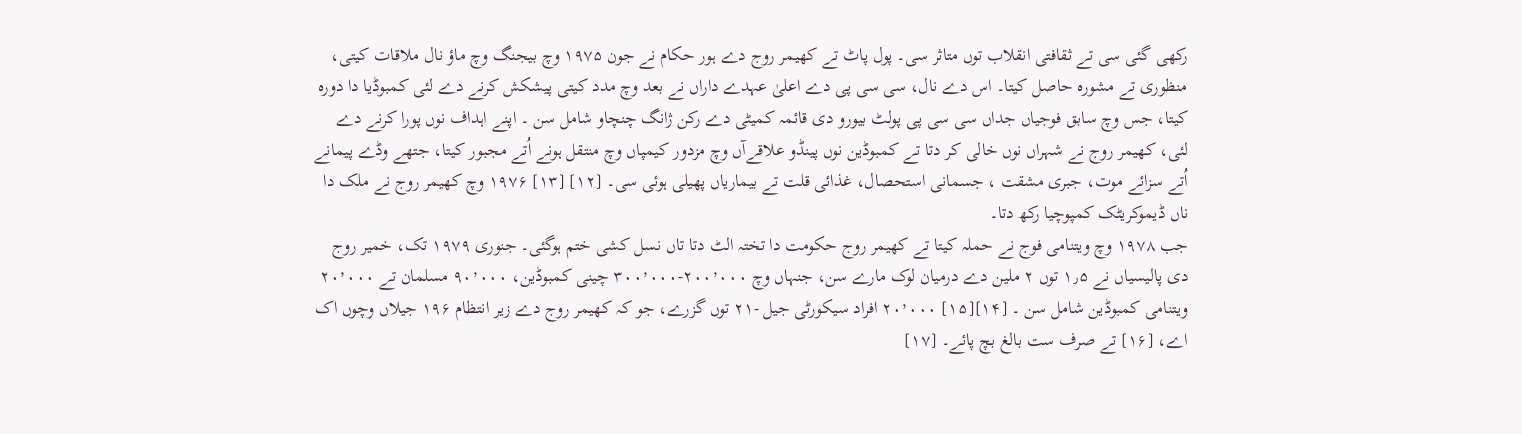رکھی گئی سی تے ثقافتی انقلاب توں متاثر سی۔ پول پاٹ تے کھیمر روج دے ہور حکام نے جون ۱۹۷۵ وچ بیجنگ وچ ماؤ نال ملاقات کيتی، منظوری تے مشورہ حاصل کيتا۔ اس دے نال، سی سی پی دے اعلیٰ عہدے داراں نے بعد وچ مدد کيتی پیشکش کرنے دے لئی کمبوڈیا دا دورہ کیتا، جس وچ سابق فوجیاں جداں سی سی پی پولٹ بیورو دی قائمہ کمیٹی دے رکن ژانگ چنچاو شامل سن ۔ اپنے اہداف نوں پورا کرنے دے لئی، کھیمر روج نے شہراں نوں خالی کر دتا تے کمبوڈین نوں پینڈو علاقےآں وچ مزدور کیمپاں وچ منتقل ہونے اُتے مجبور کیتا، جتھے وڈے پیمانے اُتے سزائے موت، جبری مشقت ، جسمانی استحصال، غذائی قلت تے بیماریاں پھیلی ہوئی سی۔ [۱۲] [۱۳] ۱۹۷۶ وچ کھیمر روج نے ملک دا ناں ڈیموکریٹک کمپوچیا رکھ دتا۔
جب ۱۹۷۸ وچ ویتنامی فوج نے حملہ کيتا تے کھیمر روج حکومت دا تختہ الٹ دتا تاں نسل کشی ختم ہوگئی۔ جنوری ۱۹۷۹ تک، خمیر روج دی پالیسیاں نے ۱٫۵ توں ۲ ملین دے درمیان لوک مارے سن، جنہاں وچ ۲۰۰٬۰۰۰-۳۰۰٬۰۰۰ چینی کمبوڈین، ۹۰٬۰۰۰ مسلمان تے ۲۰٬۰۰۰ ویتنامی کمبوڈین شامل سن ۔ [۱۴][۱۵] ۲۰٬۰۰۰ افراد سیکورٹی جیل -۲۱ توں گزرے، جو کہ کھیمر روج دے زیر انتظام ۱۹۶ جیلاں وچوں اک اے، [۱۶] تے صرف ست بالغ بچ پائے۔ [۱۷]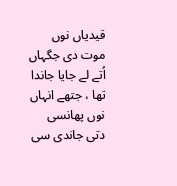قیدیاں نوں موت دی جگہاں اُتے لے جایا جاندا تھا ، جتھے انہاں نوں پھانسی دتی جاندی سی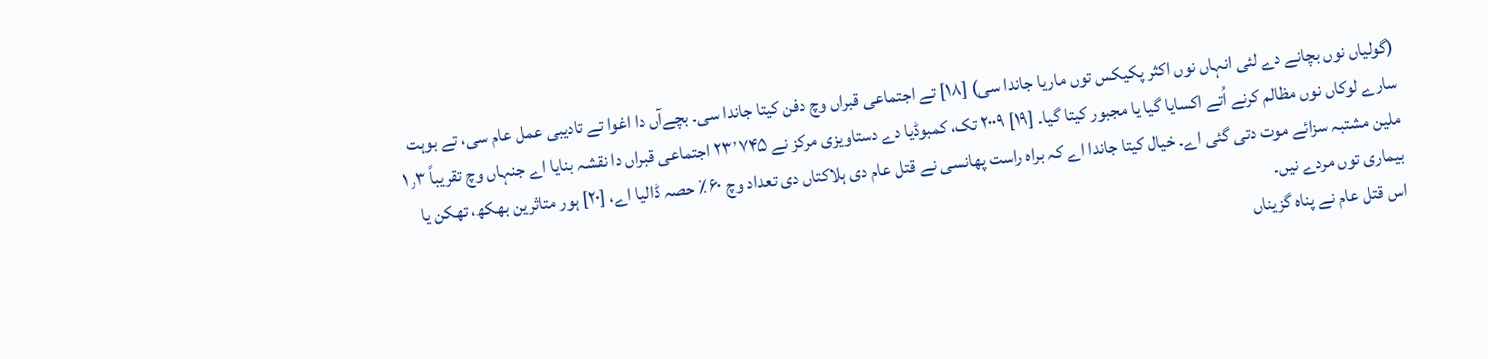(گولیاں نوں بچانے دے لئی انہاں نوں اکثر پکیکس توں ماریا جاندا سی) [۱۸] تے اجتماعی قبراں وچ دفن کيتا جاندا سی۔ بچےآں دا اغوا تے تادیبی عمل عام سی، تے بوہت سارے لوکاں نوں مظالم کرنے اُتے اکسایا گیا یا مجبور کيتا گیا۔ [۱۹] ۲۰۰۹ تک، کمبوڈیا دے دستاویزی مرکز نے ۲۳٬۷۴۵ اجتماعی قبراں دا نقشہ بنایا اے جنہاں وچ تقریباً ۱٫۳ ملین مشتبہ سزائے موت دتی گئی اے۔ خیال کيتا جاندا اے کہ براہ راست پھانسی نے قتل عام دی ہلاکتاں دی تعداد وچ ۶۰٪ حصہ ڈالیا اے، [۲۰] ہور متاثرین بھکھ، تھکن یا بیماری توں مردے نيں۔
اس قتل عام نے پناہ گزیناں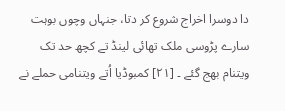دا دوسرا اخراج شروع کر دتا، جنہاں وچوں بوہت سارے پڑوسی ملک تھائی لینڈ تے کچھ حد تک ویتنام بھج گئے ۔ [۲۱] کمبوڈیا اُتے ویتنامی حملے نے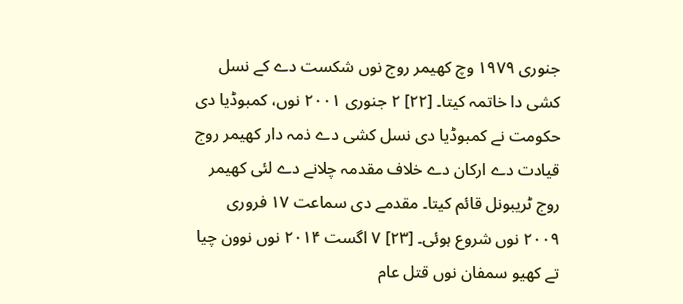جنوری ۱۹۷۹ وچ کھیمر روج نوں شکست دے کے نسل کشی دا خاتمہ کيتا۔ [۲۲] ۲ جنوری ۲۰۰۱ نوں، کمبوڈیا دی حکومت نے کمبوڈیا دی نسل کشی دے ذمہ دار کھیمر روج قیادت دے ارکان دے خلاف مقدمہ چلانے دے لئی کھیمر روج ٹریبونل قائم کيتا۔ مقدمے دی سماعت ۱۷ فروری ۲۰۰۹ نوں شروع ہوئی۔ [۲۳] ۷ اگست ۲۰۱۴ نوں نوون چیا تے کھیو سمفان نوں قتل عام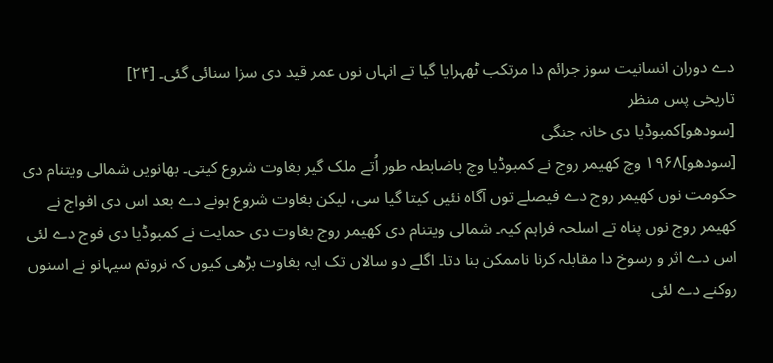دے دوران انسانیت سوز جرائم دا مرتکب ٹھہرایا گیا تے انہاں نوں عمر قید دی سزا سنائی گئی۔ [۲۴]
تاریخی پس منظر
[سودھو]کمبوڈیا دی خانہ جنگی
[سودھو]۱۹۶۸ وچ کھیمر روج نے کمبوڈیا وچ باضابطہ طور اُتے ملک گیر بغاوت شروع کيتی۔ بھانويں شمالی ویتنام دی حکومت نوں کھیمر روج دے فیصلے توں آگاہ نئيں کيتا گیا سی، لیکن بغاوت شروع ہونے دے بعد اس دی افواج نے کھیمر روج نوں پناہ تے اسلحہ فراہم کیہ۔ شمالی ویتنام دی کھیمر روج بغاوت دی حمایت نے کمبوڈیا دی فوج دے لئی اس دے اثر و رسوخ دا مقابلہ کرنا ناممکن بنا دتا۔ اگلے دو سالاں تک ایہ بغاوت بڑھی کیوں کہ نروتم سیہانو نے اسنوں روکنے دے لئی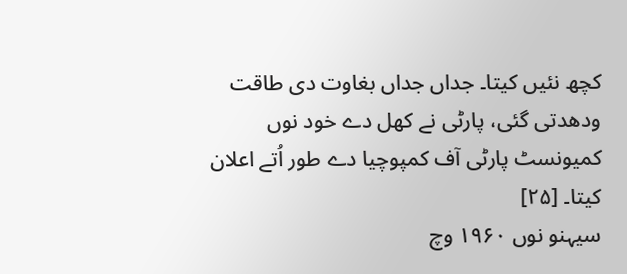کچھ نئيں کيتا۔ جداں جداں بغاوت دی طاقت ودھدتی گئی، پارٹی نے کھل دے خود نوں کمیونسٹ پارٹی آف کمپوچیا دے طور اُتے اعلان کيتا۔ [۲۵]
سیہنو نوں ۱۹۶۰ وچ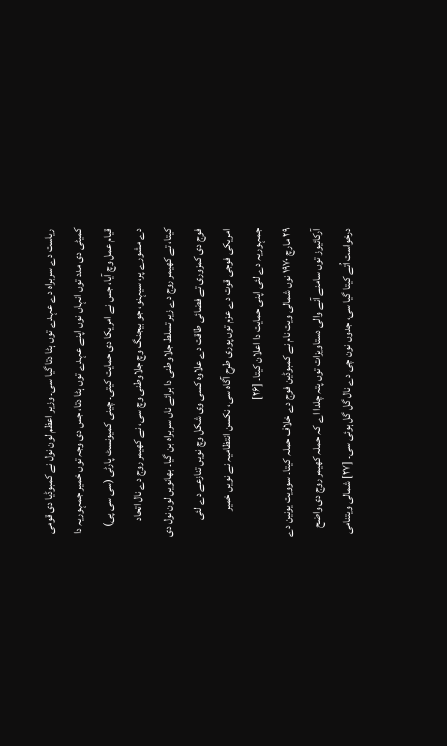ریاست دے سربراہ دے عہدے توں ہٹا دتا گیا سی۔ وزیر اعظم لون نول نے کمبوڈیا دی قومی کمیٹی دی مدد توں انہاں نوں اپنے عہدے توں ہٹا دتا، جس دی وجہ توں خمیر جمہوریہ دا قیام عمل وچ آیا، جس نے امریکا دی حمایت کيتی۔ چینی کمیونسٹ پارٹی (سی سی پی) دے مشورے پر، سیہنو، جو بیجنگ وچ جلاوطنی وچ سی، نے کھیمر روج دے نال اتحاد کیتا، تے کھیمر روج دے زیر تسلط جلاوطنی دا برائے ناں سربراہ بن گیا۔ بھانويں لون نول دی فوج دی کمزوری تے فضائی طاقت دے علاوہ کسی وی شکل وچ نويں تنازعے دے لئی امریکی فوجی قوت دے عزم توں پوری طرح آگاہ سی، نکسن انتظامیہ نے نويں خمیر جمہوریہ دے لئی اپنی حمایت دا اعلان کيتا۔ [۲۶]
۲۹ مارچ ۱۹۷۰ نوں شمالی ویت نام نے کمبوڈین فوج دے خلاف حملہ کيتا۔ سوویت یونین دے آرکائیوز توں سامنے آنے والی دستاویزات توں پتہ چلدا اے کہ حملہ کھیمر روج دی واضح درخواست اُتے کيتا گیا سی، جدوں نون چی دے نال گل گل ہوئی سی۔ [۲۷] شمالی ویتنامی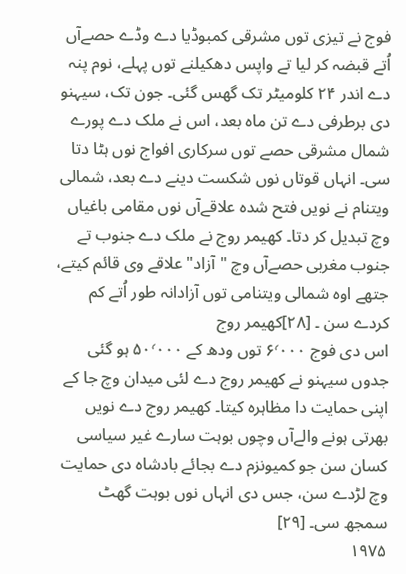فوج نے تیزی توں مشرقی کمبوڈیا دے وڈے حصےآں اُتے قبضہ کر ليا تے واپس دھکیلنے توں پہلے، نوم پنہ دے اندر ۲۴ کلومیٹر تک گھس گئی۔ جون تک، سیہنو دی برطرفی دے تن ماہ بعد، اس نے ملک دے پورے شمال مشرقی حصے توں سرکاری افواج نوں ہٹا دتا سی۔ انہاں قوتاں نوں شکست دینے دے بعد، شمالی ویتنام نے نويں فتح شدہ علاقےآں نوں مقامی باغیاں وچ تبدیل کر دتا۔ کھیمر روج نے ملک دے جنوب تے جنوب مغربی حصےآں وچ "آزاد" علاقے وی قائم کيتے، جتھے اوہ شمالی ویتنامی توں آزادانہ طور اُتے کم کردے سن ۔ [۲۸]کھیمر روج
اس دی فوج ۶٬۰۰۰ توں ودھ کے ۵۰٬۰۰۰ ہو گئی جدوں سیہنو نے کھیمر روج دے لئی میدان وچ جا کے اپنی حمایت دا مظاہرہ کيتا۔ کھیمر روج دے نويں بھرتی ہونے والےآں وچوں بوہت سارے غیر سیاسی کسان سن جو کمیونزم دے بجائے بادشاہ دی حمایت وچ لڑدے سن، جس دی انہاں نوں بوہت گھٹ سمجھ سی۔ [۲۹]
۱۹۷۵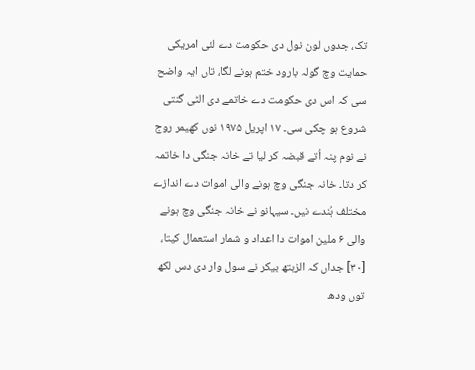تک، جدوں لون نول دی حکومت دے لئی امریکی حمایت وچ گولہ بارود ختم ہونے لگا، تاں ایہ واضح سی کہ اس دی حکومت دے خاتمے دی الٹی گنتی شروع ہو چکی سی۔ ۱۷ اپریل ۱۹۷۵ نوں کھیمر روج نے نوم پنہ اُتے قبضہ کر ليا تے خانہ جنگی دا خاتمہ کر دتا۔ خانہ جنگی وچ ہونے والی اموات دے اندازے مختلف ہُندے نيں۔ سیہانو نے خانہ جنگی وچ ہونے والی ۶ ملین اموات دا اعداد و شمار استعمال کیتا، [۳۰] جداں کہ الزبتھ بیکر نے سول وار دی دس لکھ توں ودھ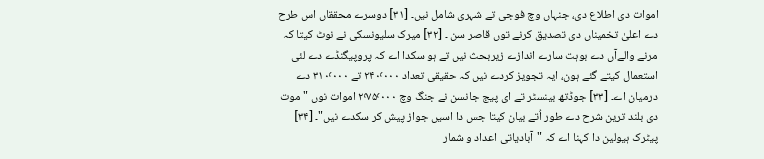اموات دی اطلاع دی، جنہاں وچ فوجی تے شہری شامل نيں۔ [۳۱] دوسرے محققاں اس طرح دے اعلیٰ تخمیناں دی تصدیق کرنے توں قاصر سن ۔ [۳۲] میرک سلیونسکی نے نوٹ کيتا کہ مرنے والےآں دے بوہت سارے اندازے زیربحث نيں تے ہو سکدا اے کہ پروپیگنڈے دے لئی استعمال کيتے گئے ہون، ایہ تجویز کردے نيں کہ حقیقی تعداد ۲۴۰٬۰۰۰ تے ۳۱۰٬۰۰۰ دے درمیان اے۔ [۳۳] جوڈتھ بینسٹر تے ای پیج جانسن نے جنگ وچ ۲٬۷۵٬۰۰۰ اموات نوں "موت دی بلند ترین شرح دے طور اُتے بیان کيتا جس دا اسيں جواز پیش کر سکدے نيں"۔ [۳۴] پیٹرک ہیولین دا کہنا اے کہ "آبادیاتی اعداد و شمار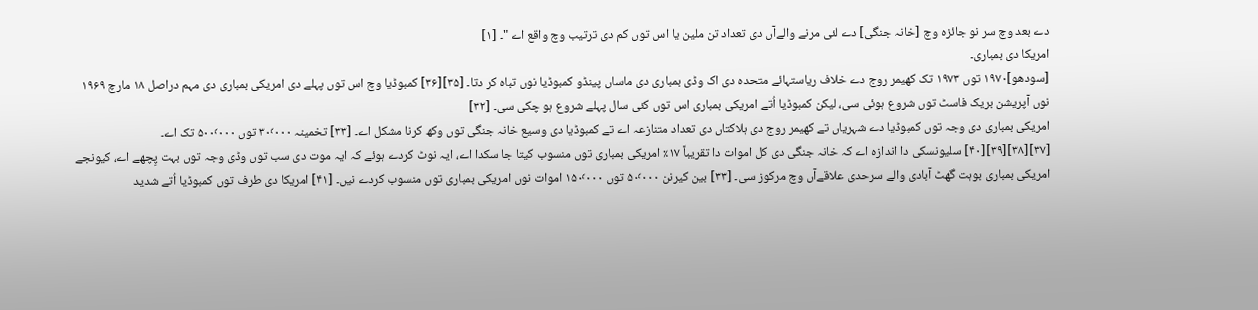دے بعد وچ سر نو جائزہ وچ [خانہ جنگی] دے لئی مرنے والےآں دی تعداد تن ملین یا اس توں کم دی ترتیب وچ واقع اے "۔ [۱]
امریکا دی بمباری۔
[سودھو]۱۹۷۰ توں ۱۹۷۳ تک کھیمر روج دے خلاف ریاستہائے متحدہ دی اک وڈی بمباری دی ماساں پینڈو کمبوڈیا نوں تباہ کر دتا۔ [۳۵][۳۶] کمبوڈیا وچ اس توں پہلے دی امریکی بمباری دی مہم دراصل ۱۸ مارچ ۱۹۶۹ نوں آپریشن بریک فاسٹ توں شروع ہوئی سی، لیکن کمبوڈیا اُتے امریکی بمباری اس توں کئی سال پہلے شروع ہو چکی سی۔ [۳۲]
امریکی بمباری دی وجہ توں کمبوڈیا دے شہریاں تے کھیمر روج دی ہلاکتاں دی تعداد متنازعہ اے تے کمبوڈیا دی وسیع خانہ جنگی توں وکھ کرنا مشکل اے۔ [۳۳] تخمینہ ۳۰٬۰۰۰ توں ۵۰۰٬۰۰۰ تک اے۔ [۳۷][۳۸][۳۹][۴۰] سلیونسکی دا اندازہ اے کہ خانہ جنگی دی کل اموات دا تقریباً ۱۷٪ امریکی بمباری توں منسوب کيتا جا سکدا اے، ایہ نوٹ کردے ہوئے کہ ایہ موت دی سب توں وڈی وجہ توں بہت پِچھے اے، کیونجے امریکی بمباری بوہت گھٹ آبادی والے سرحدی علاقےآں وچ مرکوز سی۔ [۳۳] بین کیرنن ۵۰٬۰۰۰ توں ۱۵۰٬۰۰۰ اموات نوں امریکی بمباری توں منسوب کردے نيں۔ [۴۱] امریکا دی طرف توں کمبوڈیا اُتے شدید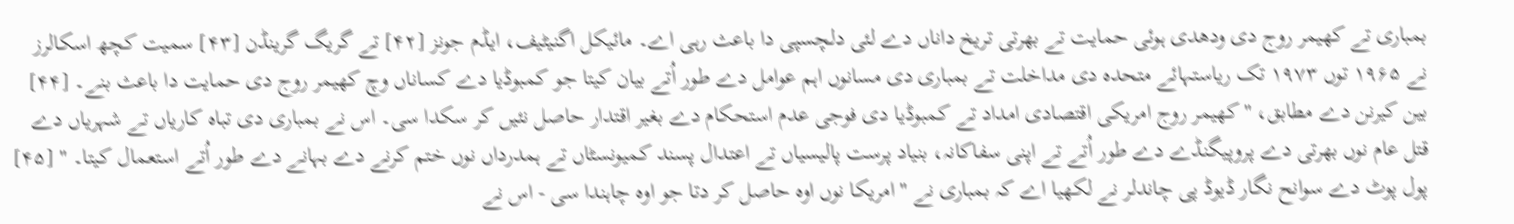بمباری تے کھیمر روج دی ودھدی ہوئی حمایت تے بھرتی تریخ داناں دے لئی دلچسپی دا باعث رہی اے۔ مائیکل اگنیٹیف، ایڈم جونز [۴۲] تے گریگ گرینڈن [۴۳] سمیت کچھ اسکالرز نے ۱۹۶۵ توں ۱۹۷۳ تک ریاستہائے متحدہ دی مداخلت تے بمباری دی مسانوں اہم عوامل دے طور اُتے بیان کيتا جو کمبوڈیا دے کساناں وچ کھیمر روج دی حمایت دا باعث بنے۔ [۴۴] بین کیرنن دے مطابق، "کھیمر روج امریکی اقتصادی امداد تے کمبوڈیا دی فوجی عدم استحکام دے بغیر اقتدار حاصل نئيں کر سکدا سی۔ اس نے بمباری دی تباہ کاریاں تے شہریاں دے قتل عام نوں بھرتی دے پروپیگنڈے دے طور اُتے تے اپنی سفاکانہ، بنیاد پرست پالیسیاں تے اعتدال پسند کمیونسٹاں تے ہمدرداں نوں ختم کرنے دے بہانے دے طور اُتے استعمال کيتا۔ " [۴۵]
پول پوٹ دے سوانح نگار ڈیوڈ پی چاندلر نے لکھیا اے کہ بمباری نے "امریکا نوں اوہ حاصل کر دتا جو اوہ چاہندا سی - اس نے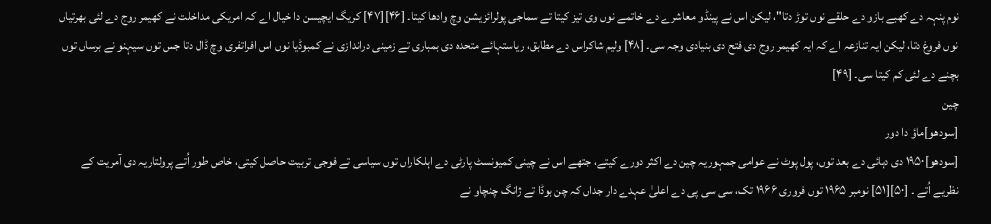نوم پنہہ دے کھبے بازو دے حلقے نوں توڑ دتا"، لیکن اس نے پینڈو معاشرے دے خاتمے نوں وی تیز کيتا تے سماجی پولرائزیشن وچ وادھا کيتا۔ [۴۶][۴۷] کریگ ایچیسن دا خیال اے کہ امریکی مداخلت نے کھیمر روج دے لئی بھرتیاں نوں فروغ دتا، لیکن ایہ تنازعہ اے کہ ایہ کھیمر روج دی فتح دی بنیادی وجہ سی۔ [۴۸] ولیم شاکراس دے مطابق، ریاستہائے متحدہ دی بمباری تے زمینی دراندازی نے کمبوڈیا نوں اس افراتفری وچ ڈال دتا جس توں سیہنو نے برساں توں بچنے دے لئی کم کيتا سی۔ [۴۹]
چین
[سودھو]ماؤ دا دور
[سودھو]۱۹۵۰ دی دہائی دے بعد توں، پول پوٹ نے عوامی جمہوریہ چین دے اکثر دورے کيتے، جتھے اس نے چینی کمیونسٹ پارٹی دے اہلکاراں توں سیاسی تے فوجی تربیت حاصل کيتی، خاص طور اُتے پرولتاریہ دی آمریت کے نظریے اُتے ۔ [۵۰][۵۱] نومبر ۱۹۶۵ توں فروری ۱۹۶۶ تک، سی سی پی دے اعلیٰ عہدے دار جداں کہ چن بوڈا تے ژانگ چنچاو نے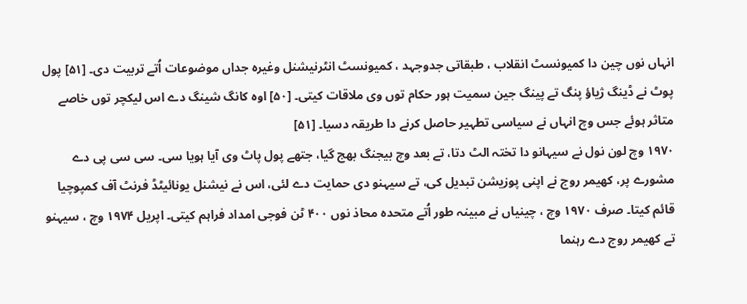انہاں نوں چین دا کمیونسٹ انقلاب ، طبقاتی جدوجہد ، کمیونسٹ انٹرنیشنل وغیرہ جداں موضوعات اُتے تربیت دی۔ [۵۱] پول پوٹ نے ڈینگ ژیاؤ پنگ تے پینگ جین سمیت ہور حکام توں وی ملاقات کيتی۔ [۵۰] اوہ کانگ شینگ دے اس لیکچر توں خاصے متاثر ہوئے جس وچ انہاں نے سیاسی تطہیر حاصل کرنے دا طریقہ دسیا۔ [۵۱]
۱۹۷۰ وچ لون نول نے سیہانو دا تختہ الٹ دتا، تے بعد وچ بیجنگ بھج گیا، جتھے پول پاٹ وی آیا ہويا سی۔ سی سی پی دے مشورے پر، کھیمر روج نے اپنی پوزیشن تبدیل کی، تے سیہنو دی حمایت دے لئی، اس نے نیشنل یونائیٹڈ فرنٹ آف کمپوچیا قائم کيتا۔ صرف ۱۹۷۰ وچ ، چینیاں نے مبینہ طور اُتے متحدہ محاذ نوں ۴۰۰ ٹن فوجی امداد فراہم کيتی۔ اپریل ۱۹۷۴ وچ ، سیہنو تے کھیمر روج دے رہنما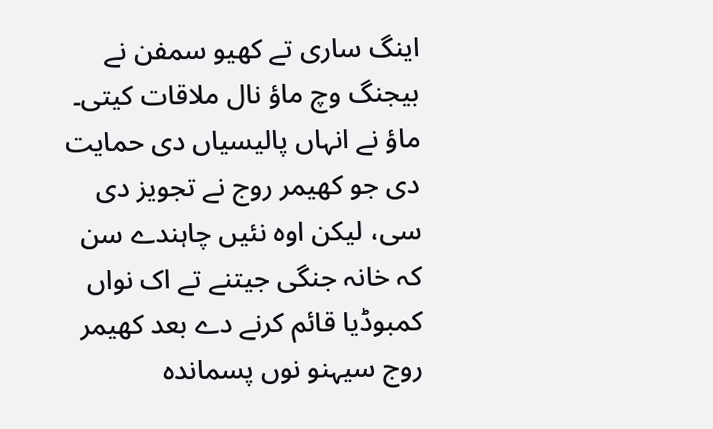اینگ ساری تے کھیو سمفن نے بیجنگ وچ ماؤ نال ملاقات کيتی۔ ماؤ نے انہاں پالیسیاں دی حمایت دی جو کھیمر روج نے تجویز دی سی، لیکن اوہ نئيں چاہندے سن کہ خانہ جنگی جیتنے تے اک نواں کمبوڈیا قائم کرنے دے بعد کھیمر روج سیہنو نوں پسماندہ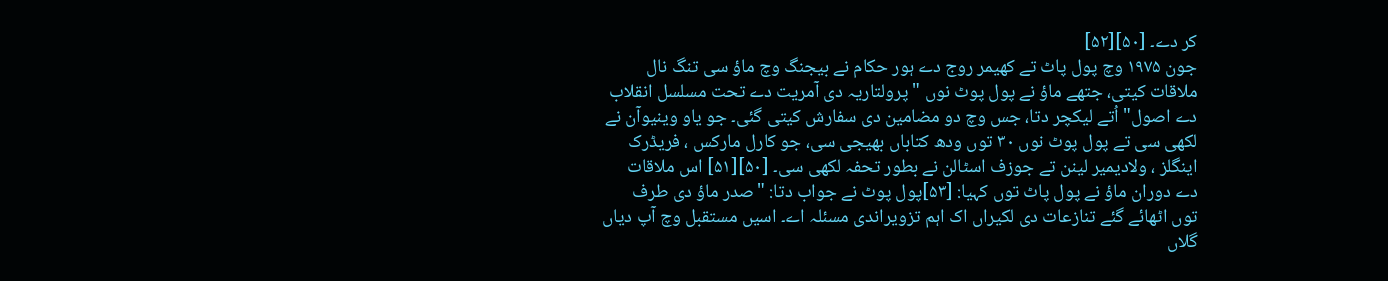کر دے۔ [۵۰][۵۲]
جون ۱۹۷۵ وچ پول پاٹ تے کھیمر روج دے ہور حکام نے بیجنگ وچ ماؤ سی تنگ نال ملاقات کيتی، جتھے ماؤ نے پول پوٹ نوں "پرولتاریہ دی آمریت دے تحت مسلسل انقلاب دے اصول" اُتے لیکچر دتا، جس وچ دو مضامین دی سفارش کيتی گئی۔ جو یاو وینیوآن نے لکھی سی تے پول پوٹ نوں ۳۰ توں ودھ کتاباں بھیجی سی، جو کارل مارکس ، فریڈرک اینگلز ، ولادیمیر لینن تے جوزف اسٹالن نے بطور تحفہ لکھی سی۔ [۵۰][۵۱] اس ملاقات دے دوران ماؤ نے پول پاٹ توں کہیا: [۵۳]پول پوٹ نے جواب دتا: "صدر ماؤ دی طرف توں اٹھائے گئے تنازعات دی لکیراں اک اہم تزویراندی مسئلہ اے۔ اسيں مستقبل وچ آپ دیاں گلاں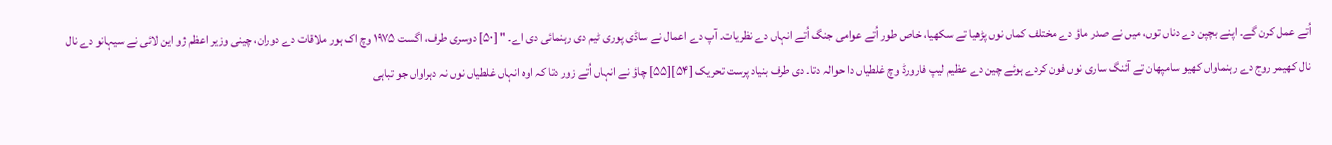اُتے عمل کرن گے۔ اپنے بچپن دے دناں توں، ميں نے صدر ماؤ دے مختلف کماں نوں پڑھیا تے سکھیا، خاص طور اُتے عوامی جنگ اُتے انہاں دے نظریات۔ آپ دے اعمال نے ساڈی پوری ٹیم دی رہنمائی دی اے۔ " [۵۰] دوسری طرف، اگست ۱۹۷۵ وچ اک ہور ملاقات دے دوران، چینی وزیر اعظم ژو این لائی نے سیہانو دے نال نال کھیمر روج دے رہنماواں کھیو سامپھان تے آئنگ ساری نوں فون کردے ہوئے چین دے عظیم لیپ فارورڈ وچ غلطیاں دا حوالہ دتا۔ دی طرف بنیاد پرست تحریک [۵۴][۵۵] چاؤ نے انہاں اُتے زور دتا کہ اوہ انہاں غلطیاں نوں نہ دہراواں جو تباہی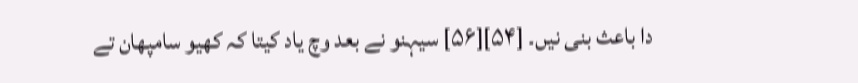دا باعث بنی نيں۔ [۵۴][۵۶] سیہنو نے بعد وچ یاد کيتا کہ کھیو سامپھان تے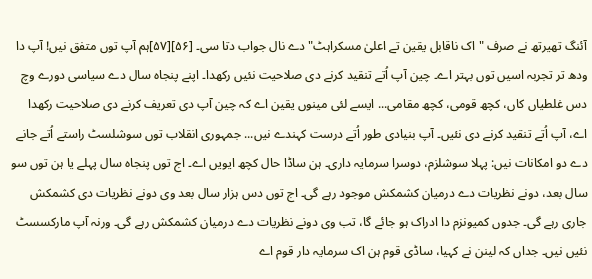آئنگ تھیرتھ نے صرف "اک ناقابل یقین تے اعلیٰ مسکراہٹ" دے نال جواب دتا سی۔ [۵۶][۵۷]ہم آپ توں متفق نيں! آپ دا ودھ تر تجربہ اسيں توں بہتر اے۔ چین آپ اُتے تنقید کرنے دی صلاحیت نئيں رکھدا۔ اپنے پنجاہ سال دے سیاسی دورے وچ دس غلطیاں کاں، کچھ قومی، کچھ مقامی... ايسے لئی مینوں یقین اے کہ چین آپ دی تعریف کرنے دی صلاحیت رکھدا اے، آپ اُتے تنقید کرنے دی نئيں۔ آپ بنیادی طور اُتے درست کہندے نيں... جمہوری انقلاب توں سوشلسٹ راستے اُتے جانے دے دو امکانات نيں: پہلا سوشلزم، دوسرا سرمایہ داری۔ ہن ساڈا حال کچھ ایويں اے۔ اج توں پنجاہ سال پہلے یا ہن توں سو سال بعد، دونے نظریات دے درمیان کشمکش موجود رہے گی۔ اج توں دس ہزار سال بعد وی دونے نظریات دی کشمکش جاری رہے گی۔ جدوں کمیونزم دا ادراک ہو جائے گا، تب وی دونے نظریات دے درمیان کشمکش رہے گی۔ ورنہ آپ مارکسسٹ نئيں نيں۔ جداں کہ لینن نے کہیا، ساڈی قوم ہن اک سرمایہ دار قوم اے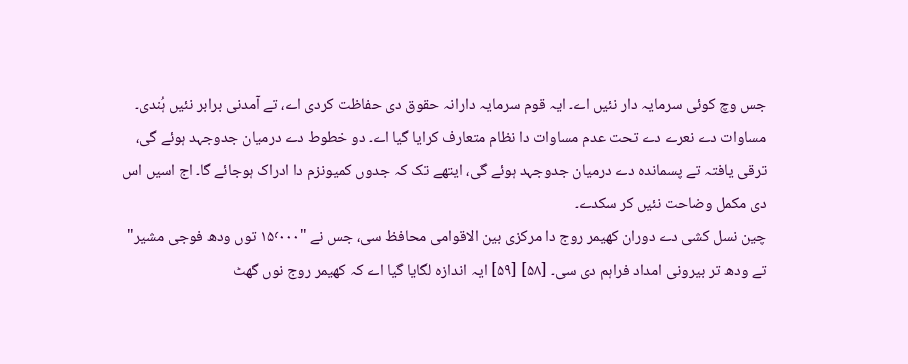جس وچ کوئی سرمایہ دار نئيں اے۔ ایہ قوم سرمایہ دارانہ حقوق دی حفاظت کردی اے، تے آمدنی برابر نئيں ہُندی۔ مساوات دے نعرے دے تحت عدم مساوات دا نظام متعارف کرایا گیا اے۔ دو خطوط دے درمیان جدوجہد ہوئے گی، ترقی یافتہ تے پسماندہ دے درمیان جدوجہد ہوئے گی، ایتھے تک کہ جدوں کمیونزم دا ادراک ہوجائے گا۔ اج اسيں اس دی مکمل وضاحت نئيں کر سکدے۔
چین نسل کشی دے دوران کھیمر روج دا مرکزی بین الاقوامی محافظ سی، جس نے "۱۵٬۰۰۰ توں ودھ فوجی مشیر" تے ودھ تر بیرونی امداد فراہم دی سی۔ [۵۸] [۵۹] ایہ اندازہ لگایا گیا اے کہ کھیمر روج نوں گھٹ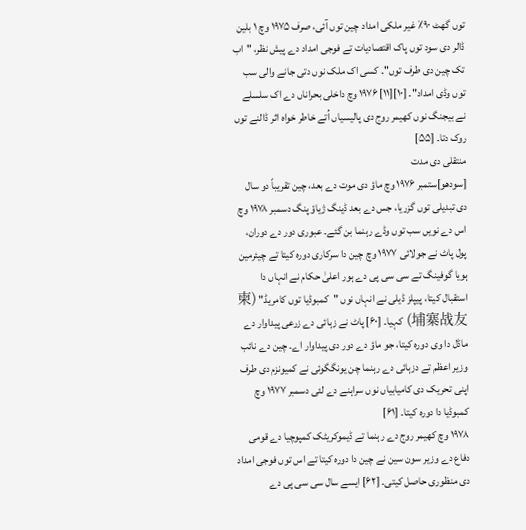توں گھٹ ۹۰٪ غیر ملکی امداد چین توں آئی، صرف ۱۹۷۵ وچ ۱ بلین ڈالر دی سود توں پاک اقتصادیات تے فوجی امداد دے پیش نظر، "اب تک چین دی طرف توں"۔ کسی اک ملک نوں دتی جانے والی سب توں وڈی امداد"۔ [۱۰][۱۱] ۱۹۷۶ وچ داخلی بحراناں دے اک سلسلے نے بیجنگ نوں کھیمر روج دی پالیسیاں اُتے خاطر خواہ اثر ڈالنے توں روک دتا۔ [۵۵]
منتقلی دی مدت
[سودھو]ستمبر ۱۹۷۶ وچ ماؤ دی موت دے بعد، چین تقریباً دو سال دی تبدیلی توں گزریا، جس دے بعد ڈینگ ژیاؤ پنگ دسمبر ۱۹۷۸ وچ اس دے نويں سب توں وڈے رہنما بن گئے۔ عبوری دور دے دوران، پول پاٹ نے جولائی ۱۹۷۷ وچ چین دا سرکاری دورہ کيتا تے چیئرمین ہويا گوفینگ تے سی سی پی دے ہور اعلیٰ حکام نے انہاں دا استقبال کیتا، پیپلز ڈیلی نے انہاں نوں "کمبوڈیا توں کامریڈ" (柬埔寨战友) کہیا۔ [۶۰] پاٹ نے زہائی دے زرعی پیداوار دے ماڈل دا وی دورہ کیتا، جو ماؤ دے دور دی پیداوار اے۔ چین دے نائب وزیر اعظم تے دزہائی دے رہنما چن یونگگوئی نے کمیونزم دی طرف اپنی تحریک دی کامیابیاں نوں سراہنے دے لئی دسمبر ۱۹۷۷ وچ کمبوڈیا دا دورہ کيتا۔ [۶۱]
۱۹۷۸ وچ کھیمر روج دے رہنما تے ڈیموکریٹک کمپوچیا دے قومی دفاع دے وزیر سون سین نے چین دا دورہ کيتا تے اس توں فوجی امداد دی منظوری حاصل کيتی۔ [۶۲] ايسے سال سی سی پی دے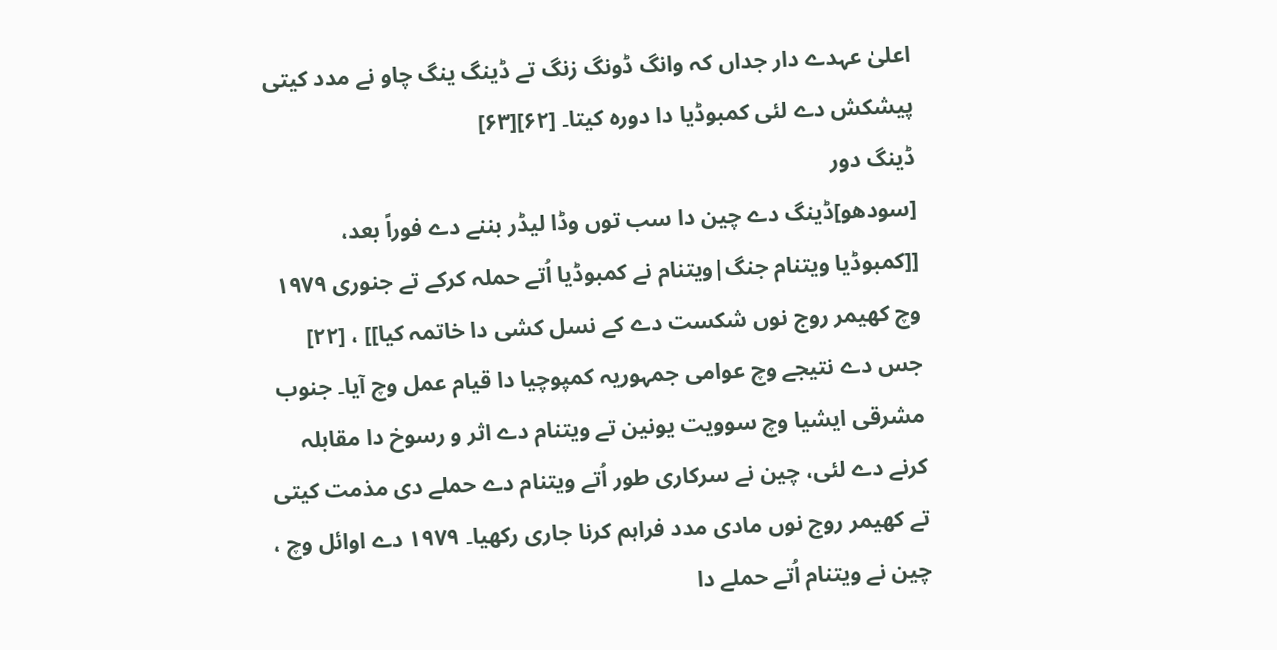اعلیٰ عہدے دار جداں کہ وانگ ڈونگ زنگ تے ڈینگ ینگ چاو نے مدد کيتی پیشکش دے لئی کمبوڈیا دا دورہ کيتا۔ [۶۲][۶۳]
ڈینگ دور
[سودھو]ڈینگ دے چین دا سب توں وڈا لیڈر بننے دے فوراً بعد، [[کمبوڈیا ویتنام جنگ|ویتنام نے کمبوڈیا اُتے حملہ کرکے تے جنوری ۱۹۷۹ وچ کھیمر روج نوں شکست دے کے نسل کشی دا خاتمہ کیا]] ، [۲۲] جس دے نتیجے وچ عوامی جمہوریہ کمپوچیا دا قیام عمل وچ آیا۔ جنوب مشرقی ایشیا وچ سوویت یونین تے ویتنام دے اثر و رسوخ دا مقابلہ کرنے دے لئی، چین نے سرکاری طور اُتے ویتنام دے حملے دی مذمت کيتی تے کھیمر روج نوں مادی مدد فراہم کرنا جاری رکھیا۔ ۱۹۷۹ دے اوائل وچ ، چین نے ویتنام اُتے حملے دا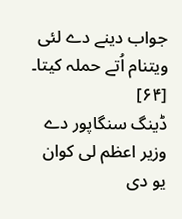جواب دینے دے لئی ویتنام اُتے حملہ کيتا۔ [۶۴]
ڈینگ سنگاپور دے وزیر اعظم لی کوان یو دی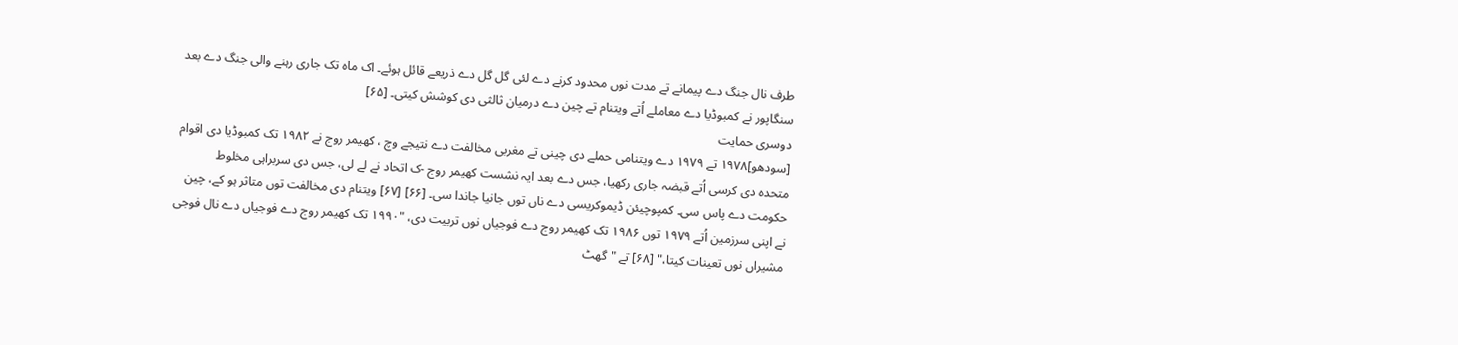طرف نال جنگ دے پیمانے تے مدت نوں محدود کرنے دے لئی گل گل دے ذریعے قائل ہوئے۔ اک ماہ تک جاری رہنے والی جنگ دے بعد سنگاپور نے کمبوڈیا دے معاملے اُتے ویتنام تے چین دے درمیان ثالثی دی کوشش کيتی۔ [۶۵]
دوسری حمایت
[سودھو]۱۹۷۸ تے ۱۹۷۹ دے ویتنامی حملے دی چینی تے مغربی مخالفت دے نتیجے وچ ، کھیمر روج نے ۱۹۸۲ تک کمبوڈیا دی اقوام متحدہ دی کرسی اُتے قبضہ جاری رکھیا، جس دے بعد ایہ نشست کھیمر روج -ک اتحاد نے لے لی، جس دی سربراہی مخلوط حکومت دے پاس سی۔ کمپوچیئن ڈیموکریسی دے ناں توں جانیا جاندا سی۔ [۶۶] [۶۷] ویتنام دی مخالفت توں متاثر ہو کے، چین نے اپنی سرزمین اُتے ۱۹۷۹ توں ۱۹۸۶ تک کھیمر روج دے فوجیاں نوں تربیت دی، "۱۹۹۰ تک کھیمر روج دے فوجیاں دے نال فوجی مشیراں نوں تعینات کیتا،" [۶۸] تے "گھٹ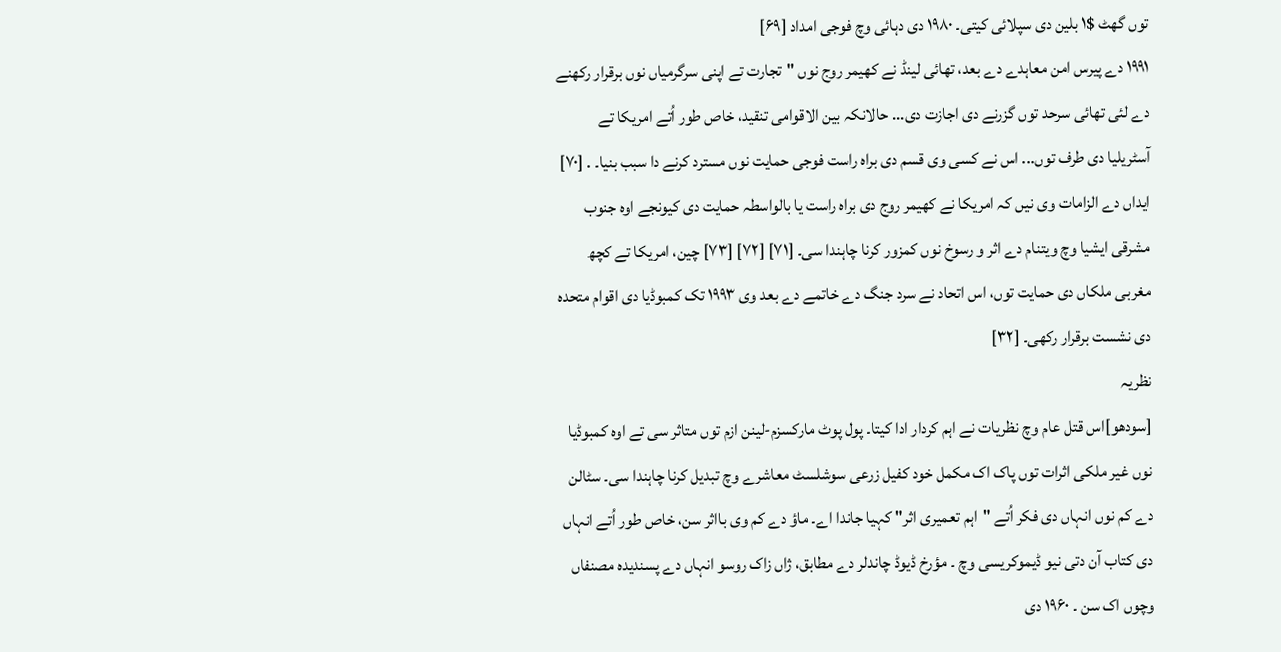توں گھٹ $۱ بلین دی سپلائی کيتی۔ ۱۹۸۰ دی دہائی وچ فوجی امداد [۶۹]
۱۹۹۱ دے پیرس امن معاہدے دے بعد، تھائی لینڈ نے کھیمر روج نوں "تجارت تے اپنی سرگرمیاں نوں برقرار رکھنے دے لئی تھائی سرحد توں گزرنے دی اجازت دی... حالانکہ بین الاقوامی تنقید، خاص طور اُتے امریکا تے آسٹریلیا دی طرف توں... اس نے کسی وی قسم دی براہ راست فوجی حمایت نوں مسترد کرنے دا سبب بنیا۔ . [۷۰] ایداں دے الزامات وی نيں کہ امریکا نے کھیمر روج دی براہ راست یا بالواسطہ حمایت دی کیونجے اوہ جنوب مشرقی ایشیا وچ ویتنام دے اثر و رسوخ نوں کمزور کرنا چاہندا سی۔ [۷۱] [۷۲] [۷۳] چین، امریکا تے کچھ مغربی ملکاں دی حمایت توں، اس اتحاد نے سرد جنگ دے خاتمے دے بعد وی ۱۹۹۳ تک کمبوڈیا دی اقوام متحدہ دی نشست برقرار رکھی۔ [۳۲]
نظریہ
[سودھو]اس قتل عام وچ نظریات نے اہم کردار ادا کيتا۔ پول پوٹ مارکسزم-لینن ازم توں متاثر سی تے اوہ کمبوڈیا نوں غیر ملکی اثرات توں پاک اک مکمل خود کفیل زرعی سوشلسٹ معاشرے وچ تبدیل کرنا چاہندا سی۔ سٹالن دے کم نوں انہاں دی فکر اُتے "اہم تعمیری اثر" کہیا جاندا اے۔ ماؤ دے کم وی بااثر سن، خاص طور اُتے انہاں دی کتاب آن دتی نیو ڈیموکریسی وچ ۔ مؤرخ ڈیوڈ چاندلر دے مطابق، ژاں زاک روسو انہاں دے پسندیدہ مصنفاں وچوں اک سن ۔ ۱۹۶۰ دی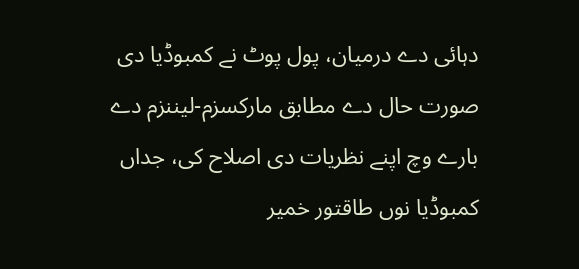دہائی دے درمیان، پول پوٹ نے کمبوڈیا دی صورت حال دے مطابق مارکسزم-لیننزم دے بارے وچ اپنے نظریات دی اصلاح کی، جداں کمبوڈیا نوں طاقتور خمیر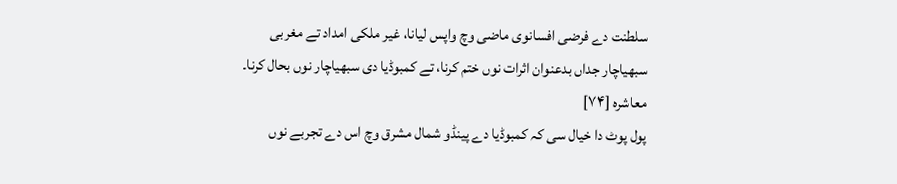سلطنت دے فرضی افسانوی ماضی وچ واپس لیانا، غیر ملکی امداد تے مغربی سبھیاچار جداں بدعنوان اثرات نوں ختم کرنا، تے کمبوڈیا دی سبھیاچار نوں بحال کرنا۔ معاشرہ [۷۴]
پول پوٹ دا خیال سی کہ کمبوڈیا دے پینڈو شمال مشرق وچ اس دے تجربے نوں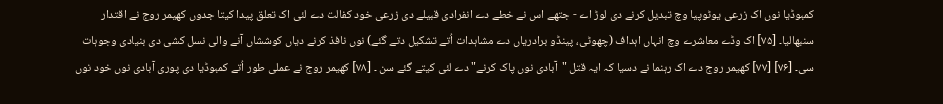کمبوڈیا نوں اک زرعی یوٹوپیا وچ تبدیل کرنے دی لوڑ اے - جتھے اس نے خطے دے انفرادی قبیلے دی زرعی خود کفالت دے لئی اک تعلق پیدا کيتا جدوں کھیمر روج نے اقتدار سنبھالیا۔ [۷۵] اک وڈے معاشرے وچ انہاں اہداف (چھوٹی، پینڈو برادریاں دے مشاہدات اُتے تشکیل دتے گئے) نوں نافذ کرنے دیاں کوششاں آنے والی نسل کشی دی بنیادی وجوہات سی۔ [۷۶] [۷۷] کھیمر روج دے اک رہنما نے دسیا کہ ایہ قتل "آبادی نوں پاک کرنے" دے لئی کيتے گئے سن ۔ [۷۸] کھیمر روج نے عملی طور اُتے کمبوڈیا دی پوری آبادی نوں خود نوں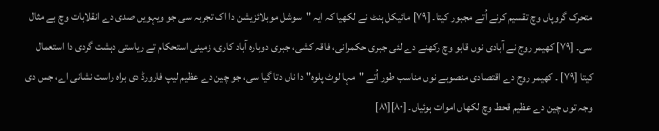متحرک گروپاں وچ تقسیم کرنے اُتے مجبور کيتا۔ [۷۹] مائیکل ہنٹ نے لکھیا کہ ایہ "سوشل موبلائزیشن دا اک تجربہ سی جو ویہويں صدی دے انقلابات وچ بے مثال سی۔ [۷۹] کھیمر روج نے آبادی نوں قابو وچ رکھنے دے لئی جبری حکمرانی، فاقہ کشی، جبری دوبارہ آباد کاری، زمینی استحکام تے ریاستی دہشت گردی دا استعمال کيتا [۷۹] ۔ کھیمر روج دے اقتصادی منصوبے نوں مناسب طور اُتے "مہا لوٹ پلوہ" دا ناں دتا گیا سی، جو چین دے عظیم لیپ فارورڈ دی براہ راست نشانی اے، جس دی وجہ توں چین دے عظیم قحط وچ لکھاں اموات ہوئیاں۔ [۸۰][۸۱]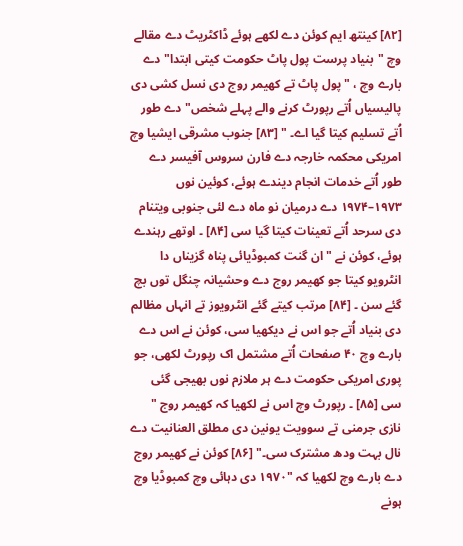[۸۲] کینتھ ایم کوئن دے لکھے ہوئے ڈاکٹریٹ دے مقالے وچ "بنیاد پرست پول پاٹ حکومت کیتی ابتدا" دے بارے وچ ، "پول پاٹ تے کھیمر روج دی نسل کشی دی پالیسیاں اُتے رپورٹ کرنے والے پہلے شخص" دے طور اُتے تسلیم کيتا گیا اے۔ " [۸۳] جنوب مشرقی ایشیا وچ امریکی محکمہ خارجہ دے فارن سروس آفیسر دے طور اُتے خدمات انجام دیندے ہوئے، کوئین نوں ۱۹۷۳–۱۹۷۴ دے درمیان نو ماہ دے لئی جنوبی ویتنام دی سرحد اُتے تعینات کيتا گیا سی [۸۴] ۔ اوتھے رہندے ہوئے، کوئن نے "ان گنت کمبوڈیائی پناہ گزیناں دا انٹرویو کيتا جو کھیمر روج دے وحشیانہ چنگل توں بچ گئے سن ۔ [۸۴] مرتب کيتے گئے انٹرویوز تے انہاں مظالم دی بنیاد اُتے جو اس نے دیکھیا سی، کوئن نے اس دے بارے وچ ۴۰ صفحات اُتے مشتمل اک رپورٹ لکھی، جو پوری امریکی حکومت دے ہر ملازم نوں بھیجی گئی سی [۸۵] ۔ رپورٹ وچ اس نے لکھیا کہ کھیمر روج " نازی جرمنی تے سوویت یونین دی مطلق العنانیت دے نال بہت ودھ مشترک سی۔" [۸۶] کوئن نے کھیمر روج دے بارے وچ لکھیا کہ "۱۹۷۰ دی دہائی وچ کمبوڈیا وچ ہونے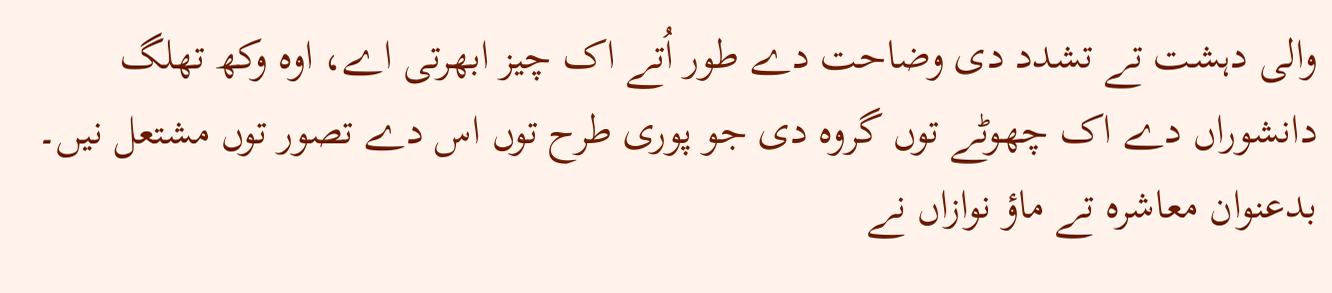والی دہشت تے تشدد دی وضاحت دے طور اُتے اک چیز ابھرتی اے، اوہ وکھ تھلگ دانشوراں دے اک چھوٹے توں گروہ دی جو پوری طرح توں اس دے تصور توں مشتعل نيں۔ بدعنوان معاشرہ تے ماؤ نوازاں نے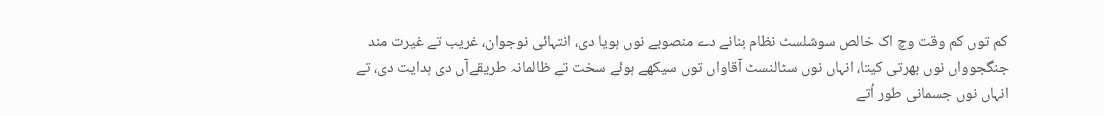کم توں کم وقت وچ اک خالص سوشلسٹ نظام بنانے دے منصوبے نوں ہويا دی، انتہائی نوجوان، غریب تے غیرت مند جنگجوواں نوں بھرتی کیتا، انہاں نوں سٹالنسٹ آقاواں توں سیکھے ہوئے سخت تے ظالمانہ طریقےآں دی ہدایت دی، تے انہاں نوں جسمانی طور اُتے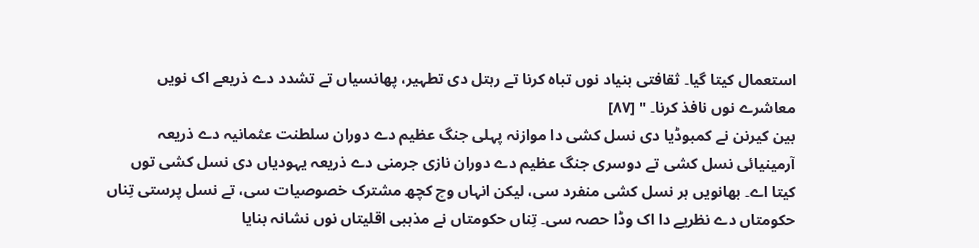استعمال کيتا گیا۔ ثقافتی بنیاد نوں تباہ کرنا تے رہتل دی تطہیر، پھانسیاں تے تشدد دے ذریعے اک نويں معاشرے نوں نافذ کرنا۔ " [۸۷]
بین کیرنن نے کمبوڈیا دی نسل کشی دا موازنہ پہلی جنگ عظیم دے دوران سلطنت عثمانیہ دے ذریعہ آرمینیائی نسل کشی تے دوسری جنگ عظیم دے دوران نازی جرمنی دے ذریعہ یہودیاں دی نسل کشی توں کيتا اے۔ بھانويں ہر نسل کشی منفرد سی، لیکن انہاں وچ کچھ مشترک خصوصیات سی، تے نسل پرستی تِناں حکومتاں دے نظریے دا اک وڈا حصہ سی۔ تِناں حکومتاں نے مذہبی اقلیتاں نوں نشانہ بنایا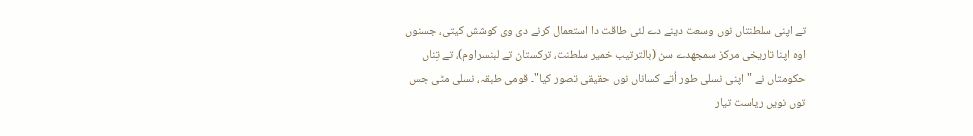تے اپنی سلطنتاں نوں وسعت دینے دے لئی طاقت دا استعمال کرنے دی وی کوشش کيتی، جسنوں اوہ اپنا تاریخی مرکز سمجھدے سن (بالترتیب خمیر سلطنت، ترکستان تے لبنسراوم)، تے تِناں حکومتاں نے "اپنی نسلی طور اُتے کساناں نوں حقیقی تصور کیا"۔ قومی طبقہ، نسلی مٹی جس توں نويں ریاست تیار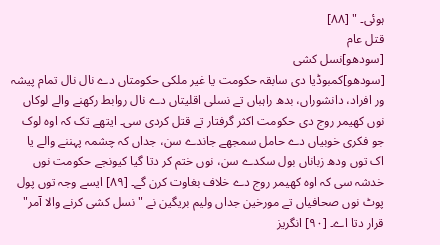ہوئی۔ " [۸۸]
قتل عام
[سودھو]نسل کشی
[سودھو]کمبوڈیا دی سابقہ حکومت یا غیر ملکی حکومتاں دے نال نال تمام پیشہ ور افراد، دانشوراں، بدھ راہباں تے نسلی اقلیتاں دے نال روابط رکھنے والے لوکاں نوں کھیمر روج دی حکومت اکثر گرفتار تے قتل کردی سی۔ ایتھے تک کہ اوہ لوک جو فکری خوبیاں دے حامل سمجھے جاندے سن، جداں کہ چشمہ پہننے والے یا اک توں ودھ زباناں بول سکدے سن، نوں ختم کر دتا گیا کیونجے حکومت نوں خدشہ سی کہ اوہ کھیمر روج دے خلاف بغاوت کرن گے۔ [۸۹] ايسے وجہ توں پول پوٹ نوں صحافیاں تے مورخین جداں ولیم بریگین نے "نسل کشی کرنے والا آمر" قرار دتا اے۔ [۹۰] انگریز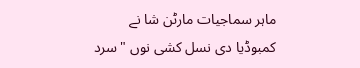ماہر سماجیات مارٹن شا نے کمبوڈیا دی نسل کشی نوں " سرد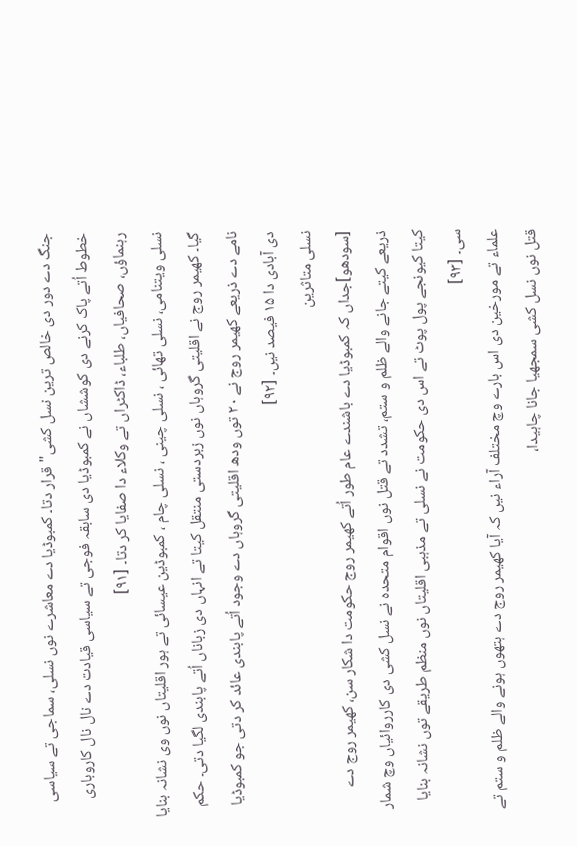جنگ دے دور دی خالص ترین نسل کشی" قرار دتا۔ کمبوڈیا دے معاشرے نوں نسلی، سماجی تے سیاسی خطوط اُتے پاک کرنے دی کوششاں نے کمبوڈیا دی سابقہ فوجی تے سیاسی قیادت دے نال نال کاروباری رہنماؤں، صحافیاں، طلباء، ڈاکٹراں تے وکلاء دا صفایا کر دتا۔ [۹۱]
نسلی ویتنامی، نسلی تھائی ، نسلی چینی ، نسلی چام ، کمبوڈین عیسائی تے ہور اقلیتاں نوں وی نشانہ بنایا گیا۔ کھیمر روج نے اقليتی گروہاں نوں زبردستی منتقل کيتا تے انہاں دی زباناں اُتے پابندی لگیا دتی۔ حکم نامے دے ذریعے کھیمر روج نے ۲۰ توں ودھ اقليتی گروہاں دے وجود اُتے پابندی عائد کر دتی جو کمبوڈیا دی آبادی دا ۱۵ فیصد نيں۔ [۹۲]
نسلی متاثرین
[سودھو]جداں کہ کمبوڈیا دے باشندے عام طور اُتے کھیمر روج حکومت دا شکار سن، کھیمر روج دے ذریعے کيتے جانے والے ظلم و ستم، تشدد تے قتل نوں اقوام متحدہ نے نسل کشی دی کارروائیاں وچ شمار کيتا کیونجے پول پوٹ تے اس دی حکومت نے نسلی تے مذہبی اقلیتاں نوں منظم طریقے توں نشانہ بنایا سی۔ [۹۳]
علماء تے مورخین دی اس بارے وچ مختلف آراء نيں کہ آیا کھیمر روج دے ہتھوں ہونے والے ظلم و ستم تے قتل نوں نسل کشی سمجھیا جانا چاہیدا،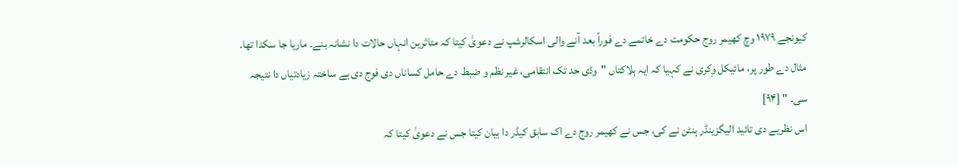کیونجے ۱۹۷۹ وچ کھیمر روج حکومت دے خاتمے دے فوراً بعد آنے والی اسکالرشپ نے دعویٰ کيتا کہ متاثرین انہاں حالات دا نشانہ بنے۔ ماریا جا سکدا تھا. مثال دے طور پر، مائیکل وِکری نے کہیا کہ ایہ ہلاکتاں "وڈی حد تک انتقامی، غیر نظم و ضبط دے حامل کساناں دی فوج دی بے ساختہ زیادتیاں دا نتیجہ سی۔ " [۹۴]
اس نظریے دی تائید الیگزینڈر ہنٹن نے کی، جس نے کھیمر روج دے اک سابق کیڈر دا بیان کيتا جس نے دعویٰ کيتا کہ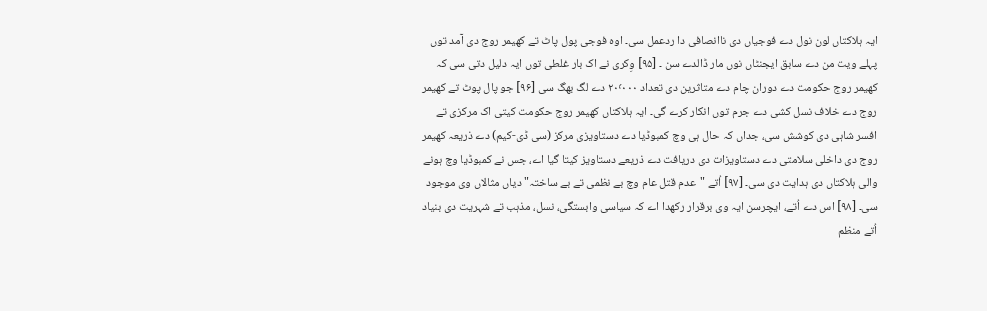ایہ ہلاکتاں لون نول دے فوجیاں دی ناانصافی دا ردعمل سی۔ اوہ فوجی پول پاٹ تے کھیمر روج دی آمد توں پہلے ویت من دے سابق ایجنٹاں نوں مار ڈالدے سن ۔ [۹۵] وِکری نے اک بار غلطی توں ایہ دلیل دتی سی کہ کھیمر روج حکومت دے دوران چام دے متاثرین دی تعداد ۲۰٬۰۰۰ دے لگ بھگ سی [۹۶] جو پال پوٹ تے کھیمر روج دے خلاف نسل کشی دے جرم توں انکار کرے گی۔ ایہ ہلاکتاں کھیمر روج حکومت کیتی اک مرکزی تے افسر شاہی دی کوشش سی، جداں کہ حال ہی وچ کمبوڈیا دے دستاویزی مرکز (سی ڈی-کیم) دے ذریعہ کھیمر روج دی داخلی سلامتی دے دستاویزات دی دریافت دے ذریعے دستاویز کيتا گیا اے، جس نے کمبوڈیا وچ ہونے والی ہلاکتاں دی ہدایت دی سی۔ [۹۷] اُتے "عدم قتل عام وچ بے نظمی تے بے ساختہ" دیاں مثالاں وی موجود سی۔ [۹۸] اس دے اُتے، ایچرسن ایہ وی برقرار رکھدا اے کہ سیاسی وابستگی، نسل، مذہب تے شہریت دی بنیاد اُتے منظم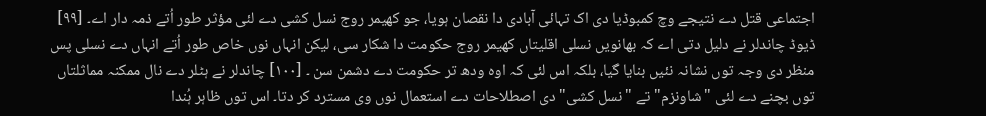اجتماعی قتل دے نتیجے وچ کمبوڈیا دی اک تہائی آبادی دا نقصان ہويا، جو کھیمر روج نسل کشی دے لئی مؤثر طور اُتے ذمہ دار اے۔ [۹۹]
ڈیوڈ چاندلر نے دلیل دتی اے کہ بھانويں نسلی اقلیتاں کھیمر روج حکومت دا شکار سی، لیکن انہاں نوں خاص طور اُتے انہاں دے نسلی پس منظر دی وجہ توں نشانہ نئيں بنایا گیا، بلکہ اس لئی کہ اوہ ودھ تر حکومت دے دشمن سن ۔ [۱۰۰] چاندلر نے ہٹلر دے نال ممکنہ مماثلتاں توں بچنے دے لئی "شاونزم" تے "نسل کشی" دی اصطلاحات دے استعمال نوں وی مسترد کر دتا۔ اس توں ظاہر ہُندا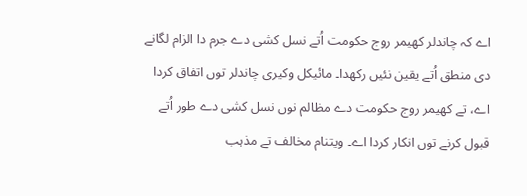اے کہ چاندلر کھیمر روج حکومت اُتے نسل کشی دے جرم دا الزام لگانے دی منطق اُتے یقین نئيں رکھدا۔ مائیکل وکیری چاندلر توں اتفاق کردا اے، تے کھیمر روج حکومت دے مظالم نوں نسل کشی دے طور اُتے قبول کرنے توں انکار کردا اے۔ ویتنام مخالف تے مذہب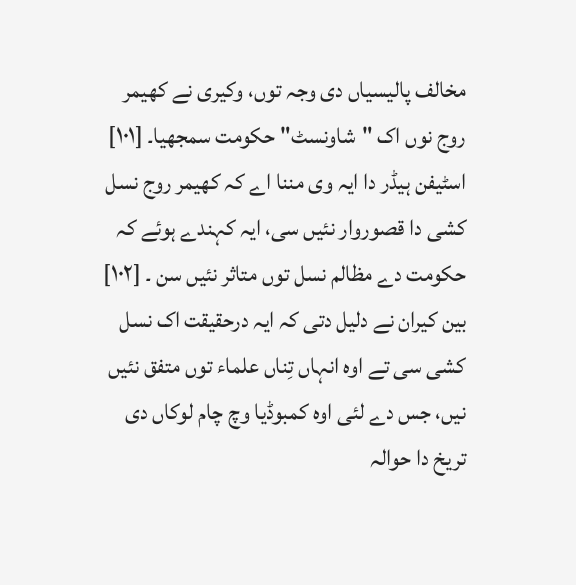مخالف پالیسیاں دی وجہ توں، وکیری نے کھیمر روج نوں اک "شاونسٹ" حکومت سمجھیا۔ [۱۰۱] اسٹیفن ہیڈر دا ایہ وی مننا اے کہ کھیمر روج نسل کشی دا قصوروار نئيں سی، ایہ کہندے ہوئے کہ حکومت دے مظالم نسل توں متاثر نئيں سن ۔ [۱۰۲]
بین کیران نے دلیل دتی کہ ایہ درحقیقت اک نسل کشی سی تے اوہ انہاں تِناں علماء توں متفق نئيں نيں، جس دے لئی اوہ کمبوڈیا وچ چام لوکاں دی تریخ دا حوالہ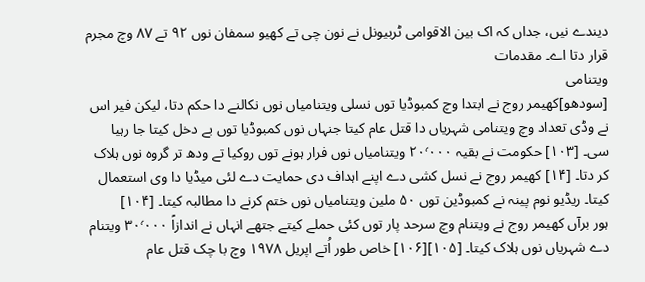دیندے نيں، جداں کہ اک بین الاقوامی ٹربیونل نے نون چی تے کھیو سمفان نوں ۹۲ تے ۸۷ وچ مجرم قرار دتا اے۔ مقدمات
ویتنامی
[سودھو]کھیمر روج نے ابتدا وچ کمبوڈیا توں نسلی ویتنامیاں نوں نکالنے دا حکم دتا، لیکن فیر اس نے وڈی تعداد وچ ویتنامی شہریاں دا قتل عام کيتا جنہاں نوں کمبوڈیا توں بے دخل کيتا جا رہیا سی۔ [۱۰۳] حکومت نے بقیہ ۲۰٬۰۰۰ ویتنامیاں نوں فرار ہونے توں روکیا تے ودھ تر گروہ نوں ہلاک کر دتا۔ [۱۴] کھیمر روج نے نسل کشی دے اپنے اہداف دی حمایت دے لئی میڈیا دا وی استعمال کيتا۔ ریڈیو نوم پینہ نے کمبوڈین توں ۵۰ ملین ویتنامیاں نوں ختم کرنے دا مطالبہ کيتا۔ [۱۰۴]
ہور برآں کھیمر روج نے ویتنام وچ سرحد پار توں کئی حملے کيتے جتھے انہاں نے اندازاً ۳۰٬۰۰۰ ویتنام دے شہریاں نوں ہلاک کيتا۔ [۱۰۵][۱۰۶] خاص طور اُتے اپریل ۱۹۷۸ وچ با چک قتل عام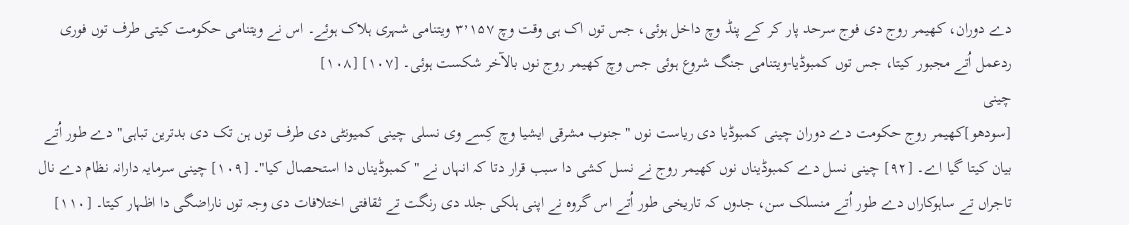دے دوران، کھیمر روج دی فوج سرحد پار کر کے پنڈ وچ داخل ہوئی، جس توں اک ہی وقت وچ ۳٬۱۵۷ ویتنامی شہری ہلاک ہوئے۔ اس نے ویتنامی حکومت کیتی طرف توں فوری ردعمل اُتے مجبور کیتا، جس توں کمبوڈیا-ویتنامی جنگ شروع ہوئی جس وچ کھیمر روج نوں بالآخر شکست ہوئی۔ [۱۰۷] [۱۰۸]
چینی
[سودھو]کھیمر روج حکومت دے دوران چینی کمبوڈیا دی ریاست نوں "جنوب مشرقی ایشیا وچ کِسے وی نسلی چینی کمیونٹی دی طرف توں ہن تک دی بدترین تباہی" دے طور اُتے بیان کيتا گیا اے۔ [۹۲] چینی نسل دے کمبوڈیناں نوں کھیمر روج نے نسل کشی دا سبب قرار دتا کہ انہاں نے "کمبوڈیناں دا استحصال کیا"۔ [۱۰۹] چینی سرمایہ دارانہ نظام دے نال تاجراں تے ساہوکاراں دے طور اُتے منسلک سن، جدوں کہ تاریخی طور اُتے اس گروہ نے اپنی ہلکی جلد دی رنگت تے ثقافتی اختلافات دی وجہ توں ناراضگی دا اظہار کيتا۔ [۱۱۰]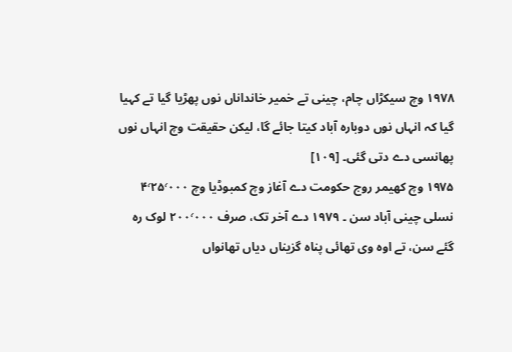۱۹۷۸ وچ سیکڑاں چام، چینی تے خمیر خانداناں نوں پھڑیا گیا تے کہیا گیا کہ انہاں نوں دوبارہ آباد کيتا جائے گا، لیکن حقیقت وچ انہاں نوں پھانسی دے دتی گئی۔ [۱۰۹]
۱۹۷۵ وچ کھیمر روج حکومت دے آغاز وچ کمبوڈیا وچ ۴٬۲۵٬۰۰۰ نسلی چینی آباد سن ۔ ۱۹۷۹ دے آخر تک، صرف ۲۰۰٬۰۰۰ لوک رہ گئے سن، تے اوہ وی تھائی پناہ گزیناں دیاں تھانواں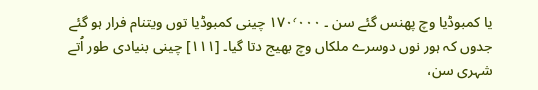یا کمبوڈیا وچ پھنس گئے سن ۔ ۱۷۰٬۰۰۰ چینی کمبوڈیا توں ویتنام فرار ہو گئے جدوں کہ ہور نوں دوسرے ملکاں وچ بھیج دتا گیا۔ [۱۱۱] چینی بنیادی طور اُتے شہری سن،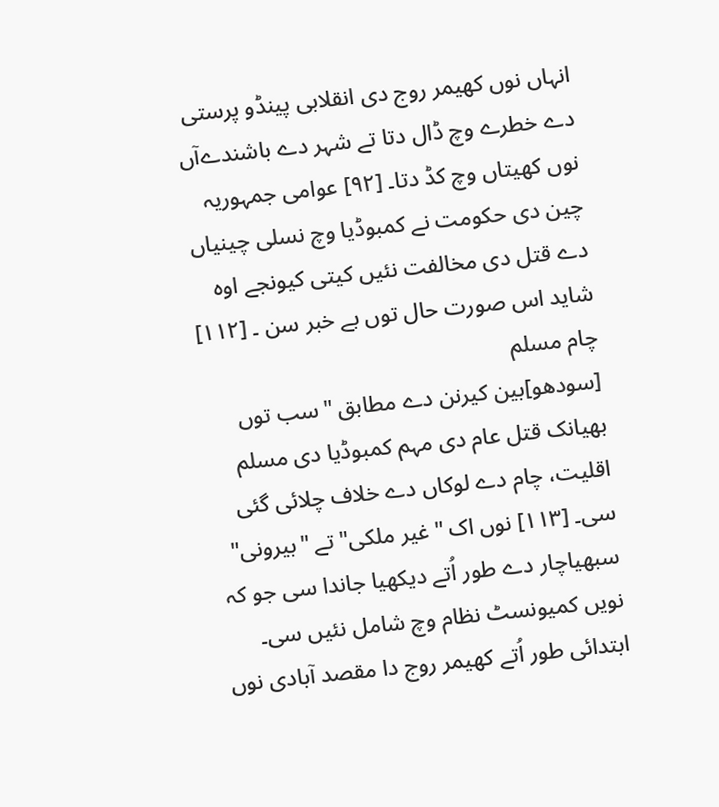انہاں نوں کھیمر روج دی انقلابی پینڈو پرستی دے خطرے وچ ڈال دتا تے شہر دے باشندےآں نوں کھیتاں وچ کڈ دتا۔ [۹۲] عوامی جمہوریہ چین دی حکومت نے کمبوڈیا وچ نسلی چینیاں دے قتل دی مخالفت نئيں کيتی کیونجے اوہ شاید اس صورت حال توں بے خبر سن ۔ [۱۱۲]
چام مسلم
[سودھو]بین کیرنن دے مطابق "سب توں بھیانک قتل عام دی مہم کمبوڈیا دی مسلم اقلیت، چام دے لوکاں دے خلاف چلائی گئی سی۔ [۱۱۳] نوں اک "غیر ملکی" تے "بیرونی" سبھیاچار دے طور اُتے دیکھیا جاندا سی جو کہ نويں کمیونسٹ نظام وچ شامل نئيں سی۔ ابتدائی طور اُتے کھیمر روج دا مقصد آبادی نوں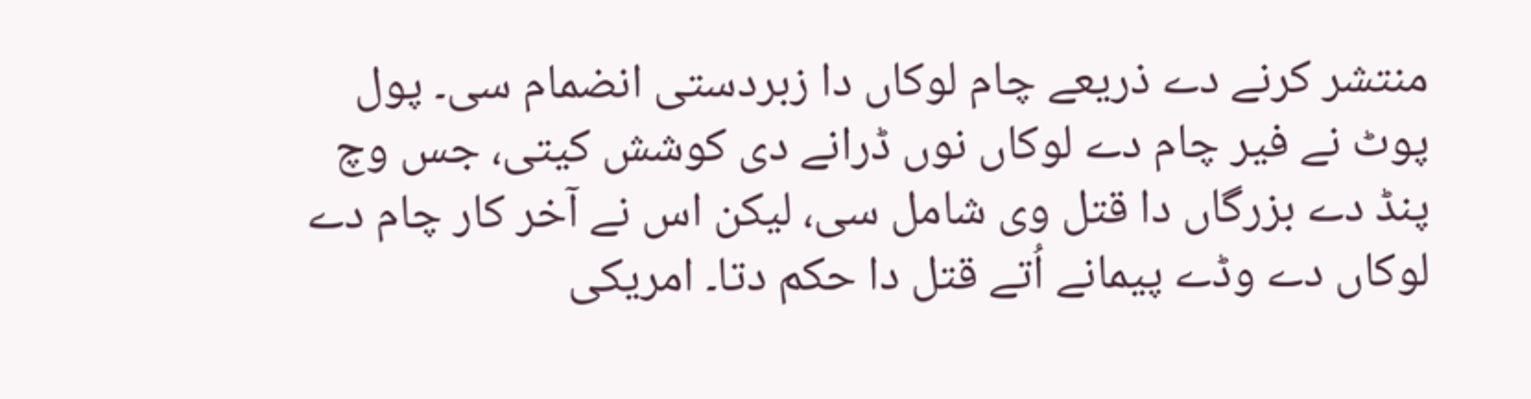منتشر کرنے دے ذریعے چام لوکاں دا زبردستی انضمام سی۔ پول پوٹ نے فیر چام دے لوکاں نوں ڈرانے دی کوشش کيتی، جس وچ پنڈ دے بزرگاں دا قتل وی شامل سی، لیکن اس نے آخر کار چام دے لوکاں دے وڈے پیمانے اُتے قتل دا حکم دتا۔ امریکی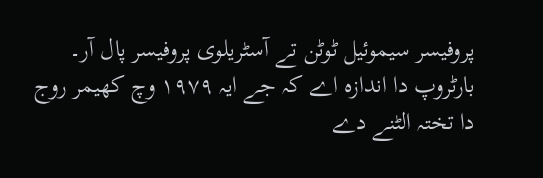پروفیسر سیموئیل ٹوٹن تے آسٹریلوی پروفیسر پال آر۔ بارٹروپ دا اندازہ اے کہ جے ایہ ۱۹۷۹ وچ کھیمر روج دا تختہ الٹنے دے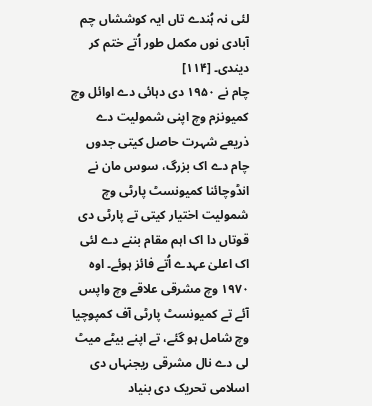لئی نہ ہُندے تاں ایہ کوششاں چم آبادی نوں مکمل طور اُتے ختم کر دیندی۔ [۱۱۴]
چام نے ۱۹۵۰ دی دہائی دے اوائل وچ کمیونزم وچ اپنی شمولیت دے ذریعے شہرت حاصل کيتی جدوں چام دے اک بزرگ، سوس مان نے انڈوچائنا کمیونسٹ پارٹی وچ شمولیت اختیار کيتی تے پارٹی دی قوتاں دا اک اہم مقام بننے دے لئی اک اعلیٰ عہدے اُتے فائز ہوئے۔ اوہ ۱۹۷۰ وچ مشرقی علاقے وچ واپس آئے تے کمیونسٹ پارٹی آف کمپوچیا وچ شامل ہو گئے، تے اپنے بیٹے میٹ لی دے نال مشرقی ریجنہاں دی اسلامی تحریک دی بنیاد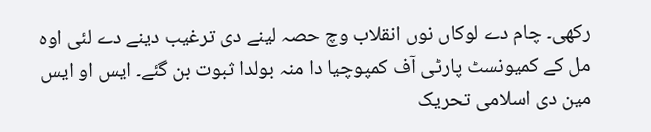رکھی۔ چام دے لوکاں نوں انقلاب وچ حصہ لینے دی ترغیب دینے دے لئی اوہ مل کے کمیونسٹ پارٹی آف کمپوچیا دا منہ بولدا ثبوت بن گئے۔ ایس او ایس مین دی اسلامی تحریک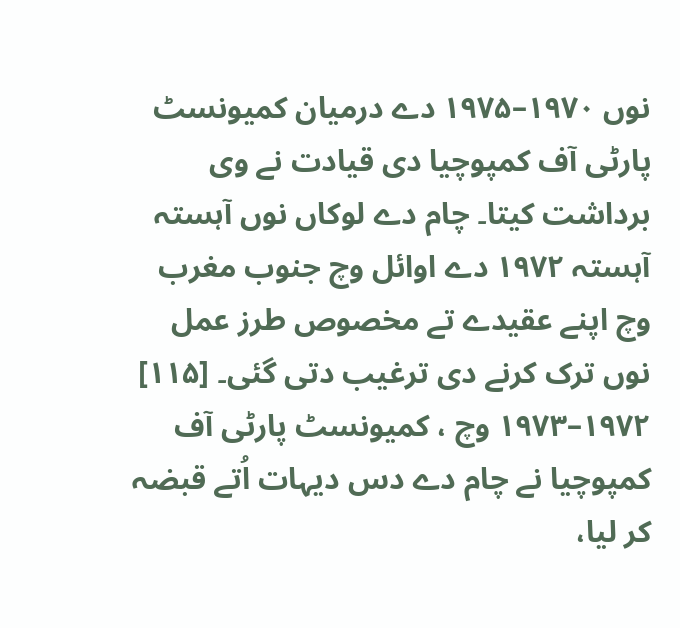نوں ۱۹۷۰–۱۹۷۵ دے درمیان کمیونسٹ پارٹی آف کمپوچیا دی قیادت نے وی برداشت کيتا۔ چام دے لوکاں نوں آہستہ آہستہ ۱۹۷۲ دے اوائل وچ جنوب مغرب وچ اپنے عقیدے تے مخصوص طرز عمل نوں ترک کرنے دی ترغیب دتی گئی۔ [۱۱۵]
۱۹۷۲–۱۹۷۳ وچ ، کمیونسٹ پارٹی آف کمپوچیا نے چام دے دس دیہات اُتے قبضہ کر ليا،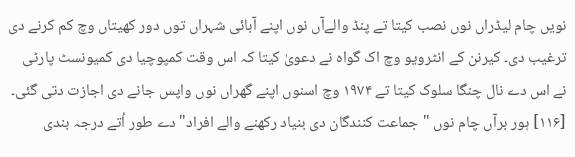نويں چام لیڈراں نوں نصب کيتا تے پنڈ والےآں نوں اپنے آبائی شہراں توں دور کھیتاں وچ کم کرنے دی ترغیب دی۔ کیرنن کے انٹرویو وچ اک گواہ نے دعویٰ کيتا کہ اس وقت کمپوچیا دی کمیونسٹ پارٹی نے اس دے نال چنگا سلوک کيتا تے ۱۹۷۴ وچ اسنوں اپنے گھراں نوں واپس جانے دی اجازت دتی گئی۔ [۱۱۶] ہور برآں چام نوں "جماعت کنندگان دی بنیاد رکھنے والے افراد" دے طور اُتے درجہ بندی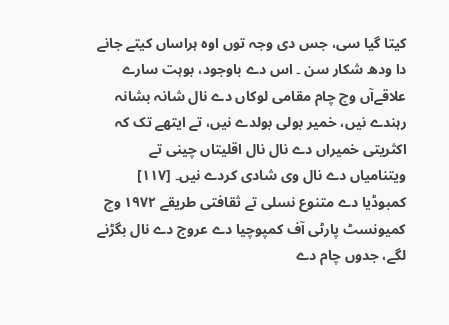کيتا گیا سی، جس دی وجہ توں اوہ ہراساں کيتے جانے دا ودھ شکار سن ۔ اس دے باوجود، بوہت سارے علاقےآں وچ چام مقامی لوکاں دے نال شانہ بشانہ رہندے نيں، خمیر بولی بولدے نيں، تے ایتھے تک کہ اکثریتی خمیراں دے نال نال اقلیتاں چینی تے ویتنامیاں دے نال وی شادی کردے نيں۔ [۱۱۷] کمبوڈیا دے متنوع نسلی تے ثقافتی طریقے ۱۹۷۲ وچ کمیونسٹ پارٹی آف کمپوچیا دے عروج دے نال بگڑنے لگے، جدوں چام دے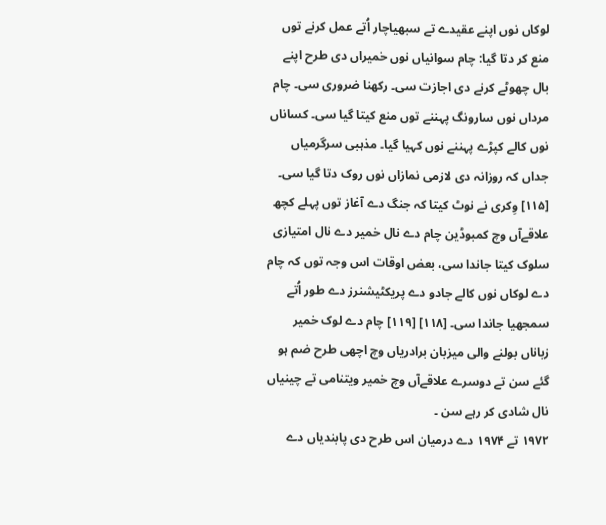لوکاں نوں اپنے عقیدے تے سبھیاچار اُتے عمل کرنے توں منع کر دتا گیا: چام سوانیاں نوں خمیراں دی طرح اپنے بال چھوٹے کرنے دی اجازت سی۔ رکھنا ضروری سی۔ چام مرداں نوں سارونگ پہننے توں منع کيتا گیا سی۔ کساناں نوں کالے کپڑے پہننے نوں کہیا گیا۔ مذہبی سرگرمیاں جداں کہ روزانہ دی لازمی نمازاں نوں روک دتا گیا سی۔ [۱۱۵] وِکری نے نوٹ کيتا کہ جنگ دے آغاز توں پہلے کچھ علاقےآں وچ کمبوڈین چام دے نال خمیر دے نال امتیازی سلوک کيتا جاندا سی، بعض اوقات اس وجہ توں کہ چام دے لوکاں نوں کالے جادو دے پریکٹیشنرز دے طور اُتے سمجھیا جاندا سی۔ [۱۱۸] [۱۱۹] چام دے لوک خمیر زباناں بولنے والی میزبان برادریاں وچ اچھی طرح ضم ہو گئے سن تے دوسرے علاقےآں وچ خمیر ویتنامی تے چینیاں نال شادی کر رہے سن ۔
۱۹۷۲ تے ۱۹۷۴ دے درمیان اس طرح دی پابندیاں دے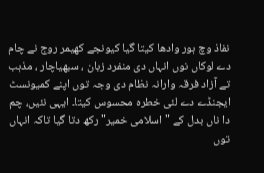نفاذ وچ ہور وادھا کيتا گیا کیونجے کھیمر روج نے چام دے لوکاں نوں انہاں دی منفرد زبان ، سبھیاچار ، مذہب تے آزاد فرقہ وارانہ نظام دی وجہ توں اپنے کمیونسٹ ایجنڈے دے لئی خطرہ محسوس کيتا۔ ایہی نئيں، چم دا ناں بدل کے "اسلامی خمیر" رکھ دتا گیا تاکہ انہاں توں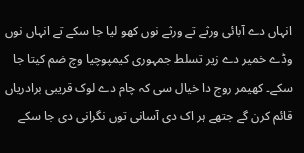انہاں دے آبائی ورثے تے ورثے نوں کھو لیا جا سکے تے انہاں نوں وڈے خمیر دے زیر تسلط جمہوری کیمپوچیا وچ ضم کيتا جا سکے۔ کھیمر روج دا خیال سی کہ چام دے لوک قریبی برادریاں قائم کرن گے جتھے ہر اک دی آسانی توں نگرانی دی جا سکے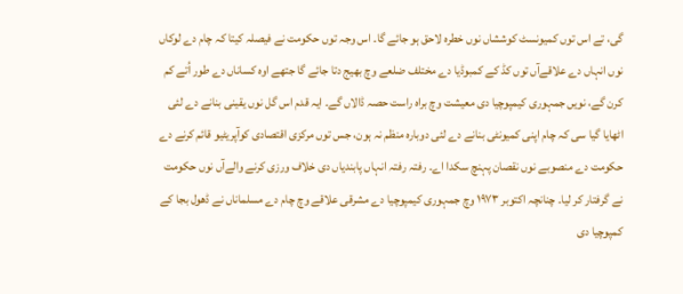گی، تے اس توں کمیونسٹ کوششاں نوں خطرہ لاحق ہو جائے گا۔ اس وجہ توں حکومت نے فیصلہ کيتا کہ چام دے لوکاں نوں انہاں دے علاقےآں توں کڈ کے کمبوڈیا دے مختلف ضلعے وچ بھیج دتا جائے گا جتھے اوہ کساناں دے طور اُتے کم کرن گے، نويں جمہوری کیمپوچیا دی معیشت وچ براہ راست حصہ ڈالاں گے۔ ایہ قدم اس گل نوں یقینی بنانے دے لئی اٹھایا گیا سی کہ چام اپنی کمیونٹی بنانے دے لئی دوبارہ منظم نہ ہون، جس توں مرکزی اقتصادی کوآپریٹیو قائم کرنے دے حکومت دے منصوبے نوں نقصان پہنچ سکدا اے۔ رفتہ رفتہ انہاں پابندیاں دی خلاف ورزی کرنے والےآں نوں حکومت نے گرفتار کر ليا۔ چنانچہ اکتوبر ۱۹۷۳ وچ جمہوری کیمپوچیا دے مشرقی علاقے وچ چام دے مسلماناں نے ڈھول بجا کے کمپوچیا دی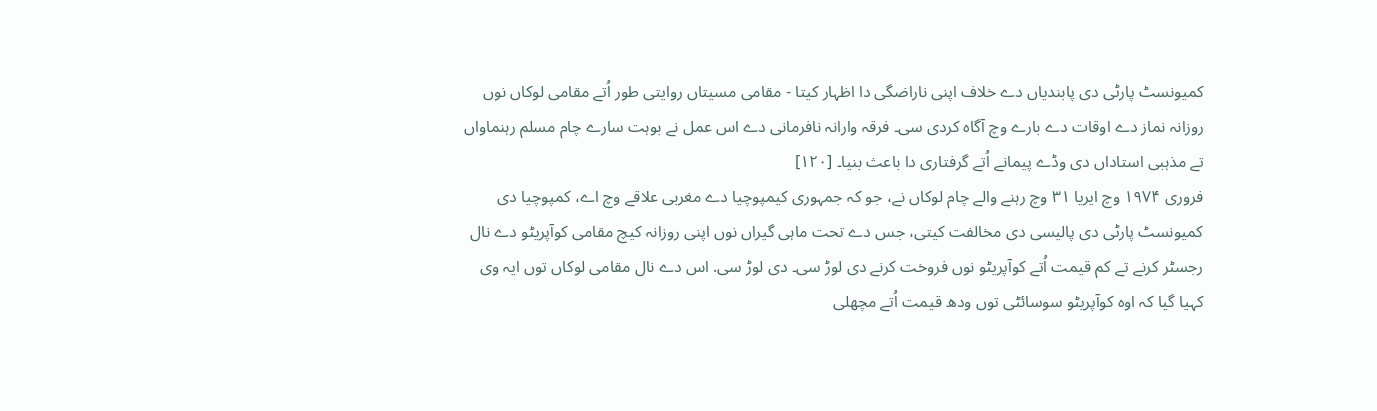کمیونسٹ پارٹی دی پابندیاں دے خلاف اپنی ناراضگی دا اظہار کيتا - مقامی مسیتاں روايتی طور اُتے مقامی لوکاں نوں روزانہ نماز دے اوقات دے بارے وچ آگاہ کردی سی۔ فرقہ وارانہ نافرمانی دے اس عمل نے بوہت سارے چام مسلم رہنماواں تے مذہبی استاداں دی وڈے پیمانے اُتے گرفتاری دا باعث بنیا۔ [۱۲۰]
فروری ۱۹۷۴ وچ ایریا ۳۱ وچ رہنے والے چام لوکاں نے، جو کہ جمہوری کیمپوچیا دے مغربی علاقے وچ اے، کمپوچیا دی کمیونسٹ پارٹی دی پالیسی دی مخالفت کيتی، جس دے تحت ماہی گیراں نوں اپنی روزانہ کیچ مقامی کوآپریٹو دے نال رجسٹر کرنے تے کم قیمت اُتے کوآپریٹو نوں فروخت کرنے دی لوڑ سی۔ دی لوڑ سی. اس دے نال مقامی لوکاں توں ایہ وی کہیا گیا کہ اوہ کوآپریٹو سوسائٹی توں ودھ قیمت اُتے مچھلی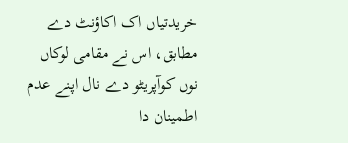خریدتیاں اک اکاؤنٹ دے مطابق، اس نے مقامی لوکاں نوں کوآپریٹو دے نال اپنے عدم اطمینان دا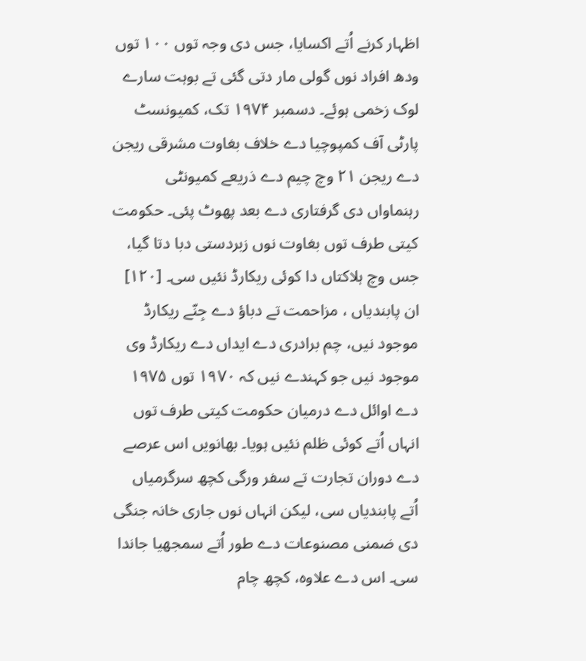اظہار کرنے اُتے اکسایا، جس دی وجہ توں ۱۰۰ توں ودھ افراد نوں گولی مار دتی گئی تے بوہت سارے لوک زخمی ہوئے۔ دسمبر ۱۹۷۴ تک، کمیونسٹ پارٹی آف کمپوچیا دے خلاف بغاوت مشرقی ریجن دے ریجن ۲۱ وچ چیم دے ذریعے کمیونٹی رہنماواں دی گرفتاری دے بعد پھوٹ پئی۔ حکومت کیتی طرف توں بغاوت نوں زبردستی دبا دتا گیا، جس وچ ہلاکتاں دا کوئی ریکارڈ نئيں سی۔ [۱۲۰]
ان پابندیاں ، مزاحمت تے دباؤ دے جِنّے ریکارڈ موجود نيں، چم برادری دے ایداں دے ریکارڈ وی موجود نيں جو کہندے نيں کہ ۱۹۷۰ توں ۱۹۷۵ دے اوائل دے درمیان حکومت کیتی طرف توں انہاں اُتے کوئی ظلم نئيں ہويا۔ بھانويں اس عرصے دے دوران تجارت تے سفر ورگی کچھ سرگرمیاں اُتے پابندیاں سی، لیکن انہاں نوں جاری خانہ جنگی دی ضمنی مصنوعات دے طور اُتے سمجھیا جاندا سی۔ اس دے علاوہ، کچھ چام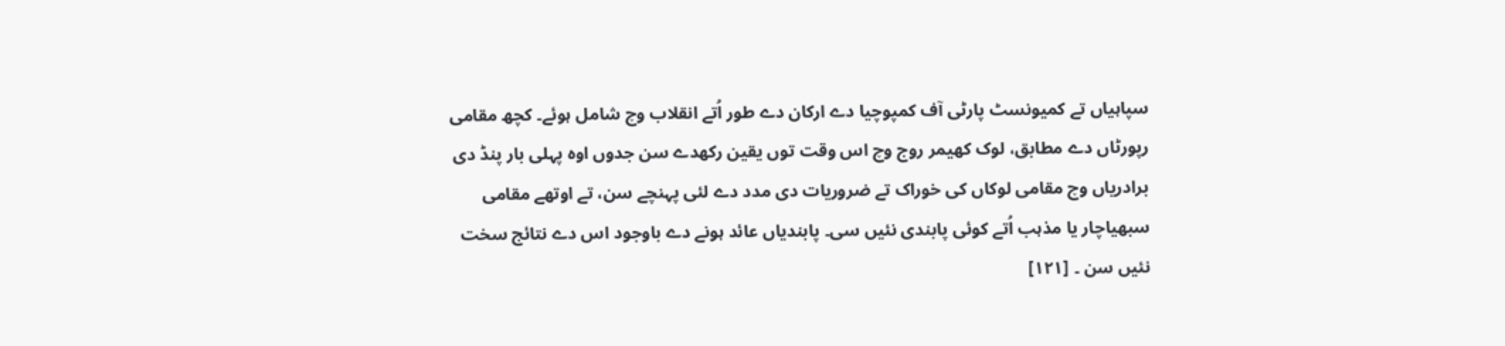سپاہیاں تے کمیونسٹ پارٹی آف کمپوچیا دے ارکان دے طور اُتے انقلاب وچ شامل ہوئے۔ کچھ مقامی رپورٹاں دے مطابق، لوک کھیمر روج وچ اس وقت توں یقین رکھدے سن جدوں اوہ پہلی بار پنڈ دی برادریاں وچ مقامی لوکاں کی خوراک تے ضروریات دی مدد دے لئی پہنچے سن، تے اوتھے مقامی سبھیاچار یا مذہب اُتے کوئی پابندی نئيں سی۔ پابندیاں عائد ہونے دے باوجود اس دے نتائج سخت نئيں سن ۔ [۱۲۱]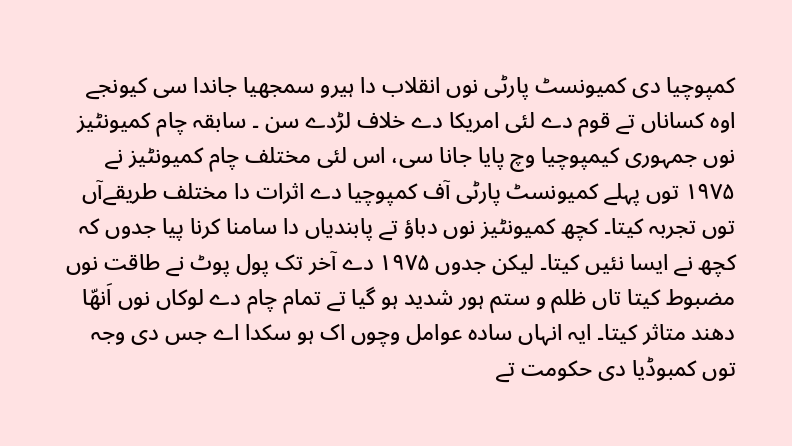کمپوچیا دی کمیونسٹ پارٹی نوں انقلاب دا ہیرو سمجھیا جاندا سی کیونجے اوہ کساناں تے قوم دے لئی امریکا دے خلاف لڑدے سن ۔ سابقہ چام کمیونٹیز نوں جمہوری کیمپوچیا وچ پایا جانا سی، اس لئی مختلف چام کمیونٹیز نے ۱۹۷۵ توں پہلے کمیونسٹ پارٹی آف کمپوچیا دے اثرات دا مختلف طریقےآں توں تجربہ کيتا۔ کچھ کمیونٹیز نوں دباؤ تے پابندیاں دا سامنا کرنا پيا جدوں کہ کچھ نے ایسا نئيں کيتا۔ لیکن جدوں ۱۹۷۵ دے آخر تک پول پوٹ نے طاقت نوں مضبوط کيتا تاں ظلم و ستم ہور شدید ہو گیا تے تمام چام دے لوکاں نوں اَنھّا دھند متاثر کيتا۔ ایہ انہاں سادہ عوامل وچوں اک ہو سکدا اے جس دی وجہ توں کمبوڈیا دی حکومت تے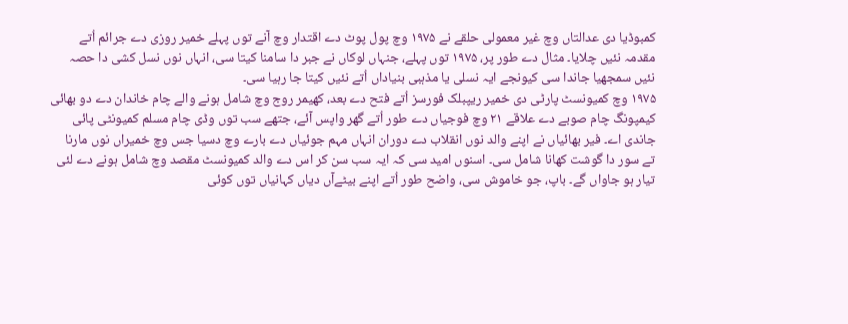کمبوڈیا دی عدالتاں وچ غیر معمولی حلقے نے ۱۹۷۵ وچ پول پوٹ دے اقتدار وچ آنے توں پہلے خمیر روزی دے جرائم اُتے مقدمہ نئيں چلایا۔ مثال دے طور پر، ۱۹۷۵ توں پہلے، جنہاں لوکاں نے جبر دا سامنا کيتا سی، انہاں نوں نسل کشی دا حصہ نئيں سمجھیا جاندا سی کیونجے ایہ نسلی یا مذہبی بنیاداں اُتے نئيں کيتا جا رہیا سی۔
۱۹۷۵ وچ کمیونسٹ پارٹی دی خمیر ریپبلک فورسز اُتے فتح دے بعد، کھیمر روج وچ شامل ہونے والے چام خاندان دے دو بھائی کیمپونگ چام صوبے دے علاقے ۲۱ وچ فوجیاں دے طور اُتے گھر واپس آئے، جتھے سب توں وڈی چام مسلم کمیونٹی پائی جاندی اے۔ فیر بھائیاں نے اپنے والد نوں انقلاب دے دوران انہاں مہم جوئیاں دے بارے وچ دسیا جس وچ خمیراں نوں مارنا تے سور دا گوشت کھانا شامل سی۔ اسنوں امید سی کہ ایہ سب سن کر اس دے والد کمیونسٹ مقصد وچ شامل ہونے دے لئی تیار ہو جاواں گے۔ باپ، جو خاموش سی، واضح طور اُتے اپنے بیٹےآں دیاں کہانیاں توں کوئی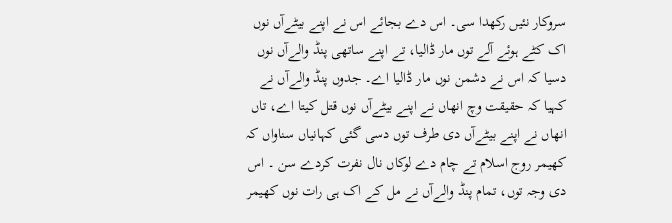سروکار نئيں رکھدا سی۔ اس دے بجائے اس نے اپنے بیٹےآں نوں اک کٹے ہوئے آلے توں مار ڈالیا، تے اپنے ساتھی پنڈ والےآں نوں دسیا کہ اس نے دشمن نوں مار ڈالیا اے۔ جدوں پنڈ والےآں نے کہیا کہ حقیقت وچ انھاں نے اپنے بیٹےآں نوں قتل کيتا اے، تاں انھاں نے اپنے بیٹےآں دی طرف توں دسی گئی کہانیاں سناواں کہ کھیمر روج اسلام تے چام دے لوکاں نال نفرت کردے سن ۔ اس دی وجہ توں، تمام پنڈ والےآں نے مل کے اک ہی رات نوں کھیمر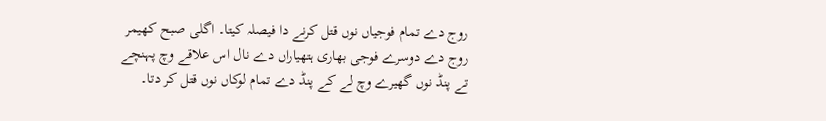روج دے تمام فوجیاں نوں قتل کرنے دا فیصلہ کيتا۔ اگلی صبح کھیمر روج دے دوسرے فوجی بھاری ہتھیاراں دے نال اس علاقے وچ پہنچے تے پنڈ نوں گھیرے وچ لے کے پنڈ دے تمام لوکاں نوں قتل کر دتا۔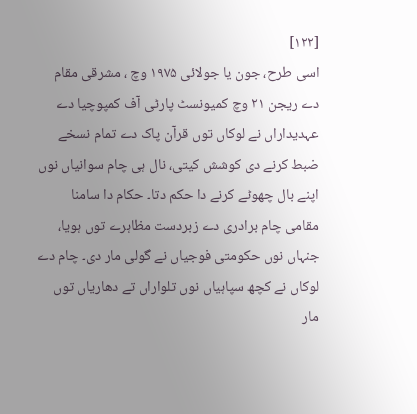[۱۲۲]
اسی طرح، جون یا جولائی ۱۹۷۵ وچ ، مشرقی مقام دے ریجن ۲۱ وچ کمیونسٹ پارٹی آف کمپوچیا دے عہدیداراں نے لوکاں توں قرآن پاک دے تمام نسخے ضبط کرنے دی کوشش کيتی، نال ہی چام سوانیاں نوں اپنے بال چھوٹے کرنے دا حکم دتا۔ حکام دا سامنا مقامی چام برادری دے زبردست مظاہرے توں ہويا، جنہاں نوں حکومتی فوجیاں نے گولی مار دی۔ چام دے لوکاں نے کچھ سپاہیاں نوں تلواراں تے دھاریاں توں مار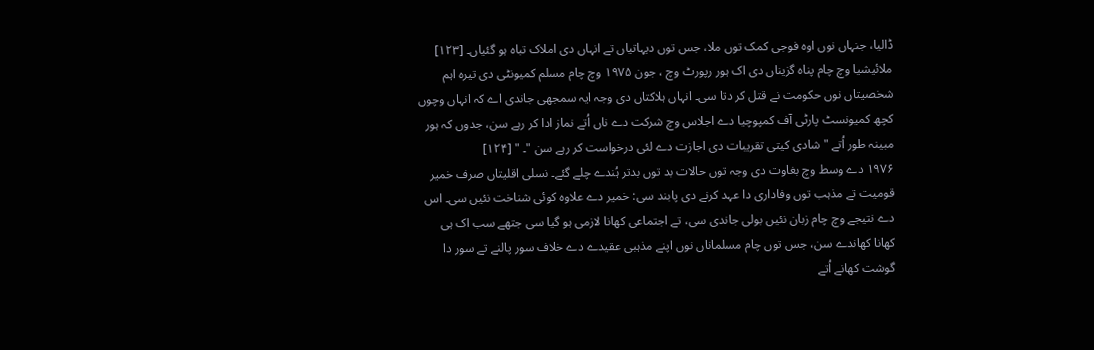ڈالیا، جنہاں نوں اوہ فوجی کمک توں ملا، جس توں دیہاتیاں تے انہاں دی املاک تباہ ہو گئياں۔ [۱۲۳] ملائیشیا وچ چام پناہ گزیناں دی اک ہور رپورٹ وچ ، جون ۱۹۷۵ وچ چام مسلم کمیونٹی دی تیرہ اہم شخصیتاں نوں حکومت نے قتل کر دتا سی۔ انہاں ہلاکتاں دی وجہ ایہ سمجھی جاندی اے کہ انہاں وچوں کچھ کمیونسٹ پارٹی آف کمپوچیا دے اجلاس وچ شرکت دے ناں اُتے نماز ادا کر رہے سن، جدوں کہ ہور مبینہ طور اُتے "شادی کيتی تقریبات دی اجازت دے لئی درخواست کر رہے سن "۔ " [۱۲۴]
۱۹۷۶ دے وسط وچ بغاوت دی وجہ توں حالات بد توں بدتر ہُندے چلے گئے۔ نسلی اقلیتاں صرف خمیر قومیت تے مذہب توں وفاداری دا عہد کرنے دی پابند سی: خمیر دے علاوہ کوئی شناخت نئيں سی۔ اس دے نتیجے وچ چام زبان نئيں بولی جاندی سی، تے اجتماعی کھانا لازمی ہو گیا سی جتھے سب اک ہی کھانا کھاندے سن، جس توں چام مسلماناں نوں اپنے مذہبی عقیدے دے خلاف سور پالنے تے سور دا گوشت کھانے اُتے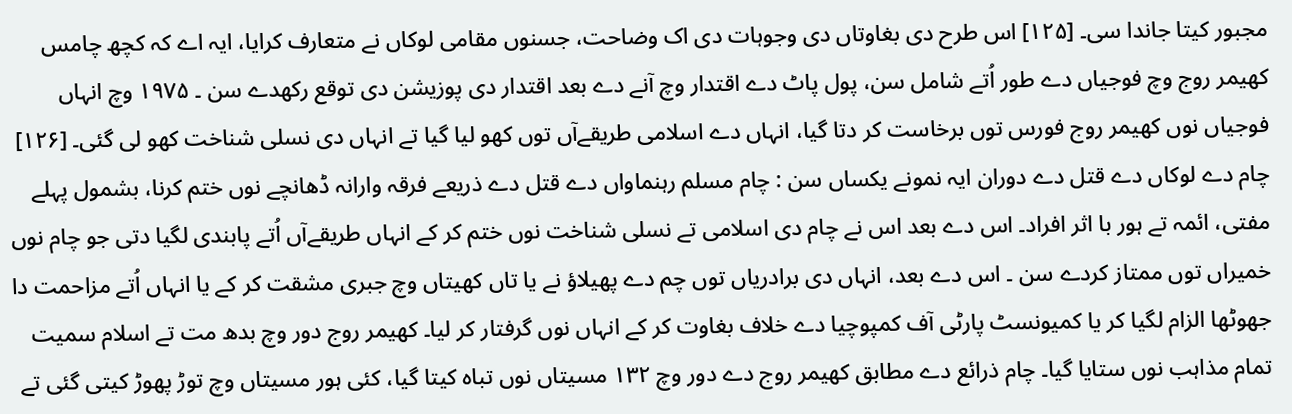مجبور کيتا جاندا سی۔ [۱۲۵] اس طرح دی بغاوتاں دی وجوہات دی اک وضاحت، جسنوں مقامی لوکاں نے متعارف کرایا، ایہ اے کہ کچھ چامس کھیمر روج وچ فوجیاں دے طور اُتے شامل سن، پول پاٹ دے اقتدار وچ آنے دے بعد اقتدار دی پوزیشن دی توقع رکھدے سن ۔ ۱۹۷۵ وچ انہاں فوجیاں نوں کھیمر روج فورس توں برخاست کر دتا گیا، انہاں دے اسلامی طریقےآں توں کھو لیا گیا تے انہاں دی نسلی شناخت کھو لی گئی۔ [۱۲۶]
چام دے لوکاں دے قتل دے دوران ایہ نمونے یکساں سن : چام مسلم رہنماواں دے قتل دے ذریعے فرقہ وارانہ ڈھانچے نوں ختم کرنا، بشمول پہلے مفتی، ائمہ تے ہور با اثر افراد۔ اس دے بعد اس نے چام دی اسلامی تے نسلی شناخت نوں ختم کر کے انہاں طریقےآں اُتے پابندی لگیا دتی جو چام نوں خمیراں توں ممتاز کردے سن ۔ اس دے بعد، انہاں دی برادریاں توں چم دے پھیلاؤ نے یا تاں کھیتاں وچ جبری مشقت کر کے یا انہاں اُتے مزاحمت دا جھوٹھا الزام لگیا کر یا کمیونسٹ پارٹی آف کمپوچیا دے خلاف بغاوت کر کے انہاں نوں گرفتار کر ليا۔ کھیمر روج دور وچ بدھ مت تے اسلام سمیت تمام مذاہب نوں ستایا گیا۔ چام ذرائع دے مطابق کھیمر روج دے دور وچ ۱۳۲ مسیتاں نوں تباہ کيتا گیا، کئی ہور مسیتاں وچ توڑ پھوڑ کيتی گئی تے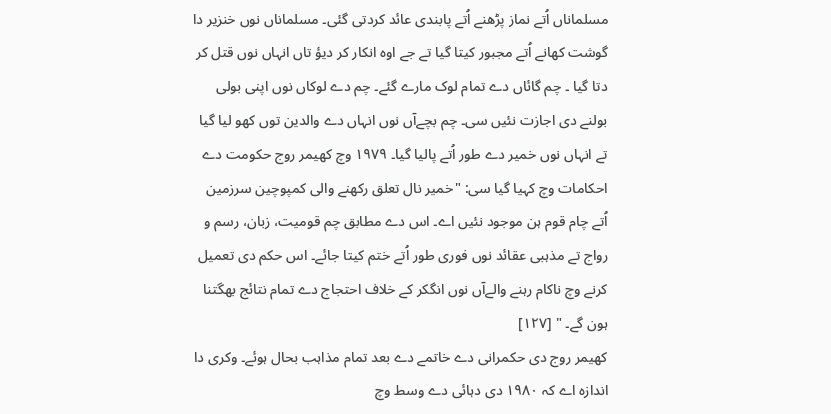مسلماناں اُتے نماز پڑھنے اُتے پابندی عائد کردتی گئی۔ مسلماناں نوں خنزیر دا گوشت کھانے اُتے مجبور کيتا گیا تے جے اوہ انکار کر دیؤ تاں انہاں نوں قتل کر دتا گیا ۔ چم گائاں دے تمام لوک مارے گئے۔ چم دے لوکاں نوں اپنی بولی بولنے دی اجازت نئيں سی۔ چم بچےآں نوں انہاں دے والدین توں کھو لیا گیا تے انہاں نوں خمیر دے طور اُتے پالیا گیا۔ ۱۹۷۹ وچ کھیمر روج حکومت دے احکامات وچ کہیا گیا سی: "خمیر نال تعلق رکھنے والی کمپوچین سرزمین اُتے چام قوم ہن موجود نئيں اے۔ اس دے مطابق چم قومیت، زبان، رسم و رواج تے مذہبی عقائد نوں فوری طور اُتے ختم کيتا جائے۔ اس حکم دی تعمیل کرنے وچ ناکام رہنے والےآں نوں انگکر کے خلاف احتجاج دے تمام نتائج بھگتنا ہون گے۔ " [۱۲۷]
کھیمر روج دی حکمرانی دے خاتمے دے بعد تمام مذاہب بحال ہوئے۔ وکری دا اندازہ اے کہ ۱۹۸۰ دی دہائی دے وسط وچ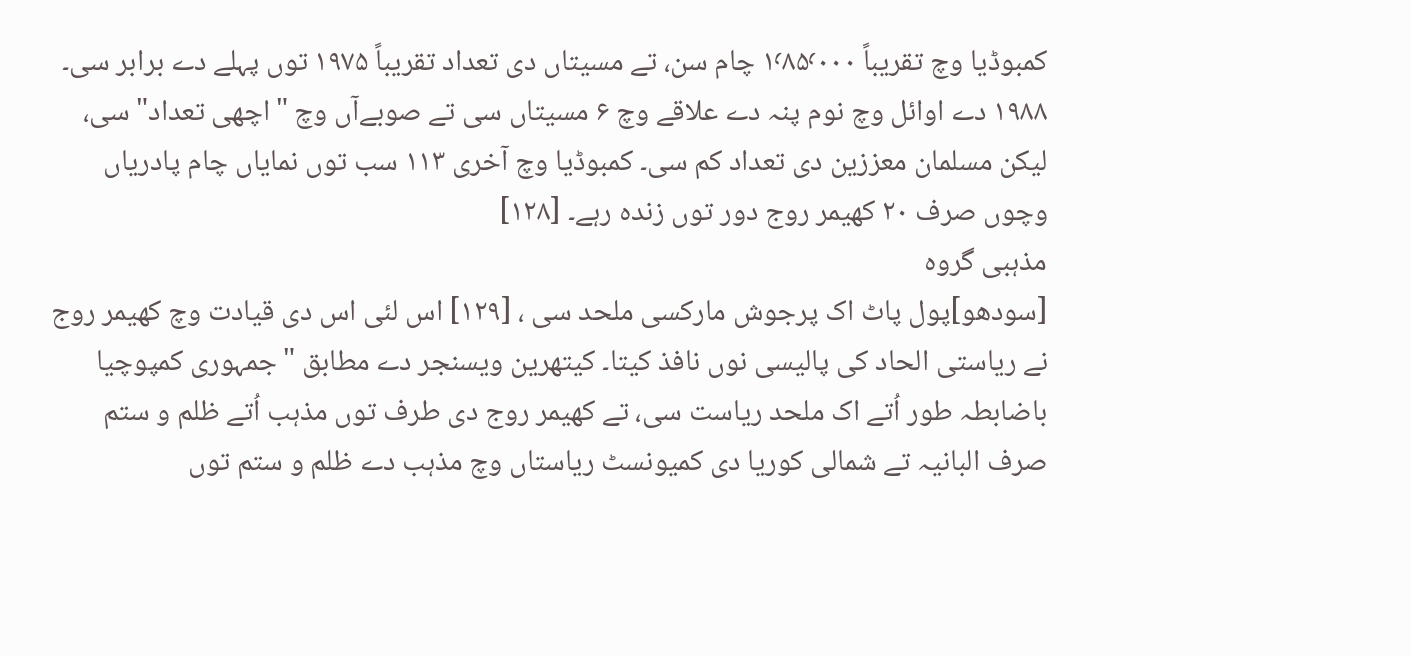کمبوڈیا وچ تقریباً ۱٬۸۵٬۰۰۰ چام سن، تے مسیتاں دی تعداد تقریباً ۱۹۷۵ توں پہلے دے برابر سی۔ ۱۹۸۸ دے اوائل وچ نوم پنہ دے علاقے وچ ۶ مسیتاں سی تے صوبےآں وچ "اچھی تعداد" سی، لیکن مسلمان معززین دی تعداد کم سی۔ کمبوڈیا وچ آخری ۱۱۳ سب توں نمایاں چام پادریاں وچوں صرف ۲۰ کھیمر روج دور توں زندہ رہے۔ [۱۲۸]
مذہبی گروہ
[سودھو]پول پاٹ اک پرجوش مارکسی ملحد سی ، [۱۲۹] اس لئی اس دی قیادت وچ کھیمر روج نے ریاستی الحاد کی پالیسی نوں نافذ کيتا۔ کیتھرین ویسنجر دے مطابق "جمہوری کمپوچیا باضابطہ طور اُتے اک ملحد ریاست سی، تے کھیمر روج دی طرف توں مذہب اُتے ظلم و ستم صرف البانیہ تے شمالی کوریا دی کمیونسٹ ریاستاں وچ مذہب دے ظلم و ستم توں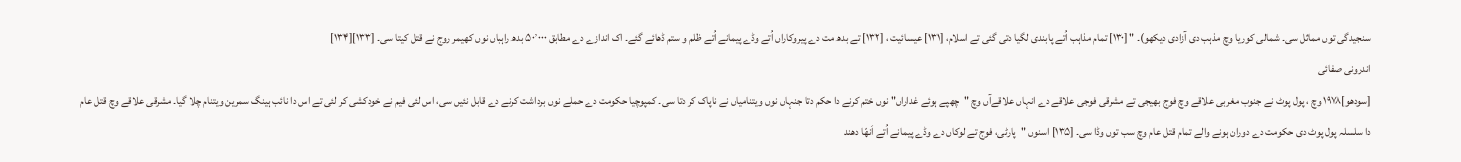سنجیدگی توں مماثل سی۔ شمالی کوریا وچ مذہب دی آزادی دیکھو)۔ " [۱۳۰] تمام مذاہب اُتے پابندی لگیا دتی گئی تے اسلام، [۱۳۱] عیسائیت ، [۱۳۲] تے بدھ مت دے پیروکاراں اُتے وڈے پیمانے اُتے ظلم و ستم ڈھائے گئے۔ اک اندازے دے مطابق ۵۰٬۰۰۰ بدھ راہباں نوں کھیمر روج نے قتل کيتا سی۔ [۱۳۳][۱۳۴]
اندرونی صفائی
[سودھو]۱۹۷۸ وچ ، پول پوٹ نے جنوب مغربی علاقے وچ فوج بھیجی تے مشرقی فوجی علاقے دے انہاں علاقےآں وچ "چھپے ہوئے غداراں" نوں ختم کرنے دا حکم دتا جنہاں نوں ویتنامیاں نے ناپاک کر دتا سی۔ کمپوچیا حکومت دے حملے نوں برداشت کرنے دے قابل نئيں سی، اس لئی فیم نے خودکشی کر لئی تے اس دا نائب ہینگ سمرین ویتنام چلا گیا۔ مشرقی علاقے وچ قتل عام دا سلسلہ پول پوٹ دی حکومت دے دوران ہونے والے تمام قتل عام وچ سب توں وڈا سی۔ [۱۳۵] اسنوں "پارٹی، فوج تے لوکاں دے وڈے پیمانے اُتے اَنھّا دھند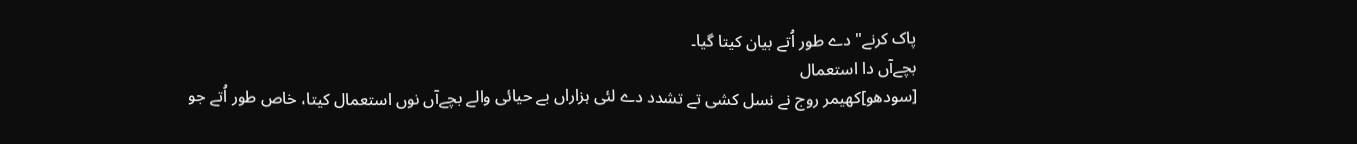پاک کرنے" دے طور اُتے بیان کيتا گیا۔
بچےآں دا استعمال
[سودھو]کھیمر روج نے نسل کشی تے تشدد دے لئی ہزاراں بے حیائی والے بچےآں نوں استعمال کیتا، خاص طور اُتے جو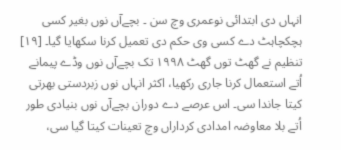انہاں دی ابتدائی نوعمری وچ سن ۔ بچےآں نوں بغیر کسی ہچکچاہٹ دے کسی وی حکم دی تعمیل کرنا سکھایا گیا۔ [۱۹]
تنظیم نے گھٹ توں گھٹ ۱۹۹۸ تک بچےآں نوں وڈے پیمانے اُتے استعمال کرنا جاری رکھیا، اکثر انہاں نوں زبردستی بھرتی کيتا جاندا سی۔ اس عرصے دے دوران بچےآں نوں بنیادی طور اُتے بلا معاوضہ امدادی کرداراں وچ تعینات کيتا گیا سی،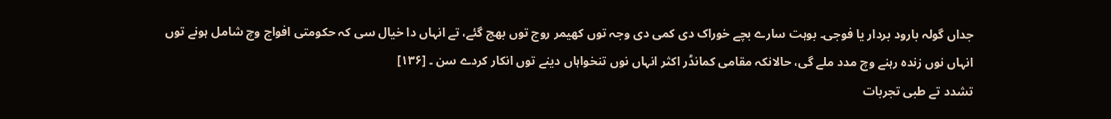جداں گولہ بارود بردار یا فوجی۔ بوہت سارے بچے خوراک دی کمی دی وجہ توں کھیمر روج توں بھج گئے، تے انہاں دا خیال سی کہ حکومتی افواج وچ شامل ہونے توں انہاں نوں زندہ رہنے وچ مدد ملے گی، حالانکہ مقامی کمانڈر اکثر انہاں نوں تنخواہاں دینے توں انکار کردے سن ۔ [۱۳۶]
تشدد تے طبی تجربات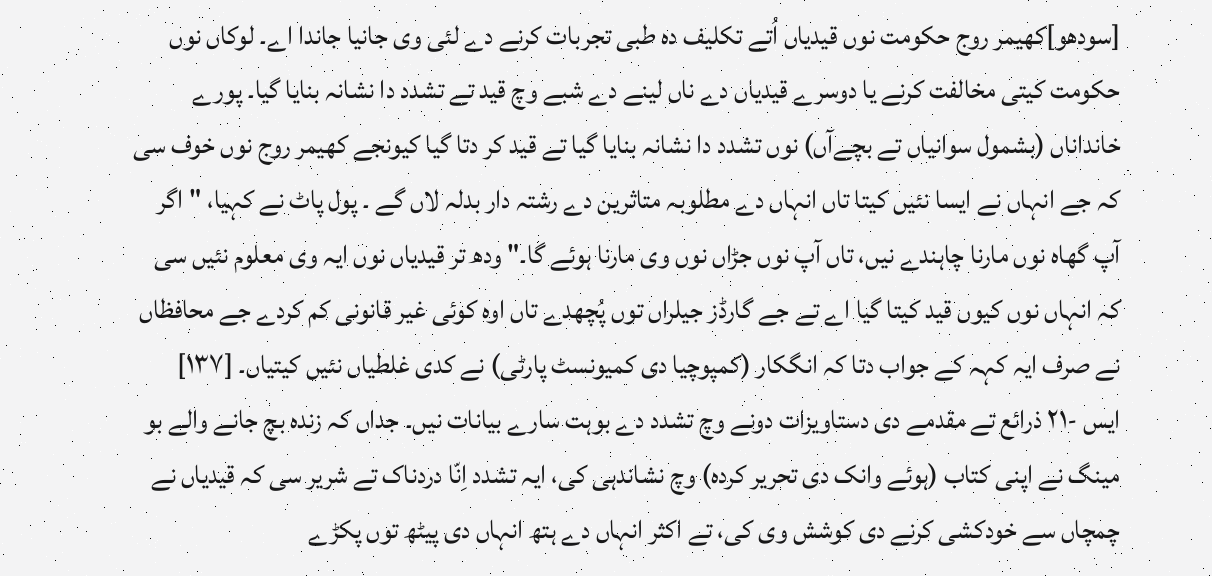[سودھو]کھیمر روج حکومت نوں قیدیاں اُتے تکلیف دہ طبی تجربات کرنے دے لئی وی جانیا جاندا اے۔ لوکاں نوں حکومت کیتی مخالفت کرنے یا دوسرے قیدیاں دے ناں لینے دے شبے وچ قید تے تشدد دا نشانہ بنایا گیا۔ پورے خانداناں (بشمول سوانیاں تے بچےآں) نوں تشدد دا نشانہ بنایا گیا تے قید کر دتا گیا کیونجے کھیمر روج نوں خوف سی کہ جے انہاں نے ایسا نئيں کيتا تاں انہاں دے مطلوبہ متاثرین دے رشتہ دار بدلہ لاں گے ۔ پول پاٹ نے کہیا، "اگر آپ گھاہ نوں مارنا چاہندے نيں، تاں آپ نوں جڑاں نوں وی مارنا ہوئے گا۔" ودھ تر قیدیاں نوں ایہ وی معلوم نئيں سی کہ انہاں نوں کیوں قید کيتا گیا اے تے جے گارڈز جیلراں توں پُچھدے تاں اوہ کوئی غیر قانونی کم کردے جے محافظاں نے صرف ایہ کہہ کے جواب دتا کہ انگکار (کمپوچیا دی کمیونسٹ پارٹی) نے کدی غلطیاں نئيں کیتیاں۔ [۱۳۷]
ایس -۲۱ ذرائع تے مقدمے دی دستاویزات دونے وچ تشدد دے بوہت سارے بیانات نيں۔ جداں کہ زندہ بچ جانے والے بو مینگ نے اپنی کتاب (ہوئے وانک دی تحریر کردہ) وچ نشاندہی کی، ایہ تشدد اِنّا دردناک تے شریر سی کہ قیدیاں نے چمچاں سے خودکشی کرنے دی کوشش وی کی، تے اکثر انہاں دے ہتھ انہاں دی پیٹھ توں پکڑے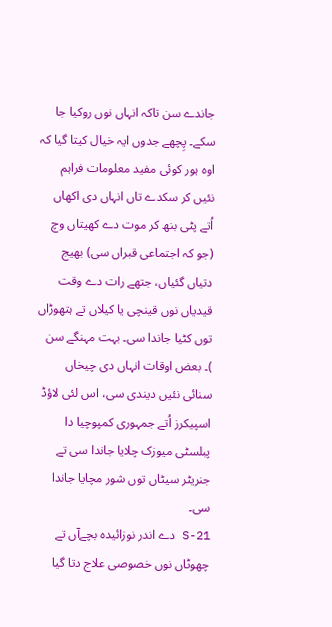جاندے سن تاکہ انہاں نوں روکیا جا سکے۔ پِچھے جدوں ایہ خیال کيتا گیا کہ اوہ ہور کوئی مفید معلومات فراہم نئيں کر سکدے تاں انہاں دی اکھاں اُتے پٹی بنھ کر موت دے کھیتاں وچ (جو کہ اجتماعی قبراں سی) بھیج دتیاں گئیاں، جتھے رات دے وقت قیدیاں نوں قینچی یا کیلاں تے ہتھوڑاں توں کٹیا جاندا سی۔ بہت مہنگے سن )۔ بعض اوقات انہاں دی چیخاں سنائی نئيں دیندی سی، اس لئی لاؤڈ اسپیکرز اُتے جمہوری کمپوچیا دا پبلسٹی میوزک چلایا جاندا سی تے جنریٹر سیٹاں توں شور مچایا جاندا سی۔
S-21 دے اندر نوزائیدہ بچےآں تے چھوٹاں نوں خصوصی علاج دتا گیا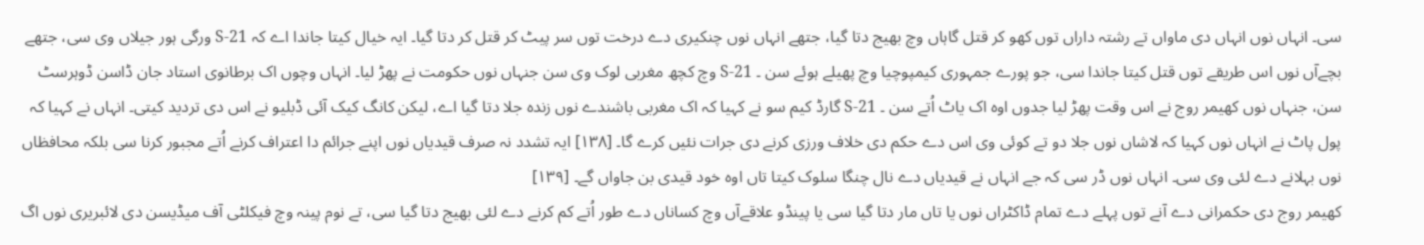سی۔ انہاں نوں انہاں دی ماواں تے رشتہ داراں توں کھو کر قتل گاہاں وچ بھیج دتا گیا، جتھے انہاں نوں چنکیری دے درخت توں سر پیٹ کر قتل کر دتا گیا۔ ایہ خیال کيتا جاندا اے کہ S-21 ورگی ہور جیلاں وی سی، جتھے بچےآں نوں اس طریقے توں قتل کيتا جاندا سی، جو پورے جمہوری کیمپوچیا وچ پھیلے ہوئے سن ۔ S-21 وچ کچھ مغربی لوک وی سن جنہاں نوں حکومت نے پھڑ لیا۔ انہاں وچوں اک برطانوی استاد جان ڈاسن ڈوہرسٹ سن، جنہاں نوں کھیمر روج نے اس وقت پھڑ لیا جدوں اوہ اک یاٹ اُتے سن ۔ S-21 گارڈ کیم سو نے کہیا کہ اک مغربی باشندے نوں زندہ جلا دتا گیا اے، لیکن کانگ کیک آئی ڈبلیو نے اس دی تردید کيتی۔ انہاں نے کہیا کہ پول پاٹ نے انہاں نوں کہیا کہ لاشاں نوں جلا دو تے کوئی وی اس دے حکم دی خلاف ورزی کرنے دی جرات نئيں کرے گا۔ [۱۳۸] ایہ تشدد نہ صرف قیدیاں نوں اپنے جرائم دا اعتراف کرنے اُتے مجبور کرنا سی بلکہ محافظاں نوں بہلانے دے لئی وی سی۔ انہاں نوں ڈر سی کہ جے انہاں نے قیدیاں دے نال چنگا سلوک کيتا تاں اوہ خود قیدی بن جاواں گے۔ [۱۳۹]
کھیمر روج دی حکمرانی دے آنے توں پہلے دے تمام ڈاکٹراں نوں یا تاں مار دتا گیا سی یا پینڈو علاقےآں وچ کساناں دے طور اُتے کم کرنے دے لئی بھیج دتا گیا سی، تے نوم پینہ وچ فیکلٹی آف میڈیسن دی لائبریری نوں اگ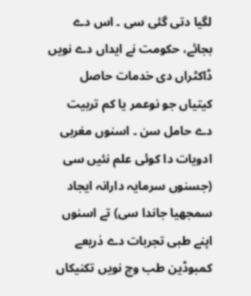لگیا دتی گئی سی ۔ اس دے بجائے، حکومت نے ایداں دے نويں ڈاکٹراں دی خدمات حاصل کيتياں جو نوعمر یا کم تربیت دے حامل سن ۔ اسنوں مغربی ادویات دا کوئی علم نئيں سی (جسنوں سرمایہ دارانہ ایجاد سمجھیا جاندا سی) تے اسنوں اپنے طبی تجربات دے ذریعے کمبوڈین طب وچ نويں تکنیکاں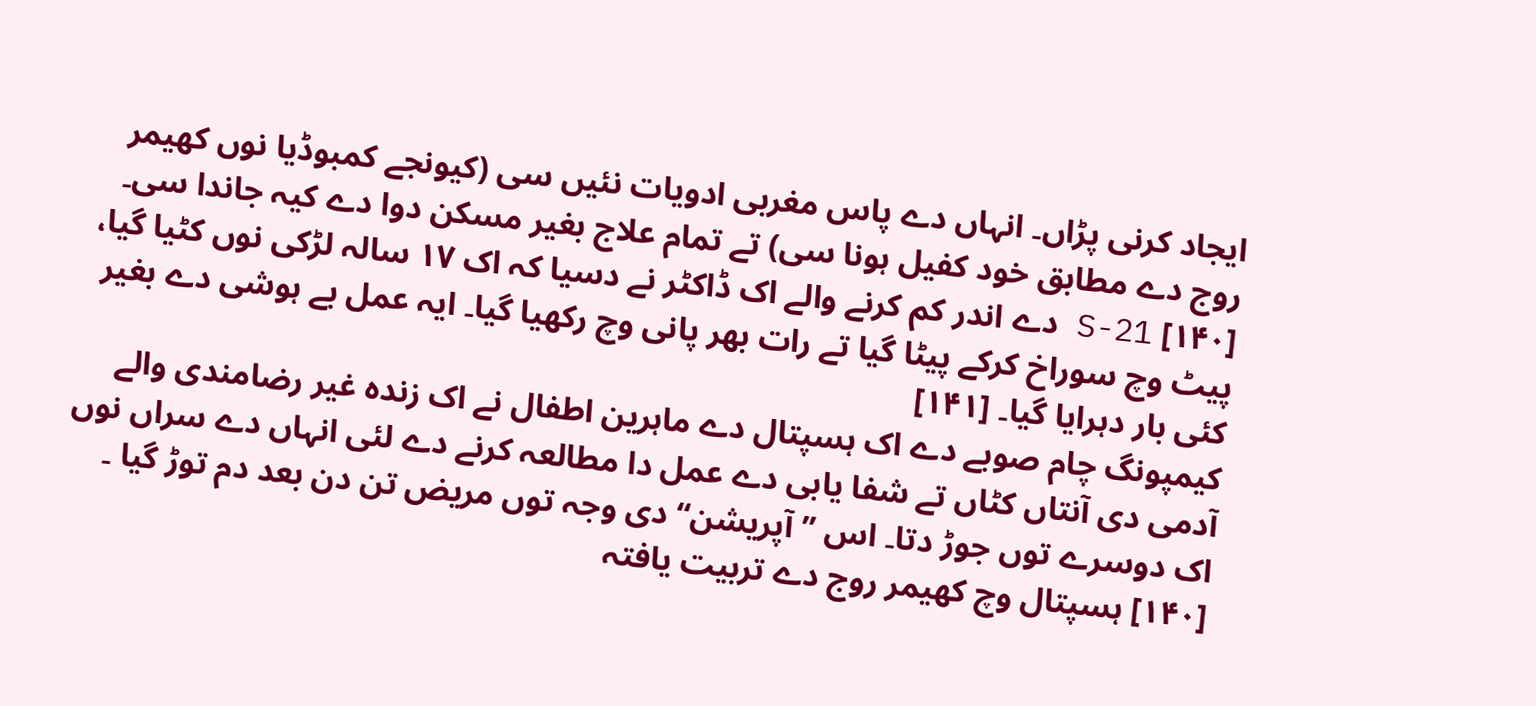ایجاد کرنی پڑاں۔ انہاں دے پاس مغربی ادویات نئيں سی (کیونجے کمبوڈیا نوں کھیمر روج دے مطابق خود کفیل ہونا سی) تے تمام علاج بغیر مسکن دوا دے کیہ جاندا سی۔ [۱۴۰] S-21 دے اندر کم کرنے والے اک ڈاکٹر نے دسیا کہ اک ۱۷ سالہ لڑکی نوں کٹیا گیا، پیٹ وچ سوراخ کرکے پیٹا گیا تے رات بھر پانی وچ رکھیا گیا۔ ایہ عمل بے ہوشی دے بغیر کئی بار دہرایا گیا۔ [۱۴۱]
کیمپونگ چام صوبے دے اک ہسپتال دے ماہرین اطفال نے اک زندہ غیر رضامندی والے آدمی دی آنتاں کٹاں تے شفا یابی دے عمل دا مطالعہ کرنے دے لئی انہاں دے سراں نوں اک دوسرے توں جوڑ دتا۔ اس ’’آپریشن‘‘ دی وجہ توں مریض تن دن بعد دم توڑ گیا ۔ [۱۴۰] ہسپتال وچ کھیمر روج دے تربیت یافتہ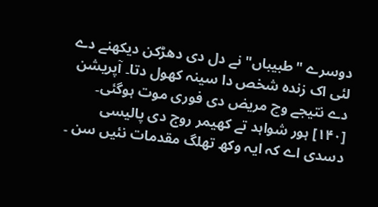دوسرے "طبیباں" نے دل دی دھڑکن دیکھنے دے لئی اک زندہ شخص دا سینہ کھول دتا۔ آپریشن دے نتیجے وچ مریض دی فوری موت ہوگئی۔ [۱۴۰] ہور شواہد تے کھیمر روج دی پالیسی دسدی اے کہ ایہ وکھ تھلگ مقدمات نئيں سن ۔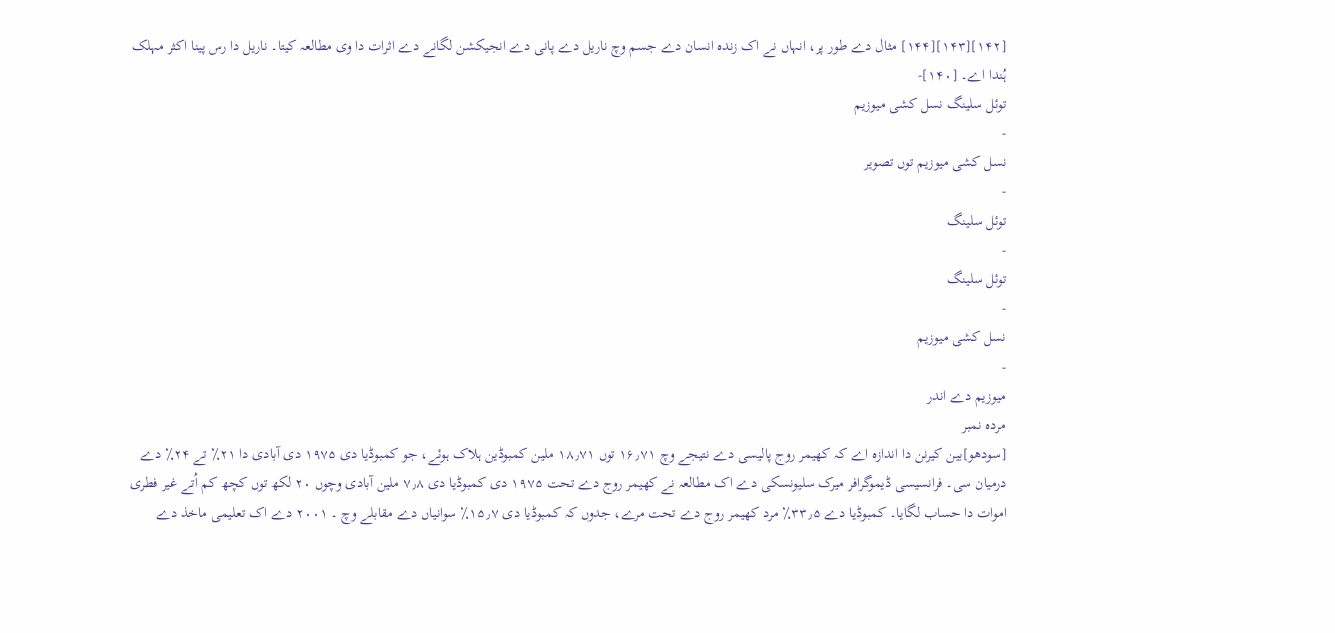[۱۴۲][۱۴۳][۱۴۴] مثال دے طور پر، انہاں نے اک زندہ انسان دے جسم وچ ناریل دے پانی دے انجیکشن لگانے دے اثرات دا وی مطالعہ کيتا۔ ناریل دا رس پینا اکثر مہلک ہُندا اے۔ [۱۴۰]-
توئل سلینگ نسل کشی میوزیم
-
نسل کشی میوزیم توں تصویر
-
توئل سلینگ
-
توئل سلینگ
-
نسل کشی میوزیم
-
میوزیم دے اندر
مردہ نمبر
[سودھو]بین کیرنن دا اندازہ اے کہ کھیمر روج پالیسی دے نتیجے وچ ۱۶٫۷۱ توں ۱۸٫۷۱ ملین کمبوڈین ہلاک ہوئے، جو کمبوڈیا دی ۱۹۷۵ دی آبادی دا ۲۱٪ تے ۲۴٪ دے درمیان سی۔ فرانسیسی ڈیموگرافر میرک سلیونسکی دے اک مطالعہ نے کھیمر روج دے تحت ۱۹۷۵ دی کمبوڈیا دی ۷٫۸ ملین آبادی وچوں ۲۰ لکھ توں کچھ کم اُتے غیر فطری اموات دا حساب لگایا۔ کمبوڈیا دے ۳۳٫۵٪ مرد کھیمر روج دے تحت مرے، جدوں کہ کمبوڈیا دی ۱۵٫۷٪ سوانیاں دے مقابلے وچ ۔ ۲۰۰۱ دے اک تعلیمی ماخذ دے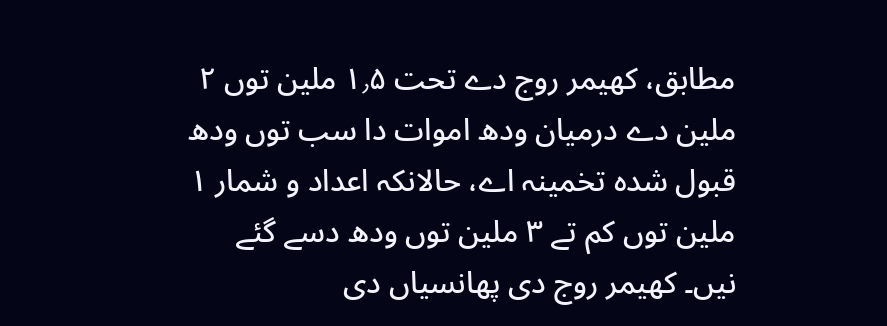مطابق، کھیمر روج دے تحت ۱٫۵ ملین توں ۲ ملین دے درمیان ودھ اموات دا سب توں ودھ قبول شدہ تخمینہ اے، حالانکہ اعداد و شمار ۱ ملین توں کم تے ۳ ملین توں ودھ دسے گئے نيں۔ کھیمر روج دی پھانسیاں دی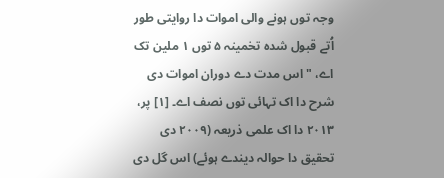وجہ توں ہونے والی اموات دا روايتی طور اُتے قبول شدہ تخمینہ ۵ توں ۱ ملین تک اے، "اس مدت دے دوران اموات دی شرح دا اک تہائی توں نصف اے۔ [۱] پر، ۲۰۱۳ دا اک علمی ذریعہ (۲۰۰۹ دی تحقیق دا حوالہ دیندے ہوئے) اس گل دی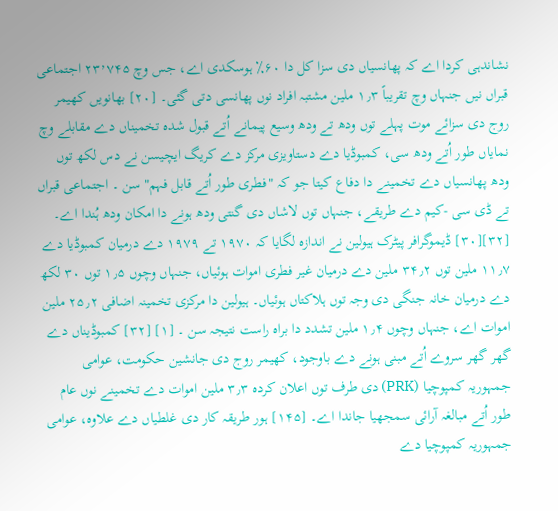نشاندہی کردا اے کہ پھانسیاں دی سزا کل دا ۶۰٪ ہوسکدی اے، جس وچ ۲۳٬۷۴۵ اجتماعی قبراں نيں جنہاں وچ تقریباً ۱٫۳ ملین مشتبہ افراد نوں پھانسی دتی گئی۔ [۲۰] بھانويں کھیمر روج دی سزائے موت پہلے توں ودھ تے ودھ وسیع پیمانے اُتے قبول شدہ تخمیناں دے مقابلے وچ نمایاں طور اُتے ودھ سی، کمبوڈیا دے دستاویزی مرکز دے کریگ ایچیسن نے دس لکھ توں ودھ پھانسیاں دے تخمینے دا دفاع کيتا جو کہ "فطری طور اُتے قابل فہم" سن ۔ اجتماعی قبراں تے ڈی سی -کیم دے طریقے، جنہاں توں لاشاں دی گنتی ودھ ہونے دا امکان ودھ ہُندا اے۔ [۳۲][۳۰] ڈیموگرافر پیٹرک ہیولین نے اندازہ لگایا کہ ۱۹۷۰ تے ۱۹۷۹ دے درمیان کمبوڈیا دے ۱۱٫۷ ملین توں ۳۴٫۲ ملین دے درمیان غیر فطری اموات ہوئیاں، جنہاں وچوں ۱٫۵ توں ۳۰ لکھ دے درمیان خانہ جنگی دی وجہ توں ہلاکتاں ہوئیاں۔ ہیولین دا مرکزی تخمینہ اضافی ۲۵٫۲ ملین اموات اے، جنہاں وچوں ۱٫۴ ملین تشدد دا براہ راست نتیجہ سن ۔ [۱] [۳۲] کمبوڈیناں دے گھر گھر سروے اُتے مبنی ہونے دے باوجود، کھیمر روج دی جانشین حکومت، عوامی جمہوریہ کمپوچیا (PRK) دی طرف توں اعلان کردہ ۳٫۳ ملین اموات دے تخمینے نوں عام طور اُتے مبالغہ آرائی سمجھیا جاندا اے۔ [۱۴۵] ہور طریقہ کار دی غلطیاں دے علاوہ، عوامی جمہوریہ کمپوچیا دے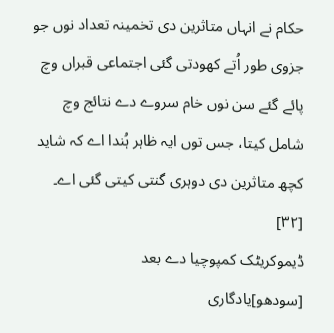حکام نے انہاں متاثرین دی تخمینہ تعداد نوں جو جزوی طور اُتے کھودتی گئی اجتماعی قبراں وچ پائے گئے سن نوں خام سروے دے نتائج وچ شامل کیتا، جس توں ایہ ظاہر ہُندا اے کہ شاید کچھ متاثرین دی دوہری گنتی کيتی گئی اے۔ [۳۲]
ڈیموکریٹک کمپوچیا دے بعد
[سودھو]یادگاری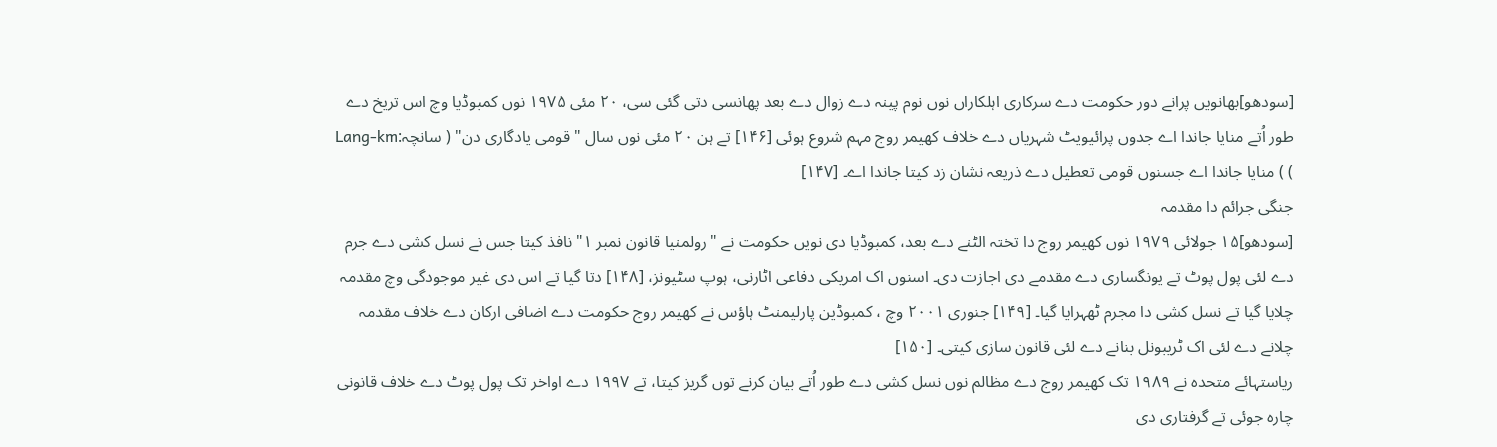[سودھو]بھانويں پرانے دور حکومت دے سرکاری اہلکاراں نوں نوم پینہ دے زوال دے بعد پھانسی دتی گئی سی، ۲۰ مئی ۱۹۷۵ نوں کمبوڈیا وچ اس تریخ دے طور اُتے منایا جاندا اے جدوں پرائیویٹ شہریاں دے خلاف کھیمر روج مہم شروع ہوئی [۱۴۶] تے ہن ۲۰ مئی نوں سال "قومی یادگاری دن" ( سانچہ:Lang-km ) ) منایا جاندا اے جسنوں قومی تعطیل دے ذریعہ نشان زد کيتا جاندا اے۔ [۱۴۷]
جنگی جرائم دا مقدمہ
[سودھو]۱۵ جولائی ۱۹۷۹ نوں کھیمر روج دا تختہ الٹنے دے بعد، کمبوڈیا دی نويں حکومت نے "رولمنیا قانون نمبر ۱" نافذ کيتا جس نے نسل کشی دے جرم دے لئی پول پوٹ تے یونگساری دے مقدمے دی اجازت دی۔ اسنوں اک امریکی دفاعی اٹارنی، ہوپ سٹیونز، [۱۴۸] دتا گیا تے اس دی غیر موجودگی وچ مقدمہ چلایا گیا تے نسل کشی دا مجرم ٹھہرایا گیا۔ [۱۴۹] جنوری ۲۰۰۱ وچ ، کمبوڈین پارلیمنٹ ہاؤس نے کھیمر روج حکومت دے اضافی ارکان دے خلاف مقدمہ چلانے دے لئی اک ٹریبونل بنانے دے لئی قانون سازی کيتی۔ [۱۵۰]
ریاستہائے متحدہ نے ۱۹۸۹ تک کھیمر روج دے مظالم نوں نسل کشی دے طور اُتے بیان کرنے توں گریز کیتا، تے ۱۹۹۷ دے اواخر تک پول پوٹ دے خلاف قانونی چارہ جوئی تے گرفتاری دی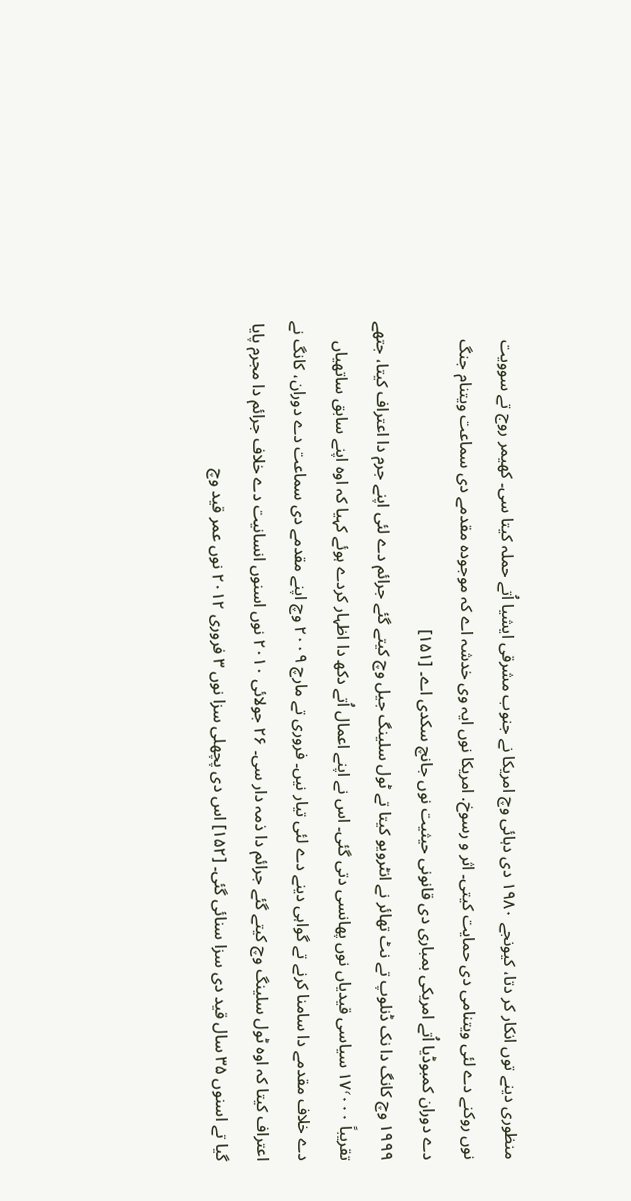منظوری دینے توں انکار کر دتا، کیونجے ۱۹۸۰ دی دہائی وچ امریکا نے جنوب مشرقی ایشیا اُتے حملہ کيتا سی۔ کھیمر روج تے سوویت نوں روکنے دے لئی ویتنامی دی حمایت کيتی۔ اثر و رسوخ. امریکا نوں ایہ وی خدشہ اے کہ موجودہ مقدمے دی سماعت ویتنام جنگ دے دوران کمبوڈیا اُتے امریکی بمباری دی قانونی حیثیت نوں جانچ سکدی اے۔ [۱۵۱]
۱۹۹۹ وچ کانگ دا نک ڈنلوپ تے نٹ تھائر نے انٹرویو کيتا تے ٹول سلینگ جیل وچ کيتے گئے جرائم دے لئی اپنے جرم دا اعتراف کیتا، جتھے تقریباً ۱۷٬۰۰۰ سیاسی قیدیاں نوں پھانسی دتی گئی۔ اس نے اپنے اعمال اُتے دکھ دا اظہار کردے ہوئے کہیا کہ اوہ اپنے سابق ساتھیاں دے خلاف مقدمے دا سامنا کرنے تے گواہی دینے دے لئی تیار نيں۔ فروری تے مارچ ۲۰۰۹ وچ اپنے مقدمے دی سماعت دے دوران، کانگ نے اعتراف کيتا کہ اوہ ٹول سلینگ وچ کيتے گئے جرائم دا ذمہ دار سی۔ ۲۶ جولائی ۲۰۱۰ نوں اسنوں انسانیت دے خلاف جرائم دا مجرم پایا گیا تے اسنوں ۳۵ سال قید دی سزا سنائی گئی۔ [۱۵۲] اس دی پچھلی سزا نوں ۳ فروری ۲۰۱۲ نوں عمر قید وچ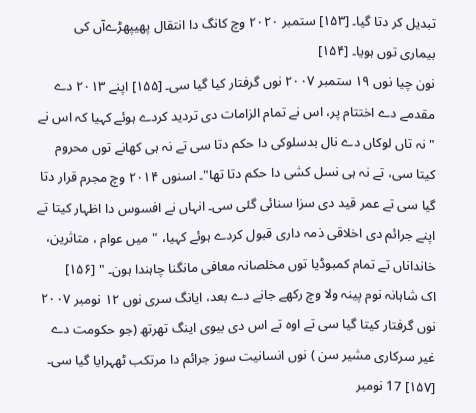تبدیل کر دتا گیا۔ [۱۵۳] ستمبر ۲۰۲۰ وچ کانگ دا انتقال پھیپھڑےآں کی بیماری توں ہويا۔ [۱۵۴]
نون چیا نوں ۱۹ ستمبر ۲۰۰۷ نوں گرفتار کیا گیا سی۔ [۱۵۵] اپنے ۲۰۱۳ دے مقدمے دے اختتام پر، اس نے تمام الزامات دی تردید کردے ہوئے کہیا کہ اس نے "نہ تاں لوکاں دے نال بدسلوکی دا حکم دتا سی تے نہ ہی کھانے توں محروم کيتا سی، تے نہ ہی نسل کشی دا حکم دتا تھا"۔ اسنوں ۲۰۱۴ وچ مجرم قرار دتا گیا سی تے عمر قید دی سزا سنائی گئی سی۔ انہاں نے افسوس دا اظہار کيتا تے اپنے جرائم دی اخلاقی ذمہ داری قبول کردے ہوئے کہیا، "ميں عوام ، متاثرین، خانداناں تے تمام کمبوڈیا توں مخلصانہ معافی مانگنا چاہندا ہون۔ " [۱۵۶]
اک شاہانہ نوم پینہ ولا وچ رکھے جانے دے بعد، ایانگ سری نوں ۱۲ نومبر ۲۰۰۷ نوں گرفتار کيتا گیا سی تے اوہ تے اس دی بیوی اینگ تھرتھ (جو حکومت دے غیر سرکاری مشیر سن ) نوں انسانیت سوز جرائم دا مرتکب ٹھہرایا گیا سی۔ [۱۵۷] 17 نومبر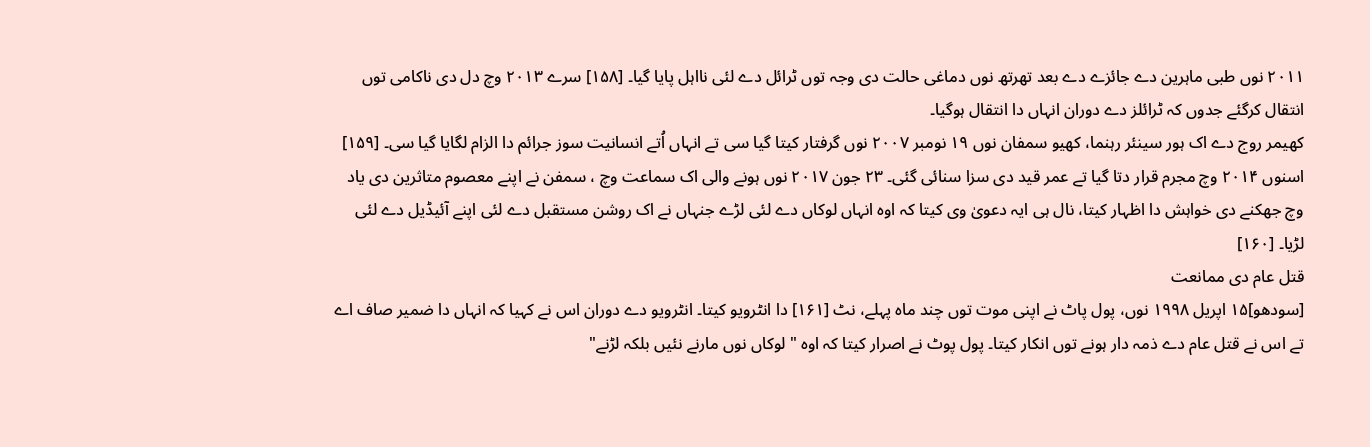۲۰۱۱ نوں طبی ماہرین دے جائزے دے بعد تھرتھ نوں دماغی حالت دی وجہ توں ٹرائل دے لئی نااہل پایا گیا۔ [۱۵۸] سرے ۲۰۱۳ وچ دل دی ناکامی توں انتقال کرگئے جدوں کہ ٹرائلز دے دوران انہاں دا انتقال ہوگیا۔
کھیمر روج دے اک ہور سینئر رہنما، کھیو سمفان نوں ۱۹ نومبر ۲۰۰۷ نوں گرفتار کيتا گیا سی تے انہاں اُتے انسانیت سوز جرائم دا الزام لگایا گیا سی۔ [۱۵۹] اسنوں ۲۰۱۴ وچ مجرم قرار دتا گیا تے عمر قید دی سزا سنائی گئی۔ ۲۳ جون ۲۰۱۷ نوں ہونے والی اک سماعت وچ ، سمفن نے اپنے معصوم متاثرین دی یاد وچ جھکنے دی خواہش دا اظہار کیتا، نال ہی ایہ دعویٰ وی کيتا کہ اوہ انہاں لوکاں دے لئی لڑے جنہاں نے اک روشن مستقبل دے لئی اپنے آئیڈیل دے لئی لڑیا۔ [۱۶۰]
قتل عام دی ممانعت
[سودھو]۱۵ اپریل ۱۹۹۸ نوں، پول پاٹ نے اپنی موت توں چند ماہ پہلے، نٹ [۱۶۱] دا انٹرویو کيتا۔ انٹرویو دے دوران اس نے کہیا کہ انہاں دا ضمیر صاف اے تے اس نے قتل عام دے ذمہ دار ہونے توں انکار کيتا۔ پول پوٹ نے اصرار کيتا کہ اوہ "لوکاں نوں مارنے نئيں بلکہ لڑنے"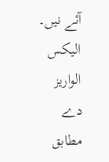آئے نيں۔ الیکس الواریز دے مطابق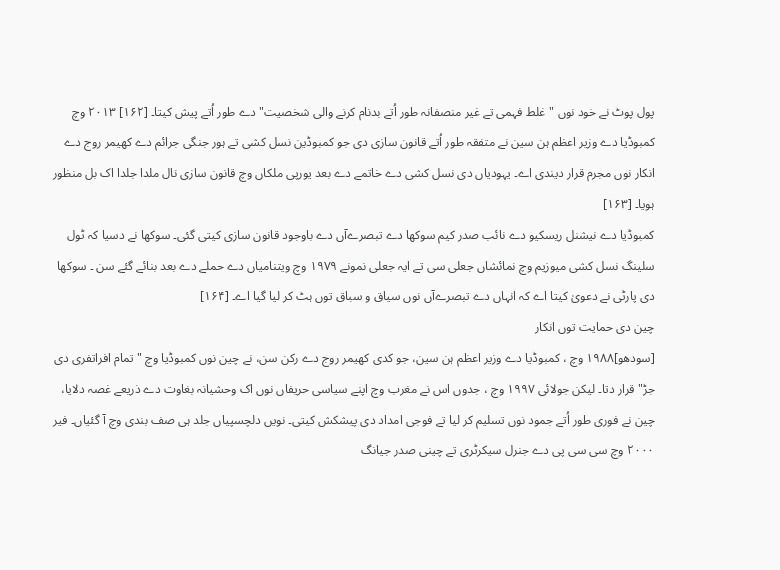پول پوٹ نے خود نوں "غلط فہمی تے غیر منصفانہ طور اُتے بدنام کرنے والی شخصیت" دے طور اُتے پیش کيتا۔ [۱۶۲] ۲۰۱۳ وچ کمبوڈیا دے وزیر اعظم ہن سین نے متفقہ طور اُتے قانون سازی دی جو کمبوڈین نسل کشی تے ہور جنگی جرائم دے کھیمر روج دے انکار نوں مجرم قرار دیندی اے۔ یہودیاں دی نسل کشی دے خاتمے دے بعد یورپی ملکاں وچ قانون سازی نال ملدا جلدا اک بل منظور ہويا۔ [۱۶۳]
کمبوڈیا دے نیشنل ریسکیو دے نائب صدر کیم سوکھا دے تبصرےآں دے باوجود قانون سازی کيتی گئی۔ سوکھا نے دسیا کہ ٹول سلینگ نسل کشی میوزیم وچ نمائشاں جعلی سی تے ایہ جعلی نمونے ۱۹۷۹ وچ ویتنامیاں دے حملے دے بعد بنائے گئے سن ۔ سوکھا دی پارٹی نے دعویٰ کيتا اے کہ انہاں دے تبصرےآں نوں سیاق و سباق توں ہٹ کر ليا گیا اے۔ [۱۶۴]
چین دی حمایت توں انکار
[سودھو]۱۹۸۸ وچ ، کمبوڈیا دے وزیر اعظم ہن سین، جو کدی کھیمر روج دے رکن سن، نے چین نوں کمبوڈیا وچ "تمام افراتفری دی جڑ" قرار دتا۔ لیکن جولائی ۱۹۹۷ وچ ، جدوں اس نے مغرب وچ اپنے سیاسی حریفاں نوں اک وحشیانہ بغاوت دے ذریعے غصہ دلایا، چین نے فوری طور اُتے جمود نوں تسلیم کر ليا تے فوجی امداد دی پیشکش کیتی۔ نويں دلچسپیاں جلد ہی صف بندی وچ آ گئياں۔ فیر ۲۰۰۰ وچ سی سی پی دے جنرل سیکرٹری تے چینی صدر جیانگ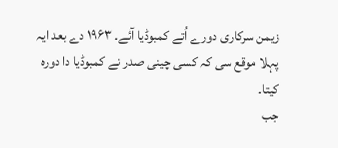زیمن سرکاری دورے اُتے کمبوڈیا آئے۔ ۱۹۶۳ دے بعد ایہ پہلا موقع سی کہ کسی چینی صدر نے کمبوڈیا دا دورہ کيتا۔
جب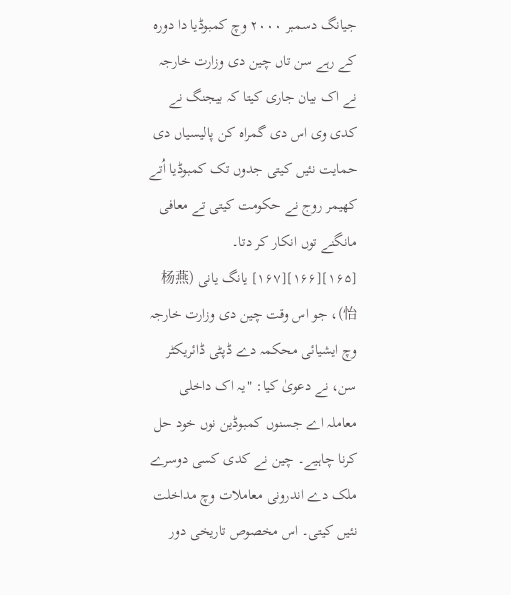جیانگ دسمبر ۲۰۰۰ وچ کمبوڈیا دا دورہ کے رہے سن تاں چین دی وزارت خارجہ نے اک بیان جاری کيتا کہ بیجنگ نے کدی وی اس دی گمراہ کن پالیسیاں دی حمایت نئيں کيتی جدوں تک کمبوڈیا اُتے کھیمر روج نے حکومت کیتی تے معافی مانگنے توں انکار کر دتا۔ [۱۶۵][۱۶۶][۱۶۷] یانگ یانی (杨燕怡)، جو اس وقت چین دی وزارت خارجہ وچ ایشیائی محکمہ دے ڈپٹی ڈائریکٹر سن، نے دعویٰ کیا: "یہ اک داخلی معاملہ اے جسنوں کمبوڈین نوں خود حل کرنا چاہیے۔ چین نے کدی کسی دوسرے ملک دے اندرونی معاملات وچ مداخلت نئيں کيتی۔ اس مخصوص تاریخی دور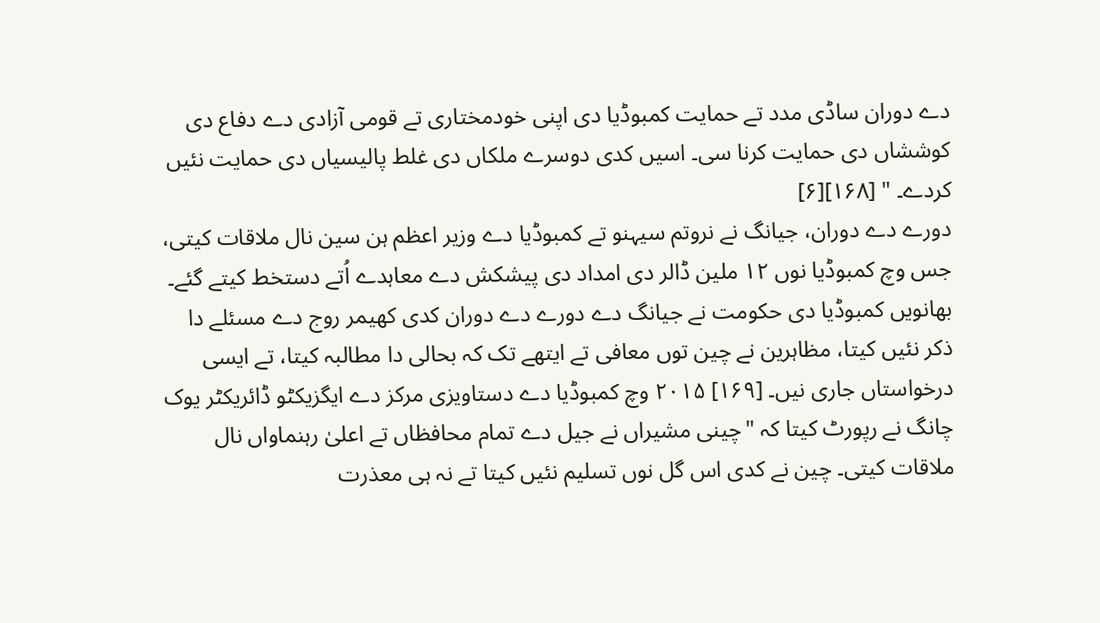دے دوران ساڈی مدد تے حمایت کمبوڈیا دی اپنی خودمختاری تے قومی آزادی دے دفاع دی کوششاں دی حمایت کرنا سی۔ اسيں کدی دوسرے ملکاں دی غلط پالیسیاں دی حمایت نئيں کردے۔ " [۱۶۸][۶]
دورے دے دوران، جیانگ نے نروتم سیہنو تے کمبوڈیا دے وزیر اعظم ہن سین نال ملاقات کيتی، جس وچ کمبوڈیا نوں ۱۲ ملین ڈالر دی امداد دی پیشکش دے معاہدے اُتے دستخط کيتے گئے۔ بھانويں کمبوڈیا دی حکومت نے جیانگ دے دورے دے دوران کدی کھیمر روج دے مسئلے دا ذکر نئيں کیتا، مظاہرین نے چین توں معافی تے ایتھے تک کہ بحالی دا مطالبہ کیتا، تے ایسی درخواستاں جاری نيں۔ [۱۶۹] ۲۰۱۵ وچ کمبوڈیا دے دستاویزی مرکز دے ایگزیکٹو ڈائریکٹر یوک چانگ نے رپورٹ کيتا کہ "چینی مشیراں نے جیل دے تمام محافظاں تے اعلیٰ رہنماواں نال ملاقات کيتی۔ چین نے کدی اس گل نوں تسلیم نئيں کيتا تے نہ ہی معذرت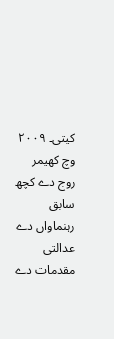کيتی۔ ۲۰۰۹ وچ کھیمر روج دے کچھ سابق رہنماواں دے عدالتی مقدمات دے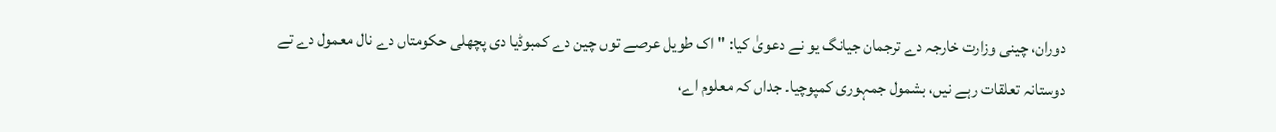دوران، چینی وزارت خارجہ دے ترجمان جیانگ یو نے دعویٰ کیا: "اک طویل عرصے توں چین دے کمبوڈیا دی پچھلی حکومتاں دے نال معمول دے تے دوستانہ تعلقات رہے نيں، بشمول جمہوری کمپوچیا۔ جداں کہ معلوم اے،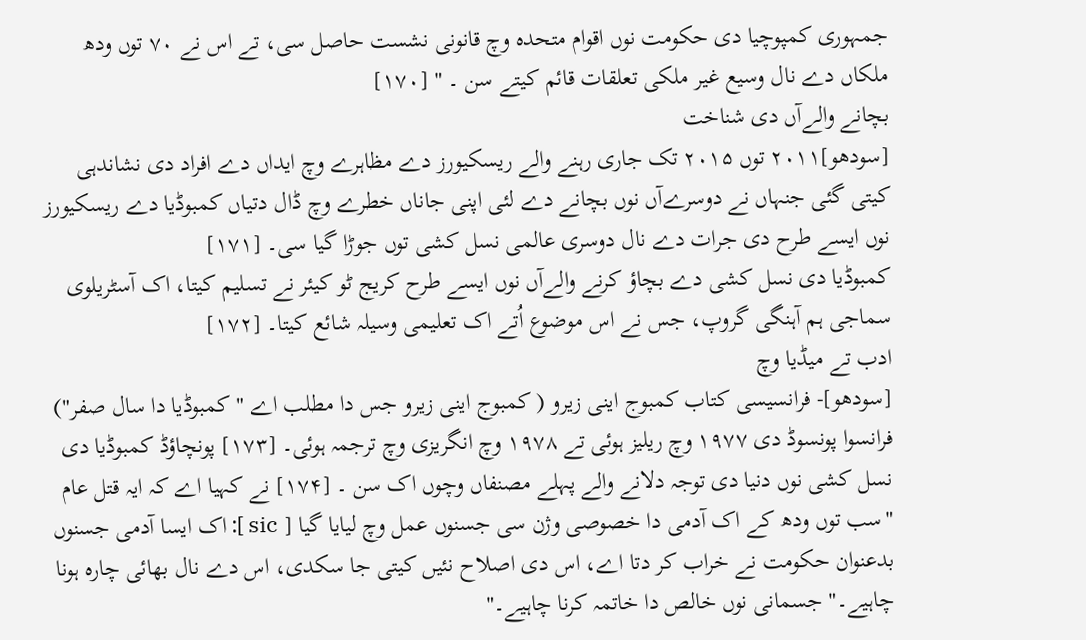جمہوری کمپوچیا دی حکومت نوں اقوام متحدہ وچ قانونی نشست حاصل سی، تے اس نے ۷۰ توں ودھ ملکاں دے نال وسیع غیر ملکی تعلقات قائم کيتے سن ۔ " [۱۷۰]
بچانے والےآں دی شناخت
[سودھو]۲۰۱۱ توں ۲۰۱۵ تک جاری رہنے والے ریسکیورز دے مظاہرے وچ ایداں دے افراد دی نشاندہی کيتی گئی جنہاں نے دوسرےآں نوں بچانے دے لئی اپنی جاناں خطرے وچ ڈال دتیاں کمبوڈیا دے ریسکیورز نوں ايسے طرح دی جرات دے نال دوسری عالمی نسل کشی توں جوڑا گیا سی۔ [۱۷۱]
کمبوڈیا دی نسل کشی دے بچاؤ کرنے والےآں نوں ايسے طرح کریج ٹو کیئر نے تسلیم کیتا، اک آسٹریلوی سماجی ہم آہنگی گروپ، جس نے اس موضوع اُتے اک تعلیمی وسیلہ شائع کيتا۔ [۱۷۲]
ادب تے میڈیا وچ
[سودھو]- فرانسیسی کتاب کمبوج اینی زیرو ( کمبوج اینی زیرو جس دا مطلب اے "کمبوڈیا دا سال صفر") فرانسوا پونسوڈ دی ۱۹۷۷ وچ ریلیز ہوئی تے ۱۹۷۸ وچ انگریزی وچ ترجمہ ہوئی۔ [۱۷۳] پونچاؤڈ کمبوڈیا دی نسل کشی نوں دنیا دی توجہ دلانے والے پہلے مصنفاں وچوں اک سن ۔ [۱۷۴] نے کہیا اے کہ ایہ قتل عام "سب توں ودھ کے اک آدمی دا خصوصی وژن سی جسنوں عمل وچ لیایا گیا [ sic ]: اک ایسا آدمی جسنوں بدعنوان حکومت نے خراب کر دتا اے، اس دی اصلاح نئيں کيتی جا سکدی، اس دے نال بھائی چارہ ہونا چاہیے۔" جسمانی نوں خالص دا خاتمہ کرنا چاہیے۔"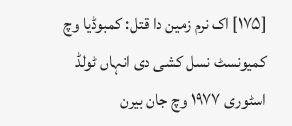[۱۷۵] اک نرم زمین دا قتل: کمبوڈیا وچ کمیونسٹ نسل کشی دی انہاں ٹولڈ اسٹوری ۱۹۷۷ وچ جان بیرن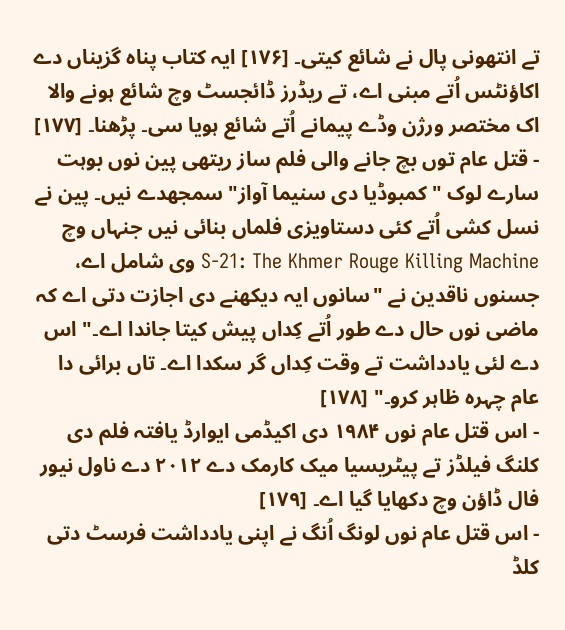تے انتھونی پال نے شائع کيتی۔ [۱۷۶] ایہ کتاب پناہ گزیناں دے اکاؤنٹس اُتے مبنی اے، تے ریڈرز ڈائجسٹ وچ شائع ہونے والا اک مختصر ورژن وڈے پیمانے اُتے شائع ہويا سی۔ پڑھنا۔ [۱۷۷]
- قتل عام توں بچ جانے والی فلم ساز ریتھی پین نوں بوہت سارے لوک "کمبوڈیا دی سنیما آواز" سمجھدے نيں۔ پین نے نسل کشی اُتے کئی دستاویزی فلماں بنائی نيں جنہاں وچ S-21: The Khmer Rouge Killing Machine وی شامل اے، جسنوں ناقدین نے "سانوں ایہ دیکھنے دی اجازت دتی اے کہ ماضی نوں حال دے طور اُتے کِداں پیش کيتا جاندا اے۔" اس دے لئی یادداشت تے وقت کِداں گر سکدا اے۔ تاں برائی دا عام چہرہ ظاہر کرو۔" [۱۷۸]
- اس قتل عام نوں ۱۹۸۴ دی اکیڈمی ایوارڈ یافتہ فلم دی کلنگ فیلڈز تے پیٹریسیا میک کارمک دے ۲۰۱۲ دے ناول نیور فال ڈاؤن وچ دکھایا گیا اے۔ [۱۷۹]
- اس قتل عام نوں لونگ اُنگ نے اپنی یادداشت فرسٹ دتی کلڈ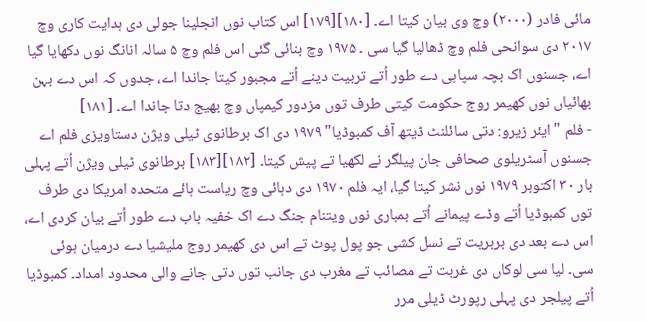مائی فادر (۲۰۰۰) وچ وی بیان کيتا اے۔ [۱۸۰][۱۷۹] اس کتاب نوں انجلینا جولی دی ہدایت کاری وچ ۲۰۱۷ دی سوانحی فلم وچ ڈھالیا گیا سی ۔ ۱۹۷۵ وچ بنائی گئی اس فلم وچ ۵ سالہ انانگ نوں دکھایا گیا اے، جسنوں اک بچہ سپاہی دے طور اُتے تربیت دینے اُتے مجبور کيتا جاندا اے، جدوں کہ اس دے بہن بھائیاں نوں کھیمر روج حکومت کیتی طرف توں مزدور کیمپاں وچ بھیج دتا جاندا اے۔ [۱۸۱]
- فلم "ایئر زیرو: دتی سائلنٹ ڈیتھ آف کمبوڈیا" ۱۹۷۹ دی اک برطانوی ٹیلی ویژن دستاویزی فلم اے جسنوں آسٹریلوی صحافی جان پیلگر نے لکھیا تے پیش کيتا۔ [۱۸۲][۱۸۳] برطانوی ٹیلی ویژن اُتے پہلی بار ۳۰ اکتوبر ۱۹۷۹ نوں نشر کيتا گیا، ایہ فلم ۱۹۷۰ دی دہائی وچ ریاست ہائے متحدہ امریکا دی طرف توں کمبوڈیا اُتے وڈے پیمانے اُتے بمباری نوں ویتنام جنگ دے اک خفیہ باب دے طور اُتے بیان کردی اے، اس دے بعد دی بربریت تے نسل کشی جو پول پوٹ تے اس دی کھیمر روج ملیشیا دے درمیان ہوئی سی۔ لیا سی لوکاں دی غربت تے مصائب تے مغرب دی جانب توں دتی جانے والی محدود امداد۔ کمبوڈیا اُتے پیلجر دی پہلی رپورٹ ڈیلی مرر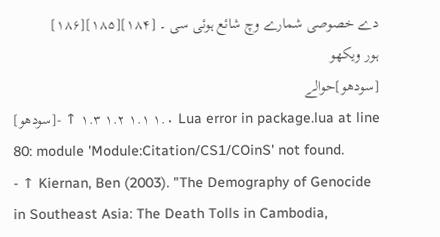دے خصوصی شمارے وچ شائع ہوئی سی ۔ [۱۸۴][۱۸۵][۱۸۶]
ہور ویکھو
[سودھو]حوالے
[سودھو]- ↑ ۱.۰ ۱.۱ ۱.۲ ۱.۳ Lua error in package.lua at line 80: module 'Module:Citation/CS1/COinS' not found.
- ↑ Kiernan, Ben (2003). "The Demography of Genocide in Southeast Asia: The Death Tolls in Cambodia,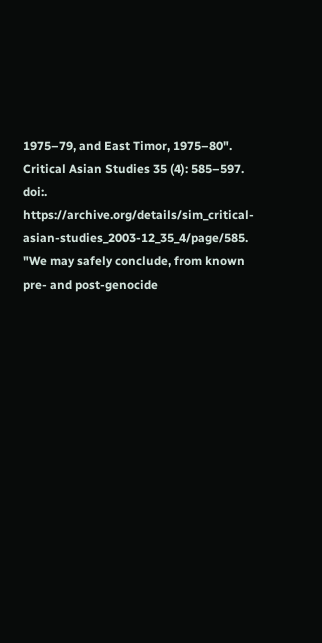1975–79, and East Timor, 1975–80". Critical Asian Studies 35 (4): 585–597. doi:. https://archive.org/details/sim_critical-asian-studies_2003-12_35_4/page/585. "We may safely conclude, from known pre- and post-genocide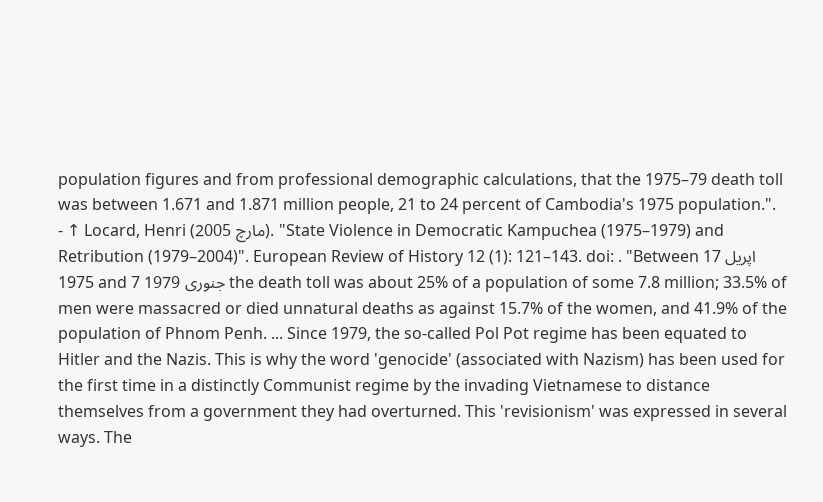population figures and from professional demographic calculations, that the 1975–79 death toll was between 1.671 and 1.871 million people, 21 to 24 percent of Cambodia's 1975 population.".
- ↑ Locard, Henri (مارچ 2005). "State Violence in Democratic Kampuchea (1975–1979) and Retribution (1979–2004)". European Review of History 12 (1): 121–143. doi: . "Between 17 اپریل 1975 and 7 جنوری 1979 the death toll was about 25% of a population of some 7.8 million; 33.5% of men were massacred or died unnatural deaths as against 15.7% of the women, and 41.9% of the population of Phnom Penh. ... Since 1979, the so-called Pol Pot regime has been equated to Hitler and the Nazis. This is why the word 'genocide' (associated with Nazism) has been used for the first time in a distinctly Communist regime by the invading Vietnamese to distance themselves from a government they had overturned. This 'revisionism' was expressed in several ways. The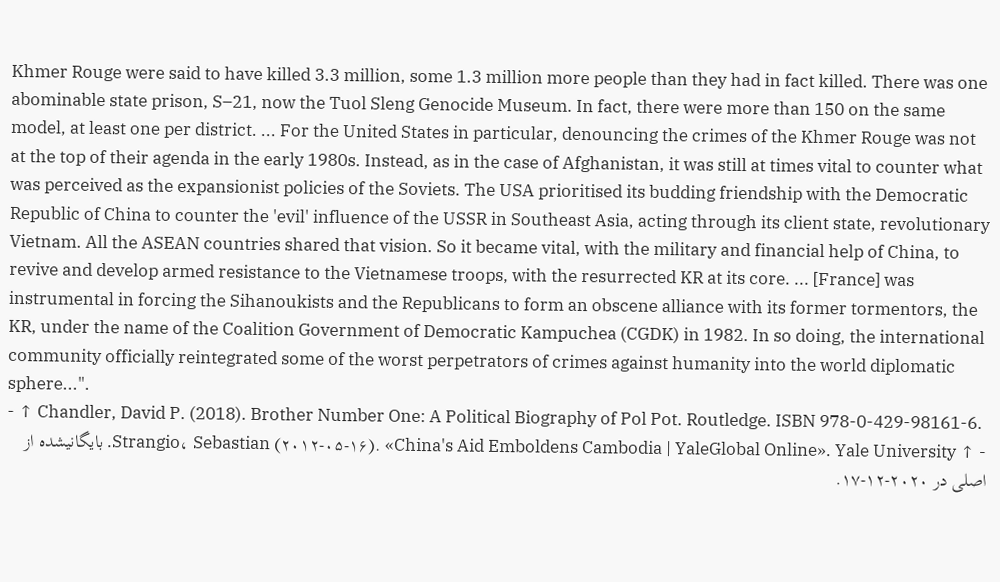Khmer Rouge were said to have killed 3.3 million, some 1.3 million more people than they had in fact killed. There was one abominable state prison, S–21, now the Tuol Sleng Genocide Museum. In fact, there were more than 150 on the same model, at least one per district. ... For the United States in particular, denouncing the crimes of the Khmer Rouge was not at the top of their agenda in the early 1980s. Instead, as in the case of Afghanistan, it was still at times vital to counter what was perceived as the expansionist policies of the Soviets. The USA prioritised its budding friendship with the Democratic Republic of China to counter the 'evil' influence of the USSR in Southeast Asia, acting through its client state, revolutionary Vietnam. All the ASEAN countries shared that vision. So it became vital, with the military and financial help of China, to revive and develop armed resistance to the Vietnamese troops, with the resurrected KR at its core. ... [France] was instrumental in forcing the Sihanoukists and the Republicans to form an obscene alliance with its former tormentors, the KR, under the name of the Coalition Government of Democratic Kampuchea (CGDK) in 1982. In so doing, the international community officially reintegrated some of the worst perpetrators of crimes against humanity into the world diplomatic sphere...".
- ↑ Chandler, David P. (2018). Brother Number One: A Political Biography of Pol Pot. Routledge. ISBN 978-0-429-98161-6.
- ↑ Strangio، Sebastian (۲۰۱۲-۰۵-۱۶). «China's Aid Emboldens Cambodia | YaleGlobal Online». Yale University. بایگانیشده از اصلی در ۲۰۲۰-۱۲-۱۷.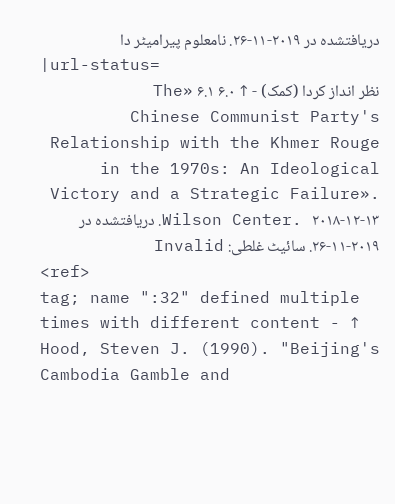دریافتشده در ۲۰۱۹-۱۱-۲۶. نامعلوم پیرامیٹر دا
|url-status=
نظر انداز کردا (کمک) - ↑ ۶.۰ ۶.۱ «The Chinese Communist Party's Relationship with the Khmer Rouge in the 1970s: An Ideological Victory and a Strategic Failure». Wilson Center. ۲۰۱۸-۱۲-۱۳. دریافتشده در ۲۰۱۹-۱۱-۲۶. سائیٹ غلطی: Invalid
<ref>
tag; name ":32" defined multiple times with different content - ↑ Hood, Steven J. (1990). "Beijing's Cambodia Gamble and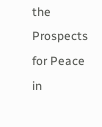the Prospects for Peace in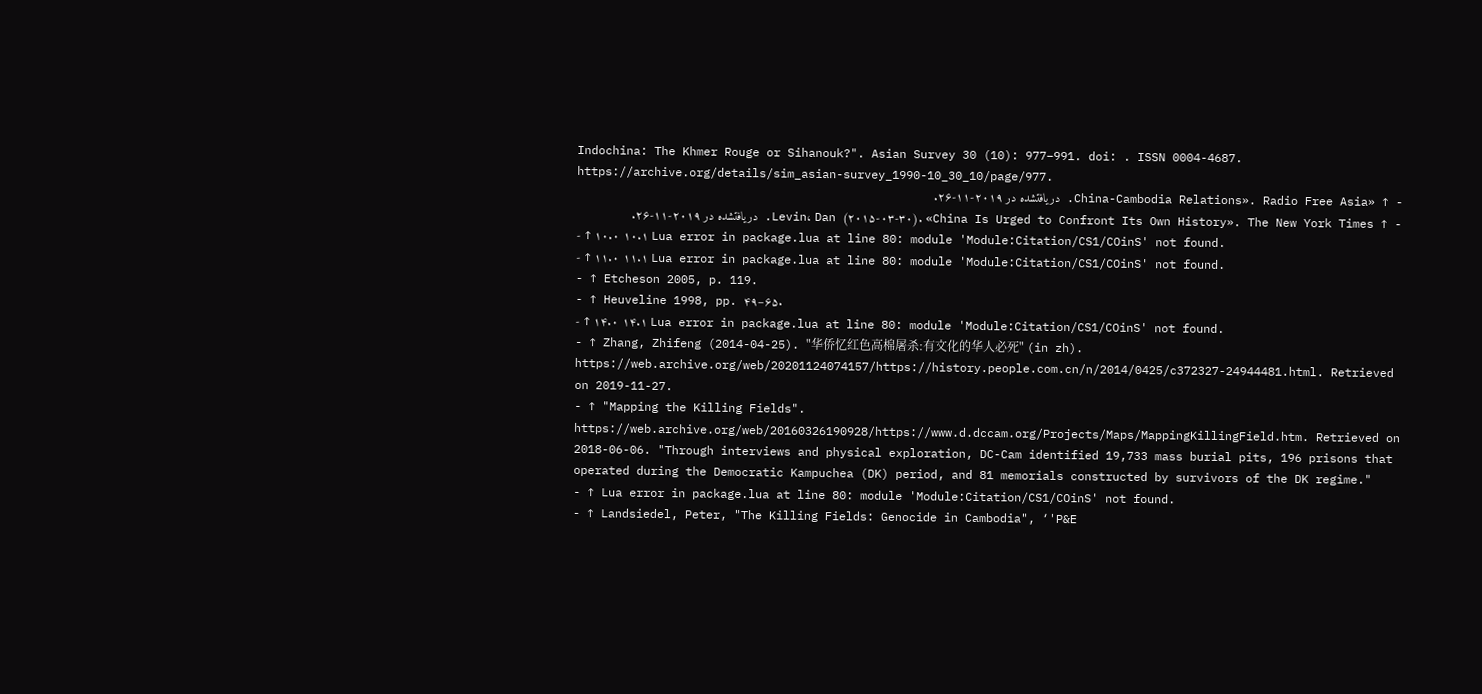Indochina: The Khmer Rouge or Sihanouk?". Asian Survey 30 (10): 977–991. doi: . ISSN 0004-4687. https://archive.org/details/sim_asian-survey_1990-10_30_10/page/977.
- ↑ «China-Cambodia Relations». Radio Free Asia. دریافتشده در ۲۰۱۹-۱۱-۲۶.
- ↑ Levin، Dan (۲۰۱۵-۰۳-۳۰). «China Is Urged to Confront Its Own History». The New York Times. دریافتشده در ۲۰۱۹-۱۱-۲۶.
- ↑ ۱۰.۰ ۱۰.۱ Lua error in package.lua at line 80: module 'Module:Citation/CS1/COinS' not found.
- ↑ ۱۱.۰ ۱۱.۱ Lua error in package.lua at line 80: module 'Module:Citation/CS1/COinS' not found.
- ↑ Etcheson 2005, p. 119.
- ↑ Heuveline 1998, pp. ۴۹–۶۵.
- ↑ ۱۴.۰ ۱۴.۱ Lua error in package.lua at line 80: module 'Module:Citation/CS1/COinS' not found.
- ↑ Zhang, Zhifeng (2014-04-25). "华侨忆红色高棉屠杀:有文化的华人必死" (in zh). https://web.archive.org/web/20201124074157/https://history.people.com.cn/n/2014/0425/c372327-24944481.html. Retrieved on 2019-11-27.
- ↑ "Mapping the Killing Fields". https://web.archive.org/web/20160326190928/https://www.d.dccam.org/Projects/Maps/MappingKillingField.htm. Retrieved on 2018-06-06. "Through interviews and physical exploration, DC-Cam identified 19,733 mass burial pits, 196 prisons that operated during the Democratic Kampuchea (DK) period, and 81 memorials constructed by survivors of the DK regime."
- ↑ Lua error in package.lua at line 80: module 'Module:Citation/CS1/COinS' not found.
- ↑ Landsiedel, Peter, "The Killing Fields: Genocide in Cambodia", ‘'P&E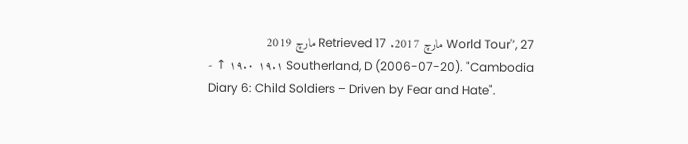World Tour'’, 27 مارچ 2017. Retrieved 17 مارچ 2019
- ↑ ۱۹.۰ ۱۹.۱ Southerland, D (2006-07-20). "Cambodia Diary 6: Child Soldiers – Driven by Fear and Hate".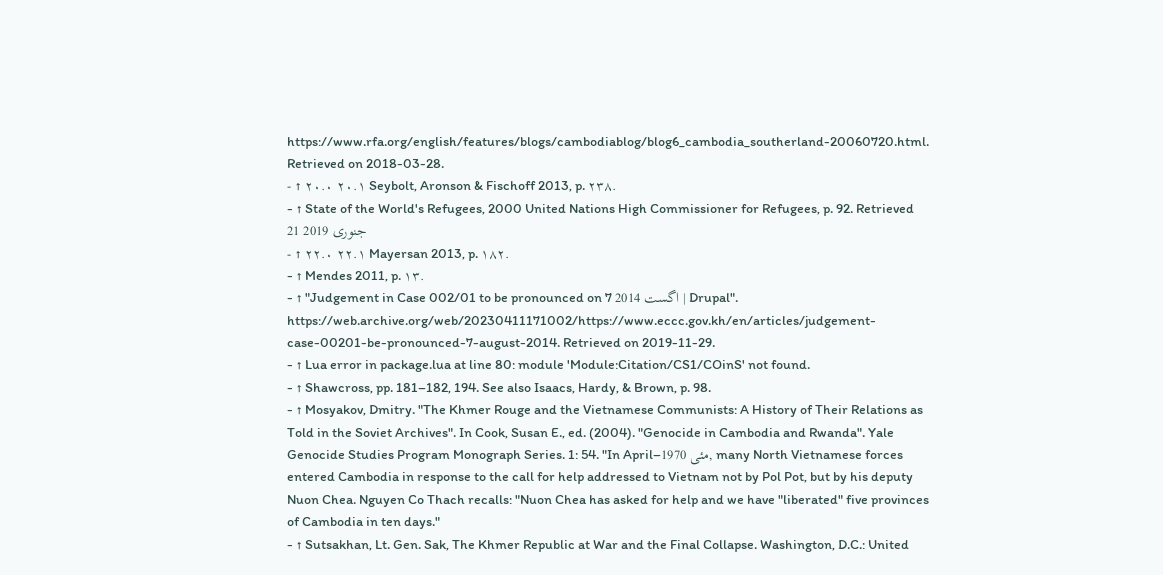https://www.rfa.org/english/features/blogs/cambodiablog/blog6_cambodia_southerland-20060720.html. Retrieved on 2018-03-28.
- ↑ ۲۰.۰ ۲۰.۱ Seybolt, Aronson & Fischoff 2013, p. ۲۳۸.
- ↑ State of the World's Refugees, 2000 United Nations High Commissioner for Refugees, p. 92. Retrieved 21 جنوری 2019
- ↑ ۲۲.۰ ۲۲.۱ Mayersan 2013, p. ۱۸۲.
- ↑ Mendes 2011, p. ۱۳.
- ↑ "Judgement in Case 002/01 to be pronounced on 7 اگست 2014 | Drupal". https://web.archive.org/web/20230411171002/https://www.eccc.gov.kh/en/articles/judgement-case-00201-be-pronounced-7-august-2014. Retrieved on 2019-11-29.
- ↑ Lua error in package.lua at line 80: module 'Module:Citation/CS1/COinS' not found.
- ↑ Shawcross, pp. 181–182, 194. See also Isaacs, Hardy, & Brown, p. 98.
- ↑ Mosyakov, Dmitry. "The Khmer Rouge and the Vietnamese Communists: A History of Their Relations as Told in the Soviet Archives". In Cook, Susan E., ed. (2004). "Genocide in Cambodia and Rwanda". Yale Genocide Studies Program Monograph Series. 1: 54. "In April–مئی 1970, many North Vietnamese forces entered Cambodia in response to the call for help addressed to Vietnam not by Pol Pot, but by his deputy Nuon Chea. Nguyen Co Thach recalls: "Nuon Chea has asked for help and we have "liberated" five provinces of Cambodia in ten days."
- ↑ Sutsakhan, Lt. Gen. Sak, The Khmer Republic at War and the Final Collapse. Washington, D.C.: United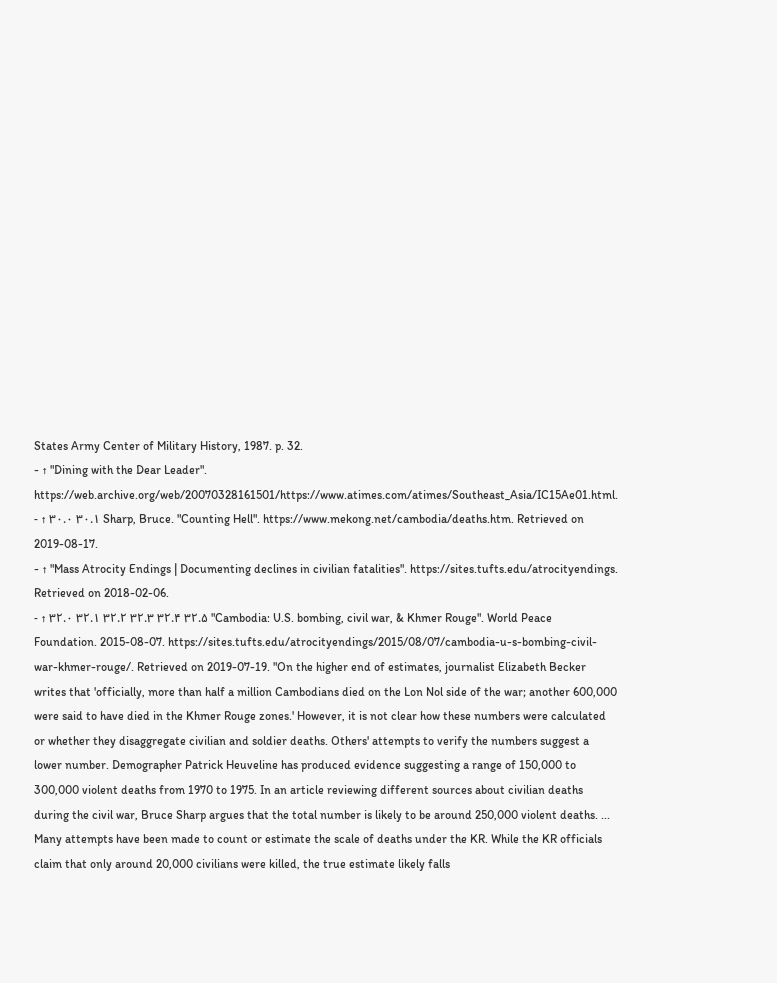States Army Center of Military History, 1987. p. 32.
- ↑ "Dining with the Dear Leader". https://web.archive.org/web/20070328161501/https://www.atimes.com/atimes/Southeast_Asia/IC15Ae01.html.
- ↑ ۳۰.۰ ۳۰.۱ Sharp, Bruce. "Counting Hell". https://www.mekong.net/cambodia/deaths.htm. Retrieved on 2019-08-17.
- ↑ "Mass Atrocity Endings | Documenting declines in civilian fatalities". https://sites.tufts.edu/atrocityendings. Retrieved on 2018-02-06.
- ↑ ۳۲.۰ ۳۲.۱ ۳۲.۲ ۳۲.۳ ۳۲.۴ ۳۲.۵ "Cambodia: U.S. bombing, civil war, & Khmer Rouge". World Peace Foundation. 2015-08-07. https://sites.tufts.edu/atrocityendings/2015/08/07/cambodia-u-s-bombing-civil-war-khmer-rouge/. Retrieved on 2019-07-19. "On the higher end of estimates, journalist Elizabeth Becker writes that 'officially, more than half a million Cambodians died on the Lon Nol side of the war; another 600,000 were said to have died in the Khmer Rouge zones.' However, it is not clear how these numbers were calculated or whether they disaggregate civilian and soldier deaths. Others' attempts to verify the numbers suggest a lower number. Demographer Patrick Heuveline has produced evidence suggesting a range of 150,000 to 300,000 violent deaths from 1970 to 1975. In an article reviewing different sources about civilian deaths during the civil war, Bruce Sharp argues that the total number is likely to be around 250,000 violent deaths. ... Many attempts have been made to count or estimate the scale of deaths under the KR. While the KR officials claim that only around 20,000 civilians were killed, the true estimate likely falls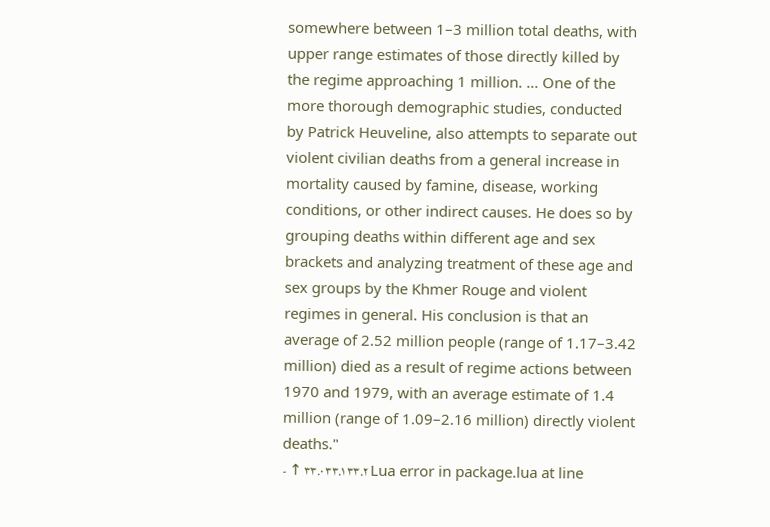somewhere between 1–3 million total deaths, with upper range estimates of those directly killed by the regime approaching 1 million. ... One of the more thorough demographic studies, conducted by Patrick Heuveline, also attempts to separate out violent civilian deaths from a general increase in mortality caused by famine, disease, working conditions, or other indirect causes. He does so by grouping deaths within different age and sex brackets and analyzing treatment of these age and sex groups by the Khmer Rouge and violent regimes in general. His conclusion is that an average of 2.52 million people (range of 1.17–3.42 million) died as a result of regime actions between 1970 and 1979, with an average estimate of 1.4 million (range of 1.09–2.16 million) directly violent deaths."
- ↑ ۳۳.۰ ۳۳.۱ ۳۳.۲ Lua error in package.lua at line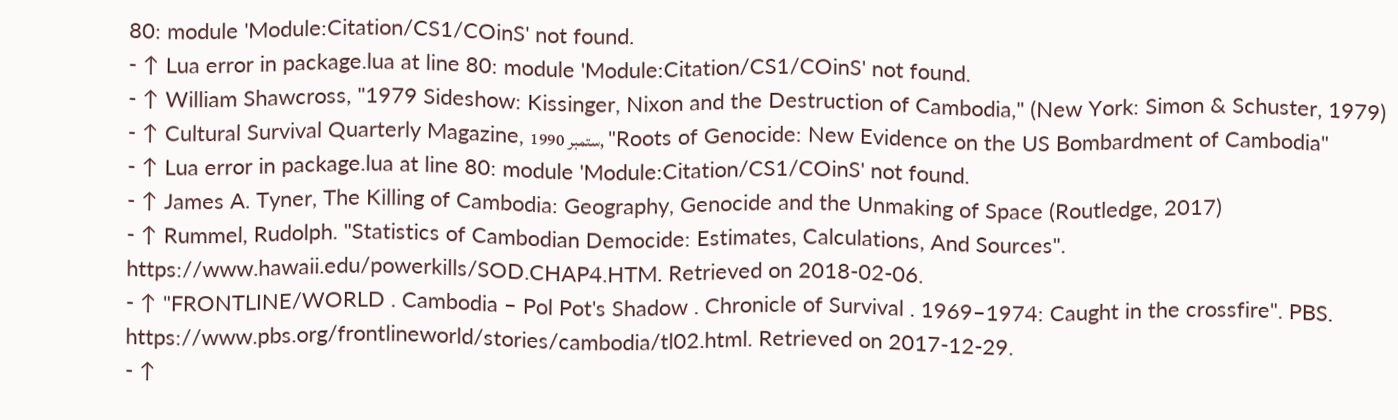80: module 'Module:Citation/CS1/COinS' not found.
- ↑ Lua error in package.lua at line 80: module 'Module:Citation/CS1/COinS' not found.
- ↑ William Shawcross, "1979 Sideshow: Kissinger, Nixon and the Destruction of Cambodia," (New York: Simon & Schuster, 1979)
- ↑ Cultural Survival Quarterly Magazine, ستمبر 1990, "Roots of Genocide: New Evidence on the US Bombardment of Cambodia"
- ↑ Lua error in package.lua at line 80: module 'Module:Citation/CS1/COinS' not found.
- ↑ James A. Tyner, The Killing of Cambodia: Geography, Genocide and the Unmaking of Space (Routledge, 2017)
- ↑ Rummel, Rudolph. "Statistics of Cambodian Democide: Estimates, Calculations, And Sources". https://www.hawaii.edu/powerkills/SOD.CHAP4.HTM. Retrieved on 2018-02-06.
- ↑ "FRONTLINE/WORLD . Cambodia – Pol Pot's Shadow . Chronicle of Survival . 1969–1974: Caught in the crossfire". PBS. https://www.pbs.org/frontlineworld/stories/cambodia/tl02.html. Retrieved on 2017-12-29.
- ↑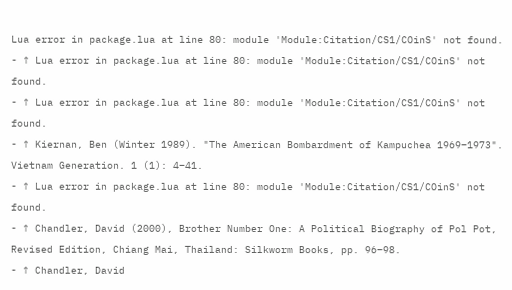Lua error in package.lua at line 80: module 'Module:Citation/CS1/COinS' not found.
- ↑ Lua error in package.lua at line 80: module 'Module:Citation/CS1/COinS' not found.
- ↑ Lua error in package.lua at line 80: module 'Module:Citation/CS1/COinS' not found.
- ↑ Kiernan, Ben (Winter 1989). "The American Bombardment of Kampuchea 1969–1973". Vietnam Generation. 1 (1): 4–41.
- ↑ Lua error in package.lua at line 80: module 'Module:Citation/CS1/COinS' not found.
- ↑ Chandler, David (2000), Brother Number One: A Political Biography of Pol Pot, Revised Edition, Chiang Mai, Thailand: Silkworm Books, pp. 96–98.
- ↑ Chandler, David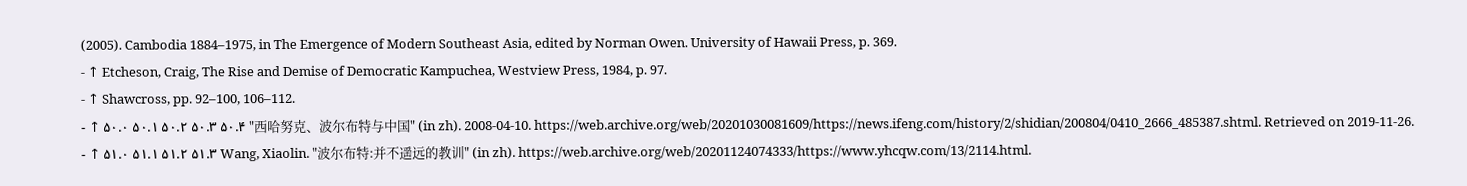(2005). Cambodia 1884–1975, in The Emergence of Modern Southeast Asia, edited by Norman Owen. University of Hawaii Press, p. 369.
- ↑ Etcheson, Craig, The Rise and Demise of Democratic Kampuchea, Westview Press, 1984, p. 97.
- ↑ Shawcross, pp. 92–100, 106–112.
- ↑ ۵۰.۰ ۵۰.۱ ۵۰.۲ ۵۰.۳ ۵۰.۴ "西哈努克、波尔布特与中国" (in zh). 2008-04-10. https://web.archive.org/web/20201030081609/https://news.ifeng.com/history/2/shidian/200804/0410_2666_485387.shtml. Retrieved on 2019-11-26.
- ↑ ۵۱.۰ ۵۱.۱ ۵۱.۲ ۵۱.۳ Wang, Xiaolin. "波尔布特:并不遥远的教训" (in zh). https://web.archive.org/web/20201124074333/https://www.yhcqw.com/13/2114.html.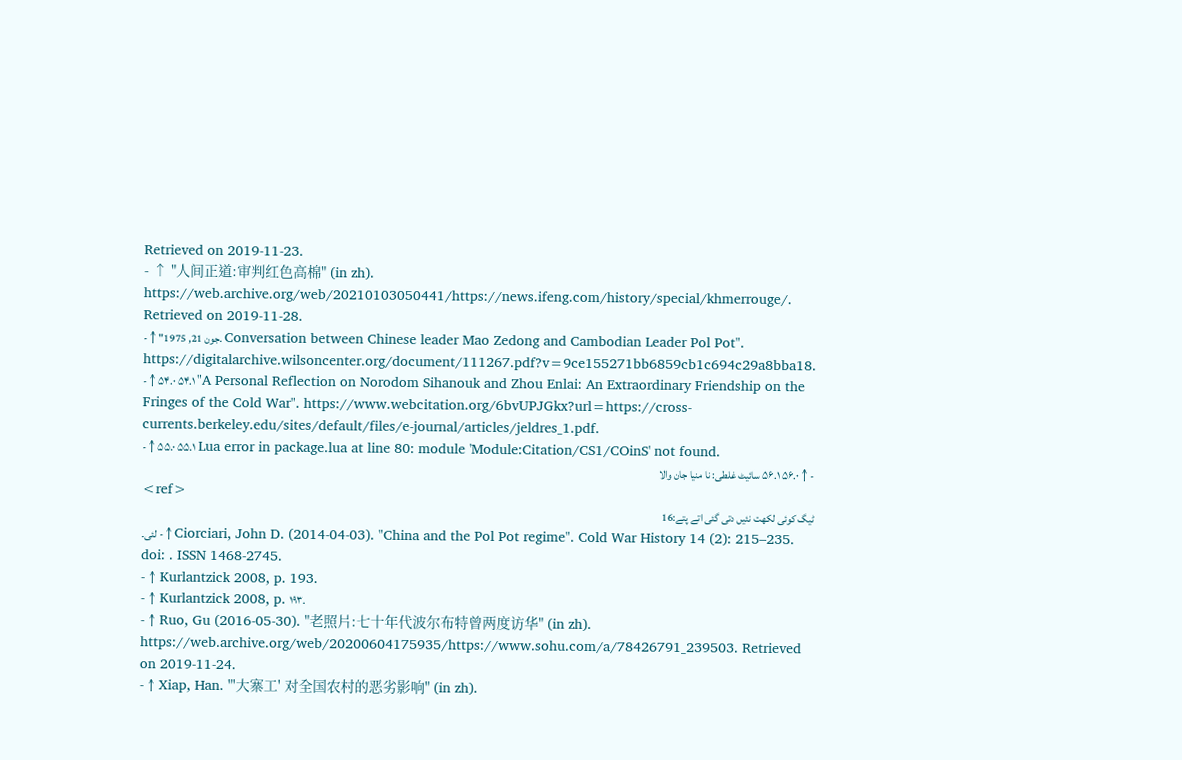Retrieved on 2019-11-23.
- ↑ "人间正道:审判红色高棉" (in zh). https://web.archive.org/web/20210103050441/https://news.ifeng.com/history/special/khmerrouge/. Retrieved on 2019-11-28.
- ↑ "جون 21, 1975. Conversation between Chinese leader Mao Zedong and Cambodian Leader Pol Pot". https://digitalarchive.wilsoncenter.org/document/111267.pdf?v=9ce155271bb6859cb1c694c29a8bba18.
- ↑ ۵۴.۰ ۵۴.۱ "A Personal Reflection on Norodom Sihanouk and Zhou Enlai: An Extraordinary Friendship on the Fringes of the Cold War". https://www.webcitation.org/6bvUPJGkx?url=https://cross-currents.berkeley.edu/sites/default/files/e-journal/articles/jeldres_1.pdf.
- ↑ ۵۵.۰ ۵۵.۱ Lua error in package.lua at line 80: module 'Module:Citation/CS1/COinS' not found.
- ↑ ۵۶.۰ ۵۶.۱ سائیٹ غلطی: نا منیا جان والا
<ref>
ٹیگ کوئی لکھت نئیں دتی گئی اتے پتے:16
لئی۔ - ↑ Ciorciari, John D. (2014-04-03). "China and the Pol Pot regime". Cold War History 14 (2): 215–235. doi: . ISSN 1468-2745.
- ↑ Kurlantzick 2008, p. 193.
- ↑ Kurlantzick 2008, p. ۱۹۳.
- ↑ Ruo, Gu (2016-05-30). "老照片:七十年代波尔布特曾两度访华" (in zh). https://web.archive.org/web/20200604175935/https://www.sohu.com/a/78426791_239503. Retrieved on 2019-11-24.
- ↑ Xiap, Han. "'大寨工' 对全国农村的恶劣影响" (in zh).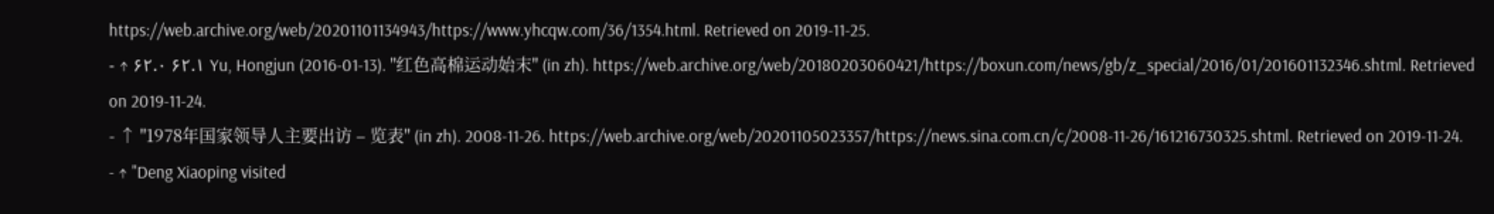https://web.archive.org/web/20201101134943/https://www.yhcqw.com/36/1354.html. Retrieved on 2019-11-25.
- ↑ ۶۲.۰ ۶۲.۱ Yu, Hongjun (2016-01-13). "红色高棉运动始末" (in zh). https://web.archive.org/web/20180203060421/https://boxun.com/news/gb/z_special/2016/01/201601132346.shtml. Retrieved on 2019-11-24.
- ↑ "1978年国家领导人主要出访 – 览表" (in zh). 2008-11-26. https://web.archive.org/web/20201105023357/https://news.sina.com.cn/c/2008-11-26/161216730325.shtml. Retrieved on 2019-11-24.
- ↑ "Deng Xiaoping visited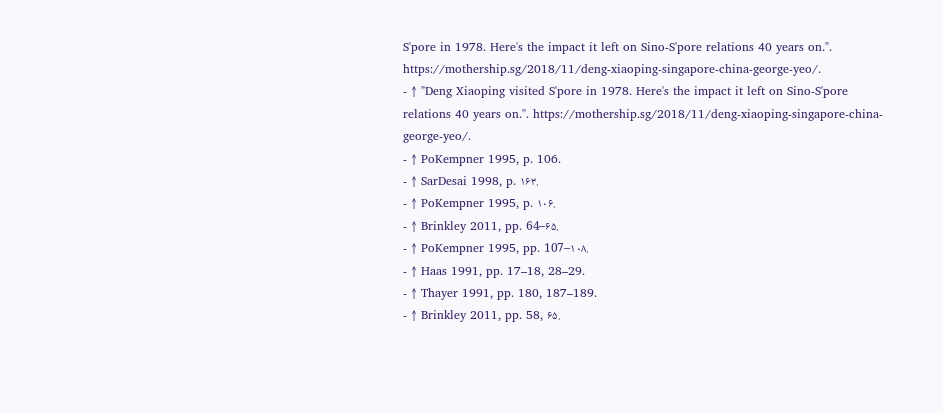S'pore in 1978. Here's the impact it left on Sino-S'pore relations 40 years on.". https://mothership.sg/2018/11/deng-xiaoping-singapore-china-george-yeo/.
- ↑ "Deng Xiaoping visited S'pore in 1978. Here's the impact it left on Sino-S'pore relations 40 years on.". https://mothership.sg/2018/11/deng-xiaoping-singapore-china-george-yeo/.
- ↑ PoKempner 1995, p. 106.
- ↑ SarDesai 1998, p. ۱۶۳.
- ↑ PoKempner 1995, p. ۱۰۶.
- ↑ Brinkley 2011, pp. 64–۶۵.
- ↑ PoKempner 1995, pp. 107–۱۰۸.
- ↑ Haas 1991, pp. 17–18, 28–29.
- ↑ Thayer 1991, pp. 180, 187–189.
- ↑ Brinkley 2011, pp. 58, ۶۵.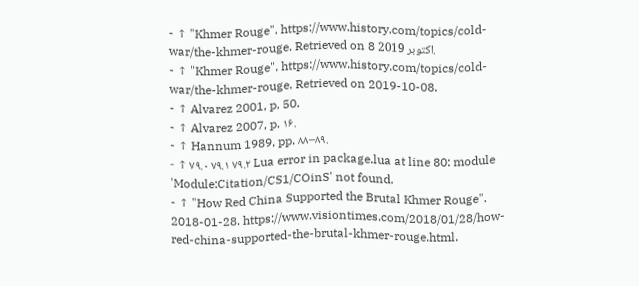- ↑ "Khmer Rouge". https://www.history.com/topics/cold-war/the-khmer-rouge. Retrieved on 8 اکتوبر 2019.
- ↑ "Khmer Rouge". https://www.history.com/topics/cold-war/the-khmer-rouge. Retrieved on 2019-10-08.
- ↑ Alvarez 2001, p. 50.
- ↑ Alvarez 2007, p. ۱۶.
- ↑ Hannum 1989, pp. ۸۸–۸۹.
- ↑ ۷۹.۰ ۷۹.۱ ۷۹.۲ Lua error in package.lua at line 80: module 'Module:Citation/CS1/COinS' not found.
- ↑ "How Red China Supported the Brutal Khmer Rouge". 2018-01-28. https://www.visiontimes.com/2018/01/28/how-red-china-supported-the-brutal-khmer-rouge.html.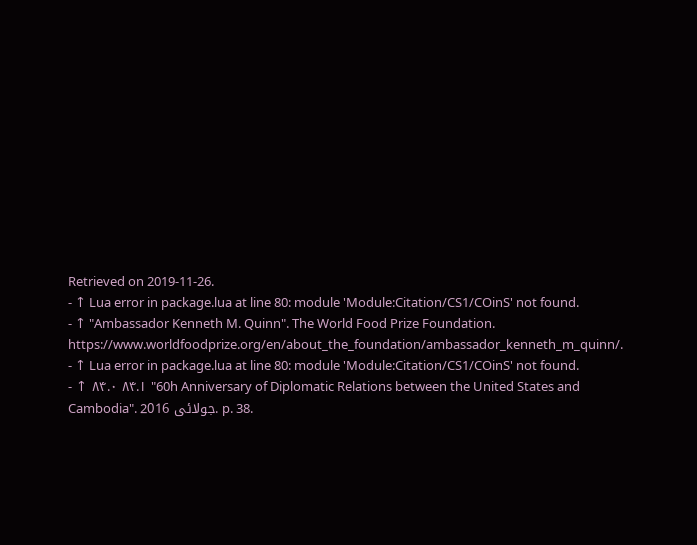Retrieved on 2019-11-26.
- ↑ Lua error in package.lua at line 80: module 'Module:Citation/CS1/COinS' not found.
- ↑ "Ambassador Kenneth M. Quinn". The World Food Prize Foundation. https://www.worldfoodprize.org/en/about_the_foundation/ambassador_kenneth_m_quinn/.
- ↑ Lua error in package.lua at line 80: module 'Module:Citation/CS1/COinS' not found.
- ↑ ۸۴.۰ ۸۴.۱ "60h Anniversary of Diplomatic Relations between the United States and Cambodia". جولائی 2016. p. 38.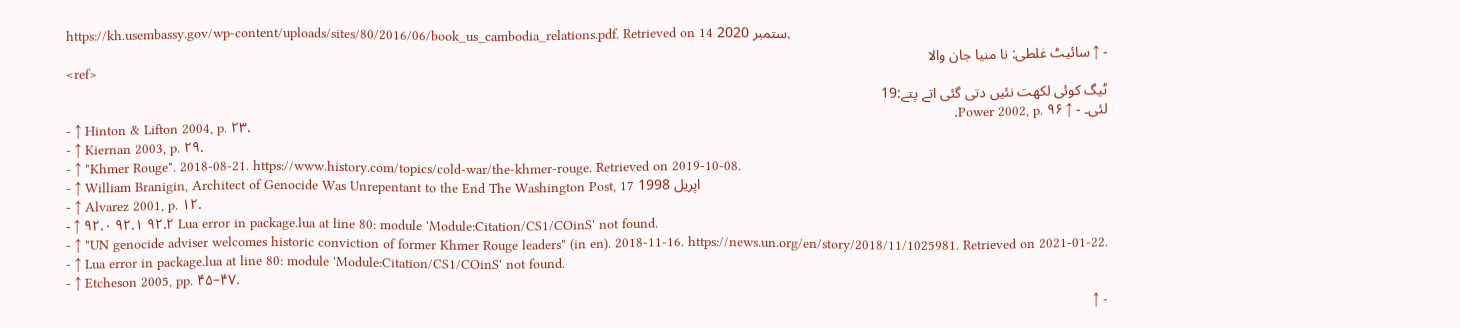https://kh.usembassy.gov/wp-content/uploads/sites/80/2016/06/book_us_cambodia_relations.pdf. Retrieved on 14 ستمبر 2020.
- ↑ سائیٹ غلطی: نا منیا جان والا
<ref>
ٹیگ کوئی لکھت نئیں دتی گئی اتے پتے:19
لئی۔ - ↑ Power 2002, p. ۹۶.
- ↑ Hinton & Lifton 2004, p. ۲۳.
- ↑ Kiernan 2003, p. ۲۹.
- ↑ "Khmer Rouge". 2018-08-21. https://www.history.com/topics/cold-war/the-khmer-rouge. Retrieved on 2019-10-08.
- ↑ William Branigin, Architect of Genocide Was Unrepentant to the End The Washington Post, 17 اپریل 1998
- ↑ Alvarez 2001, p. ۱۲.
- ↑ ۹۲.۰ ۹۲.۱ ۹۲.۲ Lua error in package.lua at line 80: module 'Module:Citation/CS1/COinS' not found.
- ↑ "UN genocide adviser welcomes historic conviction of former Khmer Rouge leaders" (in en). 2018-11-16. https://news.un.org/en/story/2018/11/1025981. Retrieved on 2021-01-22.
- ↑ Lua error in package.lua at line 80: module 'Module:Citation/CS1/COinS' not found.
- ↑ Etcheson 2005, pp. ۴۵–۴۷.
- ↑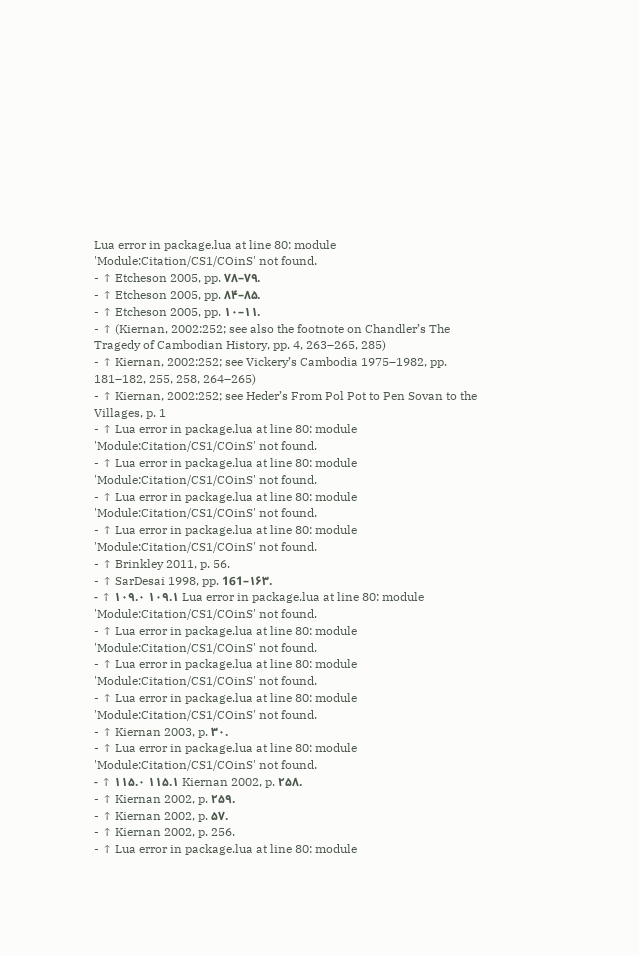Lua error in package.lua at line 80: module 'Module:Citation/CS1/COinS' not found.
- ↑ Etcheson 2005, pp. ۷۸–۷۹.
- ↑ Etcheson 2005, pp. ۸۴–۸۵.
- ↑ Etcheson 2005, pp. ۱۰–۱۱.
- ↑ (Kiernan, 2002:252; see also the footnote on Chandler’s The Tragedy of Cambodian History, pp. 4, 263–265, 285)
- ↑ Kiernan, 2002:252; see Vickery’s Cambodia 1975–1982, pp. 181–182, 255, 258, 264–265)
- ↑ Kiernan, 2002:252; see Heder’s From Pol Pot to Pen Sovan to the Villages, p. 1
- ↑ Lua error in package.lua at line 80: module 'Module:Citation/CS1/COinS' not found.
- ↑ Lua error in package.lua at line 80: module 'Module:Citation/CS1/COinS' not found.
- ↑ Lua error in package.lua at line 80: module 'Module:Citation/CS1/COinS' not found.
- ↑ Lua error in package.lua at line 80: module 'Module:Citation/CS1/COinS' not found.
- ↑ Brinkley 2011, p. 56.
- ↑ SarDesai 1998, pp. 161–۱۶۳.
- ↑ ۱۰۹.۰ ۱۰۹.۱ Lua error in package.lua at line 80: module 'Module:Citation/CS1/COinS' not found.
- ↑ Lua error in package.lua at line 80: module 'Module:Citation/CS1/COinS' not found.
- ↑ Lua error in package.lua at line 80: module 'Module:Citation/CS1/COinS' not found.
- ↑ Lua error in package.lua at line 80: module 'Module:Citation/CS1/COinS' not found.
- ↑ Kiernan 2003, p. ۳۰.
- ↑ Lua error in package.lua at line 80: module 'Module:Citation/CS1/COinS' not found.
- ↑ ۱۱۵.۰ ۱۱۵.۱ Kiernan 2002, p. ۲۵۸.
- ↑ Kiernan 2002, p. ۲۵۹.
- ↑ Kiernan 2002, p. ۵۷.
- ↑ Kiernan 2002, p. 256.
- ↑ Lua error in package.lua at line 80: module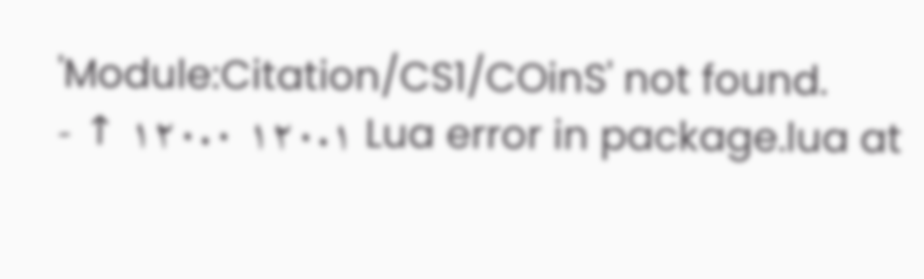'Module:Citation/CS1/COinS' not found.
- ↑ ۱۲۰.۰ ۱۲۰.۱ Lua error in package.lua at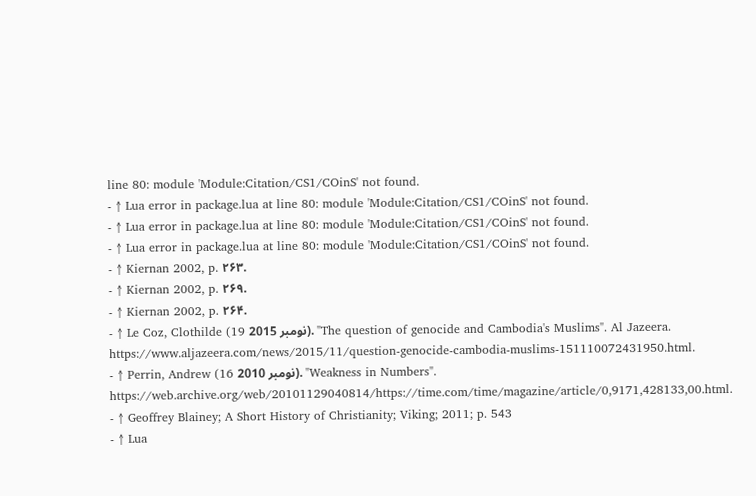line 80: module 'Module:Citation/CS1/COinS' not found.
- ↑ Lua error in package.lua at line 80: module 'Module:Citation/CS1/COinS' not found.
- ↑ Lua error in package.lua at line 80: module 'Module:Citation/CS1/COinS' not found.
- ↑ Lua error in package.lua at line 80: module 'Module:Citation/CS1/COinS' not found.
- ↑ Kiernan 2002, p. ۲۶۳.
- ↑ Kiernan 2002, p. ۲۶۹.
- ↑ Kiernan 2002, p. ۲۶۴.
- ↑ Le Coz, Clothilde (19 نومبر 2015). "The question of genocide and Cambodia's Muslims". Al Jazeera. https://www.aljazeera.com/news/2015/11/question-genocide-cambodia-muslims-151110072431950.html.
- ↑ Perrin, Andrew (16 نومبر 2010). "Weakness in Numbers". https://web.archive.org/web/20101129040814/https://time.com/time/magazine/article/0,9171,428133,00.html.
- ↑ Geoffrey Blainey; A Short History of Christianity; Viking; 2011; p. 543
- ↑ Lua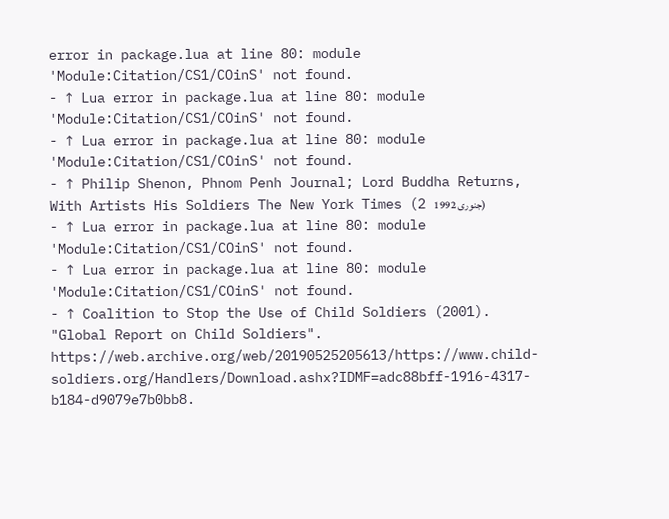error in package.lua at line 80: module 'Module:Citation/CS1/COinS' not found.
- ↑ Lua error in package.lua at line 80: module 'Module:Citation/CS1/COinS' not found.
- ↑ Lua error in package.lua at line 80: module 'Module:Citation/CS1/COinS' not found.
- ↑ Philip Shenon, Phnom Penh Journal; Lord Buddha Returns, With Artists His Soldiers The New York Times (2 جنوری 1992)
- ↑ Lua error in package.lua at line 80: module 'Module:Citation/CS1/COinS' not found.
- ↑ Lua error in package.lua at line 80: module 'Module:Citation/CS1/COinS' not found.
- ↑ Coalition to Stop the Use of Child Soldiers (2001). "Global Report on Child Soldiers". https://web.archive.org/web/20190525205613/https://www.child-soldiers.org/Handlers/Download.ashx?IDMF=adc88bff-1916-4317-b184-d9079e7b0bb8.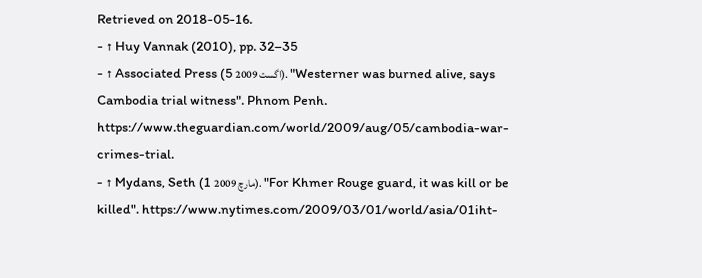Retrieved on 2018-05-16.
- ↑ Huy Vannak (2010), pp. 32–35
- ↑ Associated Press (5 اگست 2009). "Westerner was burned alive, says Cambodia trial witness". Phnom Penh. https://www.theguardian.com/world/2009/aug/05/cambodia-war-crimes-trial.
- ↑ Mydans, Seth (1 مارچ 2009). "For Khmer Rouge guard, it was kill or be killed". https://www.nytimes.com/2009/03/01/world/asia/01iht-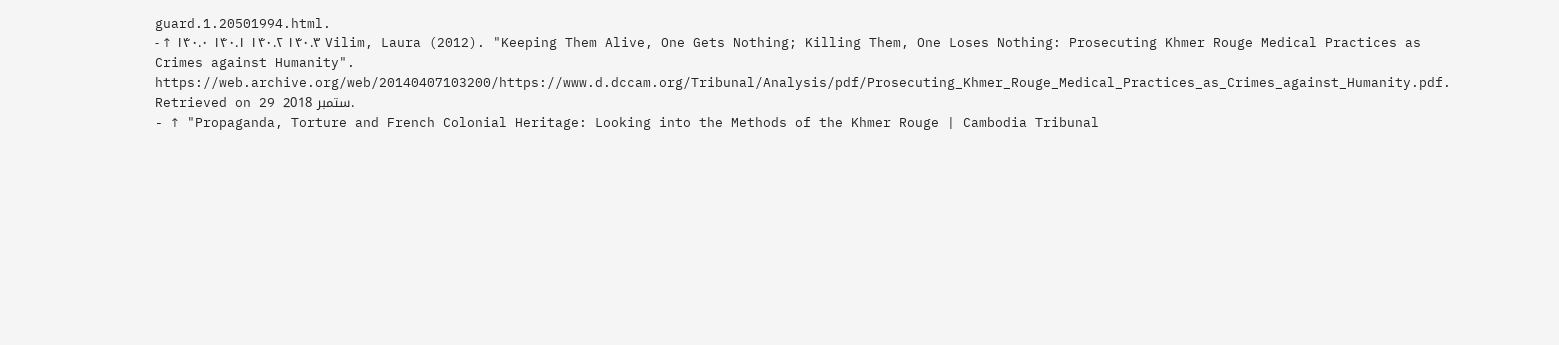guard.1.20501994.html.
- ↑ ۱۴۰.۰ ۱۴۰.۱ ۱۴۰.۲ ۱۴۰.۳ Vilim, Laura (2012). "Keeping Them Alive, One Gets Nothing; Killing Them, One Loses Nothing: Prosecuting Khmer Rouge Medical Practices as Crimes against Humanity". https://web.archive.org/web/20140407103200/https://www.d.dccam.org/Tribunal/Analysis/pdf/Prosecuting_Khmer_Rouge_Medical_Practices_as_Crimes_against_Humanity.pdf. Retrieved on 29 ستمبر 2018.
- ↑ "Propaganda, Torture and French Colonial Heritage: Looking into the Methods of the Khmer Rouge | Cambodia Tribunal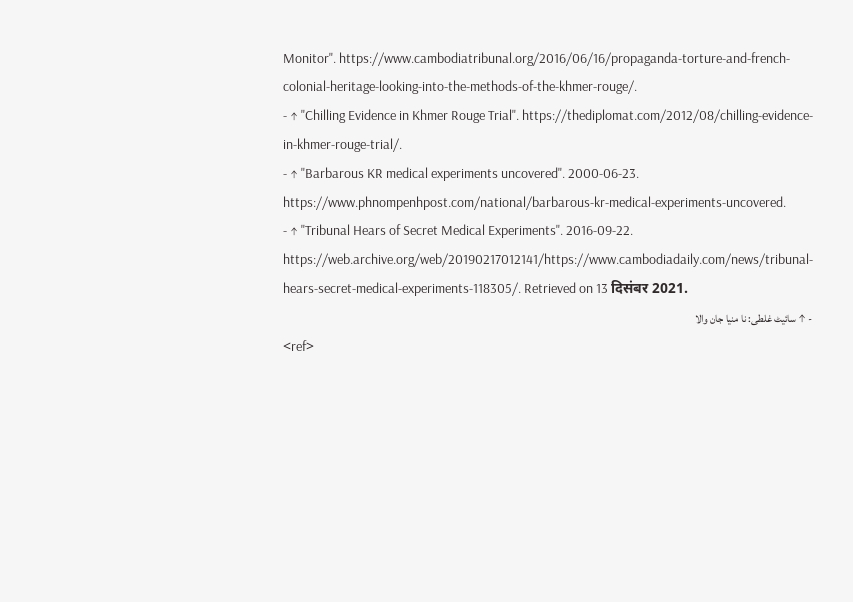Monitor". https://www.cambodiatribunal.org/2016/06/16/propaganda-torture-and-french-colonial-heritage-looking-into-the-methods-of-the-khmer-rouge/.
- ↑ "Chilling Evidence in Khmer Rouge Trial". https://thediplomat.com/2012/08/chilling-evidence-in-khmer-rouge-trial/.
- ↑ "Barbarous KR medical experiments uncovered". 2000-06-23. https://www.phnompenhpost.com/national/barbarous-kr-medical-experiments-uncovered.
- ↑ "Tribunal Hears of Secret Medical Experiments". 2016-09-22. https://web.archive.org/web/20190217012141/https://www.cambodiadaily.com/news/tribunal-hears-secret-medical-experiments-118305/. Retrieved on 13 दिसंबर 2021.
- ↑ سائیٹ غلطی: نا منیا جان والا
<ref>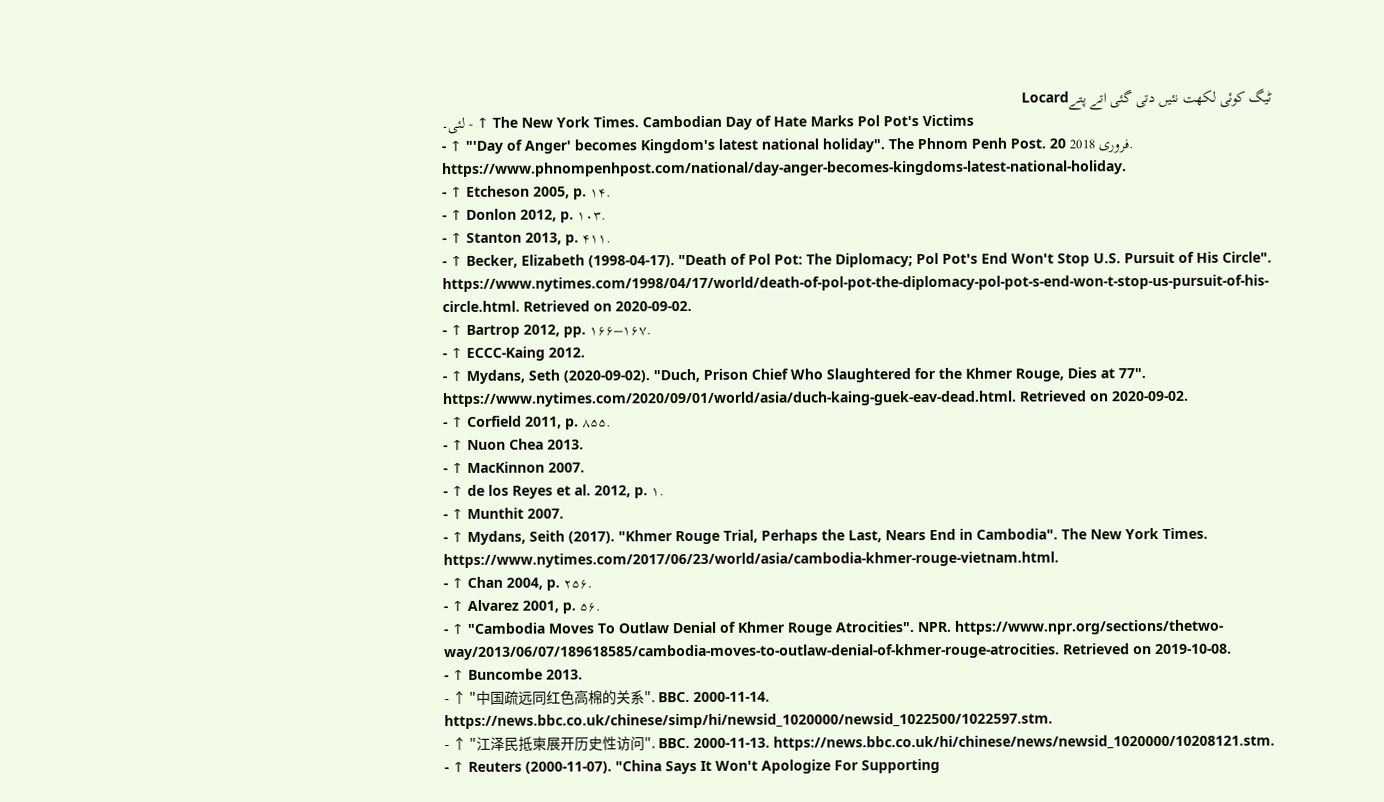ٹیگ کوئی لکھت نئیں دتی گئی اتے پتےLocard
لئی۔ - ↑ The New York Times. Cambodian Day of Hate Marks Pol Pot's Victims
- ↑ "'Day of Anger' becomes Kingdom's latest national holiday". The Phnom Penh Post. 20 فروری 2018. https://www.phnompenhpost.com/national/day-anger-becomes-kingdoms-latest-national-holiday.
- ↑ Etcheson 2005, p. ۱۴.
- ↑ Donlon 2012, p. ۱۰۳.
- ↑ Stanton 2013, p. ۴۱۱.
- ↑ Becker, Elizabeth (1998-04-17). "Death of Pol Pot: The Diplomacy; Pol Pot's End Won't Stop U.S. Pursuit of His Circle". https://www.nytimes.com/1998/04/17/world/death-of-pol-pot-the-diplomacy-pol-pot-s-end-won-t-stop-us-pursuit-of-his-circle.html. Retrieved on 2020-09-02.
- ↑ Bartrop 2012, pp. ۱۶۶–۱۶۷.
- ↑ ECCC-Kaing 2012.
- ↑ Mydans, Seth (2020-09-02). "Duch, Prison Chief Who Slaughtered for the Khmer Rouge, Dies at 77". https://www.nytimes.com/2020/09/01/world/asia/duch-kaing-guek-eav-dead.html. Retrieved on 2020-09-02.
- ↑ Corfield 2011, p. ۸۵۵.
- ↑ Nuon Chea 2013.
- ↑ MacKinnon 2007.
- ↑ de los Reyes et al. 2012, p. ۱.
- ↑ Munthit 2007.
- ↑ Mydans, Seith (2017). "Khmer Rouge Trial, Perhaps the Last, Nears End in Cambodia". The New York Times. https://www.nytimes.com/2017/06/23/world/asia/cambodia-khmer-rouge-vietnam.html.
- ↑ Chan 2004, p. ۲۵۶.
- ↑ Alvarez 2001, p. ۵۶.
- ↑ "Cambodia Moves To Outlaw Denial of Khmer Rouge Atrocities". NPR. https://www.npr.org/sections/thetwo-way/2013/06/07/189618585/cambodia-moves-to-outlaw-denial-of-khmer-rouge-atrocities. Retrieved on 2019-10-08.
- ↑ Buncombe 2013.
- ↑ "中国疏远同红色高棉的关系". BBC. 2000-11-14. https://news.bbc.co.uk/chinese/simp/hi/newsid_1020000/newsid_1022500/1022597.stm.
- ↑ "江泽民抵柬展开历史性访问". BBC. 2000-11-13. https://news.bbc.co.uk/hi/chinese/news/newsid_1020000/10208121.stm.
- ↑ Reuters (2000-11-07). "China Says It Won't Apologize For Supporting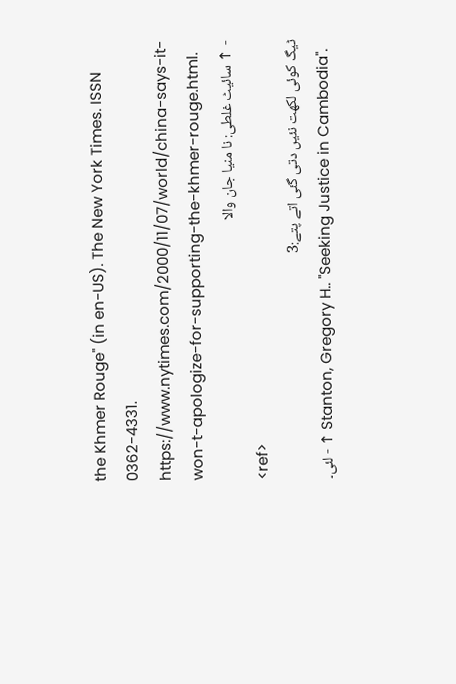the Khmer Rouge" (in en-US). The New York Times. ISSN 0362-4331. https://www.nytimes.com/2000/11/07/world/china-says-it-won-t-apologize-for-supporting-the-khmer-rouge.html.
- ↑ سائیٹ غلطی: نا منیا جان والا
<ref>
ٹیگ کوئی لکھت نئیں دتی گئی اتے پتے:3
لئی۔ - ↑ Stanton, Gregory H.. "Seeking Justice in Cambodia".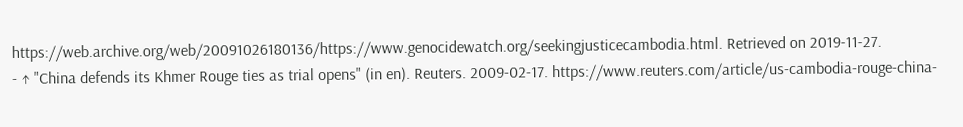https://web.archive.org/web/20091026180136/https://www.genocidewatch.org/seekingjusticecambodia.html. Retrieved on 2019-11-27.
- ↑ "China defends its Khmer Rouge ties as trial opens" (in en). Reuters. 2009-02-17. https://www.reuters.com/article/us-cambodia-rouge-china-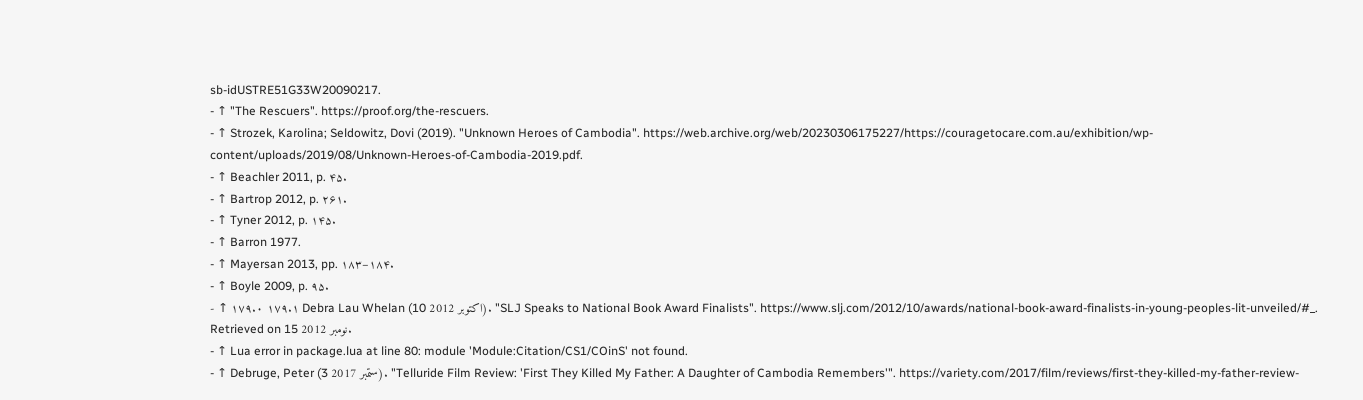sb-idUSTRE51G33W20090217.
- ↑ "The Rescuers". https://proof.org/the-rescuers.
- ↑ Strozek, Karolina; Seldowitz, Dovi (2019). "Unknown Heroes of Cambodia". https://web.archive.org/web/20230306175227/https://couragetocare.com.au/exhibition/wp-content/uploads/2019/08/Unknown-Heroes-of-Cambodia-2019.pdf.
- ↑ Beachler 2011, p. ۴۵.
- ↑ Bartrop 2012, p. ۲۶۱.
- ↑ Tyner 2012, p. ۱۴۵.
- ↑ Barron 1977.
- ↑ Mayersan 2013, pp. ۱۸۳–۱۸۴.
- ↑ Boyle 2009, p. ۹۵.
- ↑ ۱۷۹.۰ ۱۷۹.۱ Debra Lau Whelan (10 اکتوبر 2012). "SLJ Speaks to National Book Award Finalists". https://www.slj.com/2012/10/awards/national-book-award-finalists-in-young-peoples-lit-unveiled/#_. Retrieved on 15 نومبر 2012.
- ↑ Lua error in package.lua at line 80: module 'Module:Citation/CS1/COinS' not found.
- ↑ Debruge, Peter (3 ستمبر 2017). "Telluride Film Review: 'First They Killed My Father: A Daughter of Cambodia Remembers'". https://variety.com/2017/film/reviews/first-they-killed-my-father-review-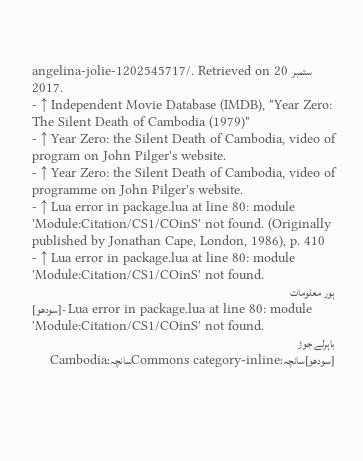angelina-jolie-1202545717/. Retrieved on 20 ستمبر 2017.
- ↑ Independent Movie Database (IMDB), "Year Zero: The Silent Death of Cambodia (1979)"
- ↑ Year Zero: the Silent Death of Cambodia, video of program on John Pilger's website.
- ↑ Year Zero: the Silent Death of Cambodia, video of programme on John Pilger's website.
- ↑ Lua error in package.lua at line 80: module 'Module:Citation/CS1/COinS' not found. (Originally published by Jonathan Cape, London, 1986), p. 410
- ↑ Lua error in package.lua at line 80: module 'Module:Citation/CS1/COinS' not found.
ہور معلومات
[سودھو]- Lua error in package.lua at line 80: module 'Module:Citation/CS1/COinS' not found.
باہرلے جوڑ
[سودھو]سانچہ:Commons category-inlineسانچہ:Cambodia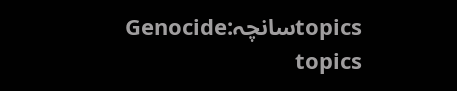topicsسانچہ:Genocide topics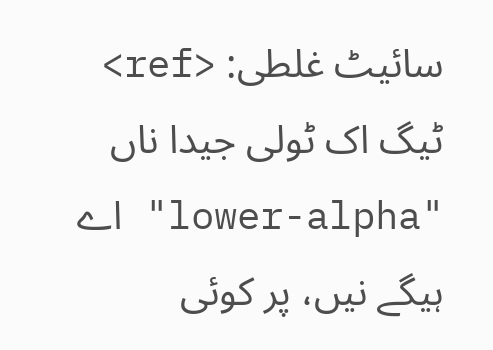سائیٹ غلطی: <ref>
ٹیگ اک ٹولی جیدا ناں "lower-alpha" اے ہیگے نیں، پر کوئی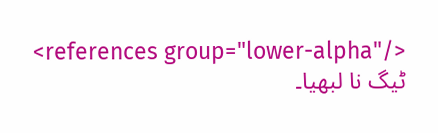<references group="lower-alpha"/>
ٹیگ نا لبھیا۔